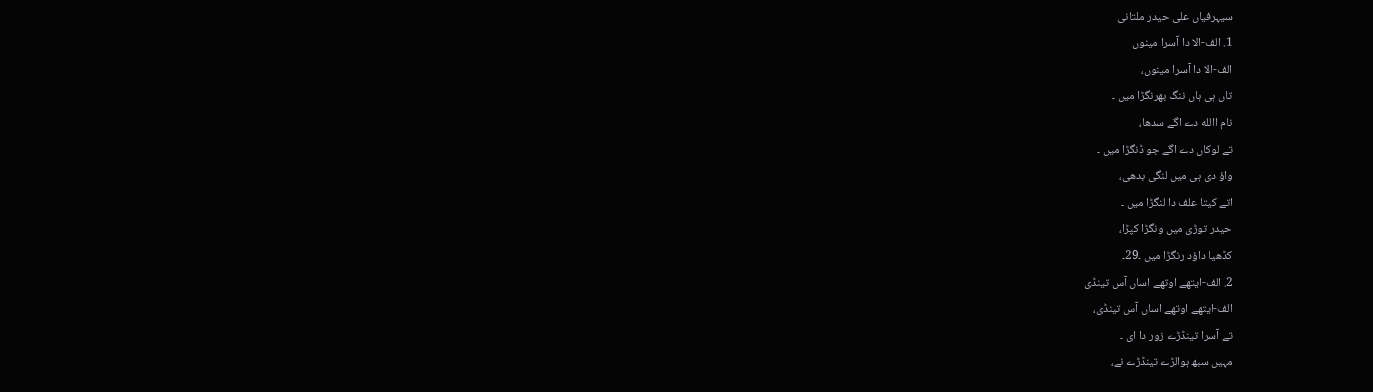سیہرفیاں علی حیدر ملتانی
1. الف-الا دا آسرا مینوں
الف-الا دا آسرا مینوں،
تاں ہی ہاں ننگ بھرنگڑا میں ۔
نام االله دے اگے سدھا،
تے لوکاں دے اگے جو ڈنگڑا میں ۔
واؤ دی ہی میں لنگی بدھی،
اتے کیتا علف دا لنگڑا میں ۔
حیدر توڑی میں ونگڑا کپڑا،
کڈھیا داؤد رنگڑا میں ۔29۔
2. الف-ایتھے اوتھے اساں آس تینڈی
الف-ایتھے اوتھے اساں آس تینڈی،
تے آسرا تینڈڑے زور دا ای ۔
مہیں سبھ ہوالڑے تینڈڑے نے،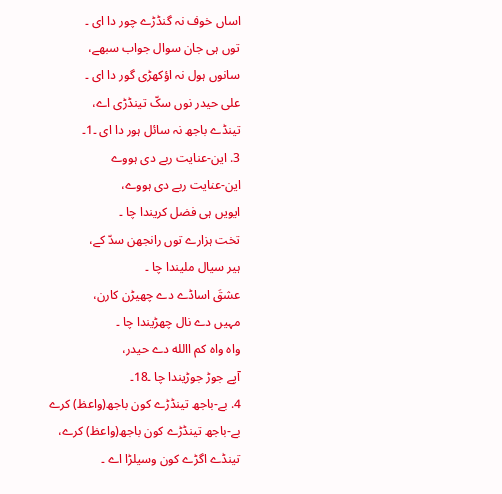اساں خوف نہ گنڈڑے چور دا ای ۔
توں ہی جان سوال جواب سبھے،
سانوں ہول نہ اؤکھڑی گور دا ای ۔
علی حیدر نوں سکّ تینڈڑی اے،
تینڈے باجھ نہ سائل ہور دا ای ۔1۔
3. این-عنایت ربے دی ہووے
این-عنایت ربے دی ہووے،
ایویں ہی فضل کریندا چا ۔
تخت ہزارے توں رانجھن سدّ کے،
ہیر سیال ملیندا چا ۔
عشقَ اساڈے دے چھیڑن کارن،
مہیں دے نال چھڑیندا چا ۔
واہ واہ کم االله دے حیدر،
آپے جوڑ جوڑیندا چا ۔18۔
4. بے-باجھ تینڈڑے کون باجھ(واعظ) کرے
بے-باجھ تینڈڑے کون باجھ(واعظ) کرے،
تینڈے اگڑے کون وسیلڑا اے ۔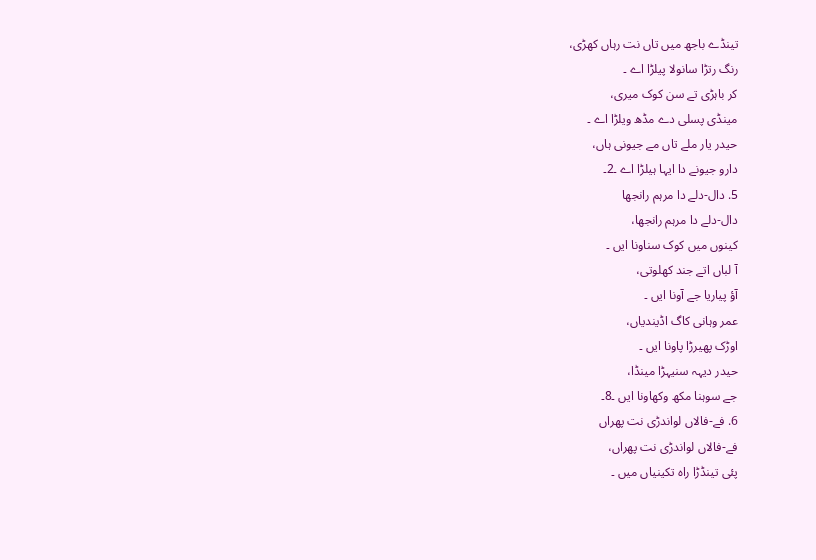تینڈے باجھ میں تاں نت رہاں کھڑی،
رنگ رتڑا سانولا پیلڑا اے ۔
کر باہڑی تے سن کوک میری،
مینڈی پسلی دے مڈھ ویلڑا اے ۔
حیدر یار ملے تاں مے جیونی ہاں،
دارو جیونے دا ایہا ہیلڑا اے ۔2۔
5. دال-دلے دا مرہم رانجھا
دال-دلے دا مرہم رانجھا،
کینوں میں کوک سناونا ایں ۔
آ لباں اتے جند کھلوتی،
آؤ پیاریا جے آونا ایں ۔
عمر وہانی کاگ اڈیندیاں،
اوڑک پھیرڑا پاونا ایں ۔
حیدر دیہہ سنیہڑا مینڈا،
جے سوہنا مکھ وکھاونا ایں ۔8۔
6. فے-فالاں لواندڑی نت پھراں
فے-فالاں لواندڑی نت پھراں،
پئی تینڈڑا راہ تکینیاں میں ۔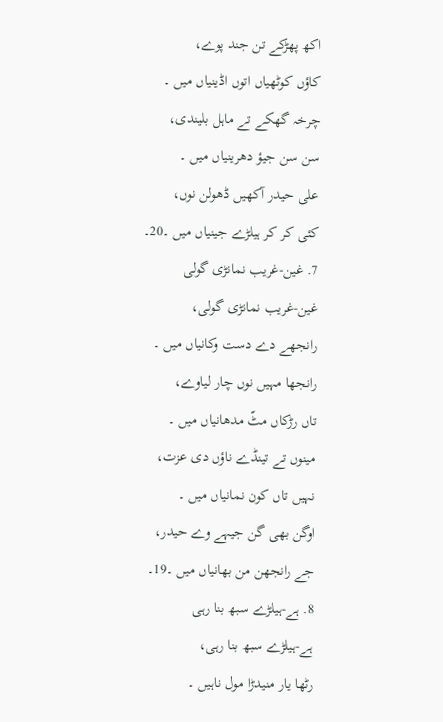اکھ پھڑکے تن جند پوے،
کاؤں کوٹھیاں اتوں اڈینیاں میں ۔
چرخہ گھکے تے ماہل بلیندی،
سن سن جیؤ دھرینیاں میں ۔
علی حیدر آکھیں ڈھولن نوں،
کئی کر کر ہیلڑے جینیاں میں ۔20۔
7. غین-غریب نمانڑی گولی
غین-غریب نمانڑی گولی،
رانجھے دے دست وکانیاں میں ۔
رانجھا مہیں نوں چار لیاوے،
تاں رڑکاں مٹّ مدھانیاں میں ۔
مینوں تے تینڈے ناؤں دی عزت،
نہیں تاں کون نمانیاں میں ۔
اوگن بھی گن جیہے وے حیدر،
جے رانجھن من بھانیاں میں ۔19۔
8. ہے-ہیلڑے سبھ بنا رہی
ہے-ہیلڑے سبھ بنا رہی،
رٹھا یار منیدڑا مول ناہیں ۔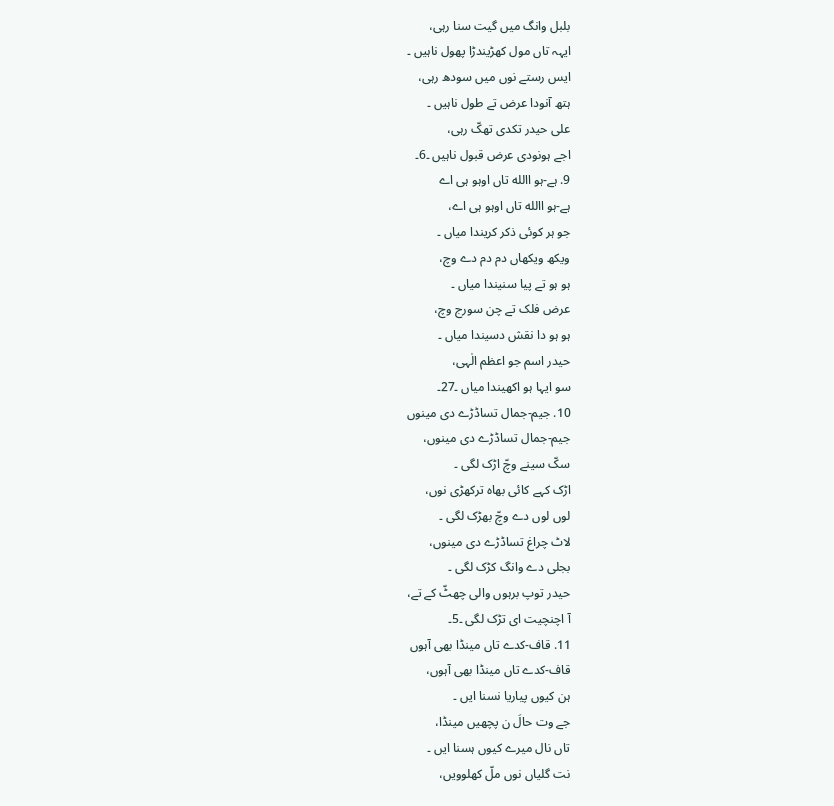بلبل وانگ میں گیت سنا رہی،
ایہہ تاں مول کھڑیندڑا پھول ناہیں ۔
ایس رستے نوں میں سودھ رہی،
ہتھ آنودا عرض تے طول ناہیں ۔
علی حیدر تکدی تھکّ رہی،
اجے ہونودی عرض قبول ناہیں ۔6۔
9. ہے-ہو االله تاں اوہو ہی اے
ہے-ہو االله تاں اوہو ہی اے،
جو ہر کوئی ذکر کریندا میاں ۔
ویکھ ویکھاں دم دم دے وچ،
ہو ہو تے پیا سنیندا میاں ۔
عرض فلک تے چن سورج وچ،
ہو ہو دا نقش دسیندا میاں ۔
حیدر اسم جو اعظم الٰہی،
سو ایہا ہو اکھیندا میاں ۔27۔
10. جیم-جمال تساڈڑے دی مینوں
جیم-جمال تساڈڑے دی مینوں،
سکّ سینے وچّ اڑک لگی ۔
اڑک کہے کائی بھاہ ترکھڑی نوں،
لوں لوں دے وچّ بھڑک لگی ۔
لاٹ چراغ تساڈڑے دی مینوں،
بجلی دے وانگ کڑک لگی ۔
حیدر توپ برہوں والی چھٹّ کے تے،
آ اچنچیت ای تڑک لگی ۔5۔
11. قاف-کدے تاں مینڈا بھی آہوں
قاف-کدے تاں مینڈا بھی آہوں،
ہن کیوں پیاریا نسنا ایں ۔
جے وت حالَ ن پچھیں مینڈا،
تاں نال میرے کیوں ہسنا ایں ۔
نت گلیاں نوں ملّ کھلوویں،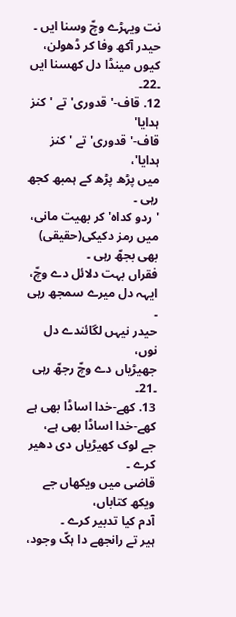نت ویہڑے وچّ وسنا ایں ۔
حیدر آکھ وفا کر ڈھولن،
کیوں مینڈا دل کھسنا ایں ۔22۔
12. قاف-'قدوری' تے 'کنز ہدایا'
قاف-'قدوری' تے 'کنز ہدایا'،
میں پڑھ پڑھ کے ہمبھ کجھ رہی ۔
'ردو کداہ' کر بھیت مانی،
میں رمز دکیکی(حقیقی) بھی بجھّ رہی ۔
فقراں بہت دلائل دے وچّ،
ایہہ دل میرے سمجھ رہی ۔
حیدر نیہں لگائندے دل نوں،
جھیڑیاں دے وچّ رجھّ رہی ۔21۔
13. کھے-خدا اساڈا بھی ہے
کھے-خدا اساڈا بھی ہے،
جے لوک کھیڑیاں دی دھیر کرے ۔
قاضی میں ویکھاں جے ویکھ کتاباں،
آدم کیا تدبیر کرے ۔
ہیر تے رانجھے دا ہکّ وجود،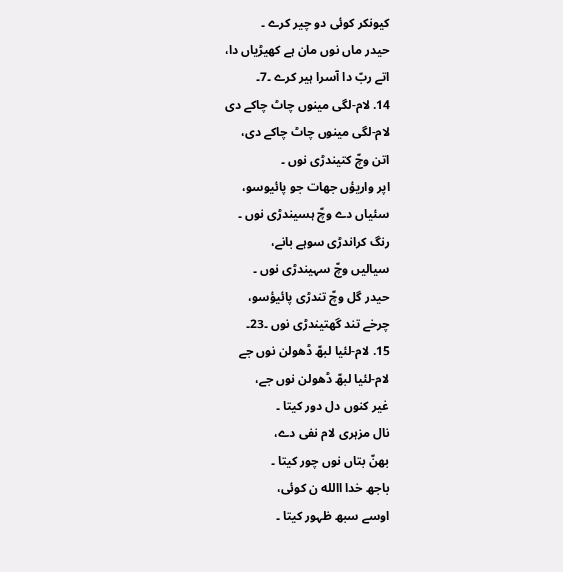کیونکر کوئی دو چیر کرے ۔
حیدر ماں نوں مان ہے کھیڑیاں دا،
اتے ربّ دا آسرا ہیر کرے ۔7۔
14. لام-لگی مینوں چاٹ چاکے دی
لام-لگی مینوں چاٹ چاکے دی،
اتن وچّ کتیندڑی نوں ۔
اپر واریؤں جھات جو پائیوسو،
سئیاں دے وچّ ہسیندڑی نوں ۔
رنگ کراندڑی سوہے بانے،
سیالیں وچّ سہیندڑی نوں ۔
حیدر گل وچّ تندڑی پائیؤسو،
چرخے تند گھتیندڑی نوں ۔23۔
15. لام-لئیا لبھّ ڈھولن نوں جے
لام-لئیا لبھّ ڈھولن نوں جے،
غیر کنوں دل دور کیتا ۔
نال مزہری لام نفی دے،
بھنّ بتاں نوں چور کیتا ۔
باجھ خدا االله ن کوئی،
اوسے سبھ ظہور کیتا ۔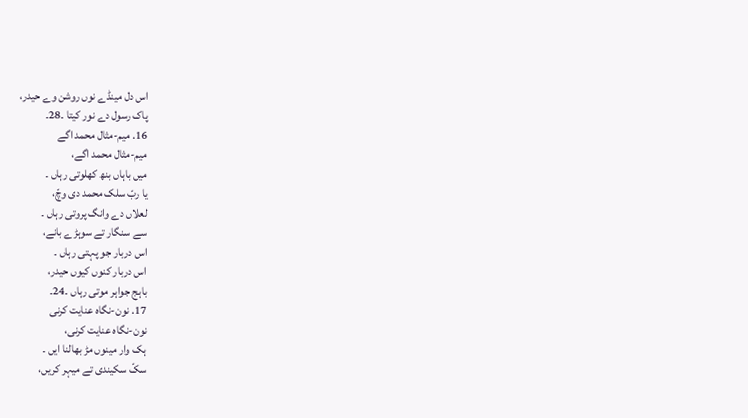اس دل مینڈے نوں روشن وے حیدر،
پاک رسول دے نور کیتا ۔28۔
16. میم-مثال محمد اگے
میم-مثال محمد اگے،
میں باہاں بنھ کھلوتی رہاں ۔
یا ربّ سلک محمد دی وچّ،
لعلاں دے وانگ پروتی رہاں ۔
سے سنگار تے سوہڑے بانے،
اس دربار جو پہتی رہاں ۔
اس دربار کنوں کیوں حیدر،
باہج جواہر موتی رہاں ۔24۔
17. نون-نگاہ عنایت کرنی
نون-نگاہ عنایت کرنی،
ہک وار مینوں مڑ بھالنا ایں ۔
سکّ سکیندی تے میہر کریں،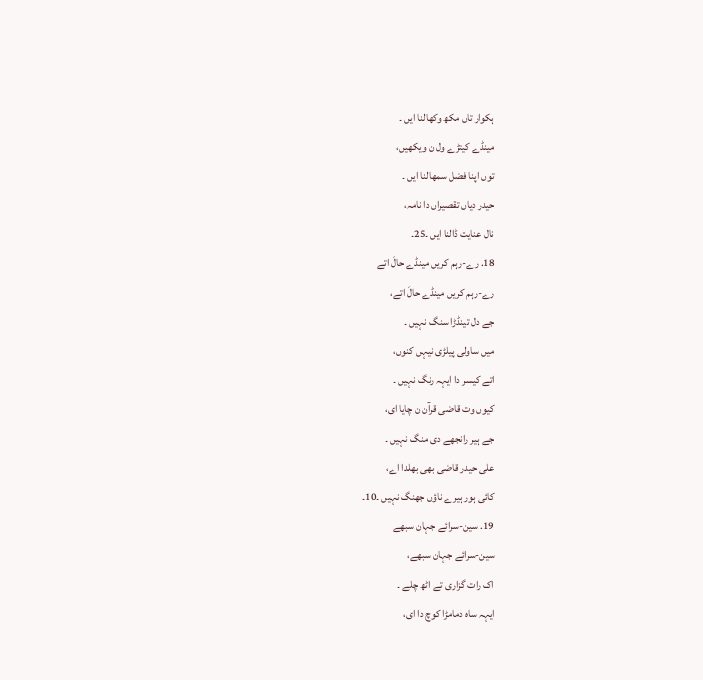ہکوار تاں مکھ وکھالنا ایں ۔
مینڈے کیتڑے ول ن ویکھیں،
توں اپنا فضل سمھالنا ایں ۔
حیدر دیاں تقصیراں دا نامہ،
نال عنایت ڈالنا ایں ۔25۔
18. رے-رہم کریں مینڈے حالَ اتے
رے-رہم کریں مینڈے حالَ اتے،
جے دل تینڈڑا سنگ نہیں ۔
میں ساولی پیلڑی نیہں کنوں،
اتے کیسر دا ایہہ رنگ نہیں ۔
کیوں وت قاضی قرآن ن چایا ای،
جے ہیر رانجھے دی منگ نہیں ۔
علی حیدر قاضی بھی بھلدا اے،
کائی ہور ہیرے ناؤں جھنگ نہیں ۔10۔
19. سین-سرائے جہان سبھے
سین-سرائے جہان سبھے،
اک رات گزاری تے اٹھ چلے ۔
ایہہ ساہ دمامڑا کوچ دا ای،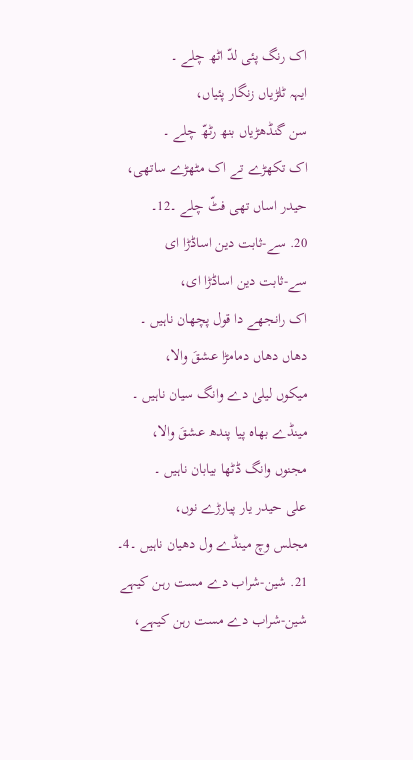اک رنگ پئی لدّ اٹھ چلے ۔
ایہہ ٹلڑیاں زنگار پئیاں،
سن گنڈھڑیاں بنھ رٹھّ چلے ۔
اک تکھڑے تے اک مٹھڑے ساتھی،
حیدر اساں تھی فٹّ چلے ۔12۔
20. سے-ثابت دین اساڈڑا ای
سے-ثابت دین اساڈڑا ای،
اک رانجھے دا قول پچھان ناہیں ۔
دھاں دھاں دمامڑا عشقَ والا،
میکوں لیلیٰ دے وانگ سیان ناہیں ۔
مینڈے بھاہ پیا پندھ عشقَ والا،
مجنوں وانگ ڈٹھا بیابان ناہیں ۔
علی حیدر یار پیارڑے نوں،
مجلس وچ مینڈے ول دھیان ناہیں ۔4۔
21. شین-شراب دے مست رہن کیہے
شین-شراب دے مست رہن کیہے،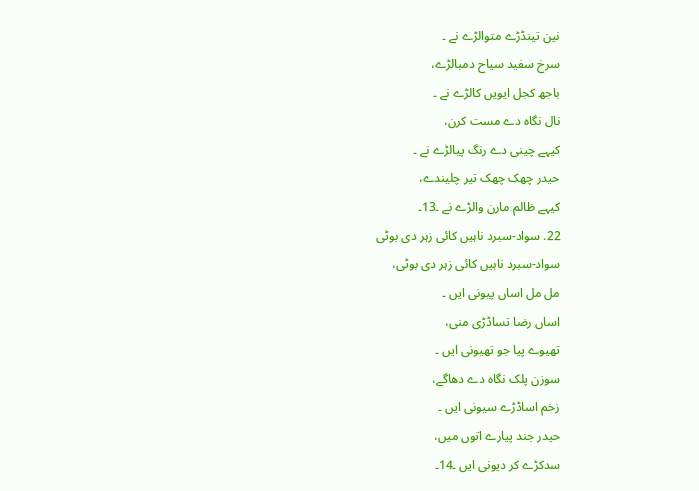نین تینڈڑے متوالڑے نے ۔
سرخ سفید سیاح دمبالڑے،
باجھ کجل ایویں کالڑے نے ۔
نال نگاہ دے مست کرن،
کیہے چینی دے رنگ پیالڑے نے ۔
حیدر چھک چھک تیر چلیندے،
کیہے ظالم مارن والڑے نے ۔13۔
22. سواد-سبرد ناہیں کائی زہر دی بوٹی
سواد-سبرد ناہیں کائی زہر دی بوٹی،
مل مل اساں پیونی ایں ۔
اساں رضا تساڈڑی منی،
تھیوے پیا جو تھیونی ایں ۔
سوزن پلک نگاہ دے دھاگے،
زخم اساڈڑے سیونی ایں ۔
حیدر جند پیارے اتوں میں،
سدکڑے کر دیونی ایں ۔14۔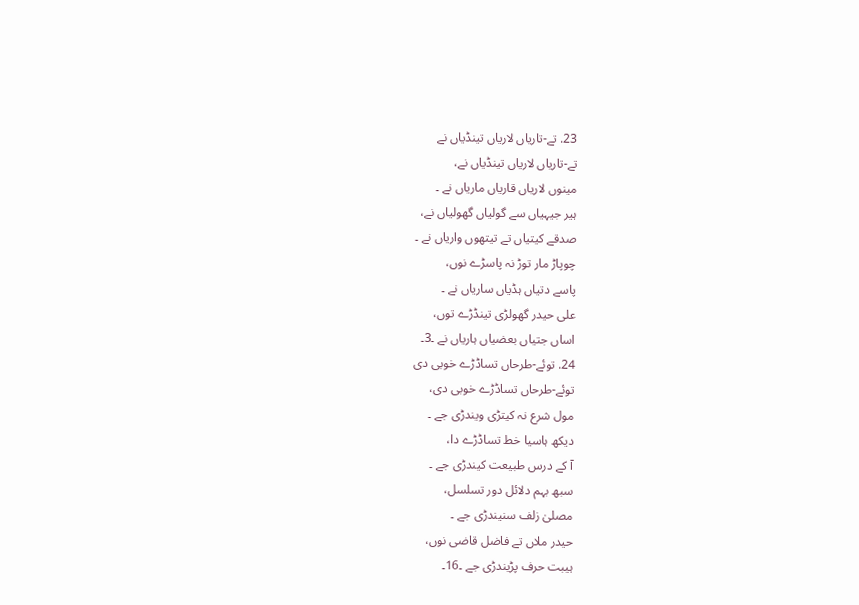23. تے-تاریاں لاریاں تینڈیاں نے
تے-تاریاں لاریاں تینڈیاں نے،
مینوں لاریاں قاریاں ماریاں نے ۔
ہیر جیہیاں سے گولیاں گھولیاں نے،
صدقے کیتیاں تے تیتھوں واریاں نے ۔
چوپاڑ مار توڑ نہ پاسڑے نوں،
پاسے دتیاں ہڈیاں ساریاں نے ۔
علی حیدر گھولڑی تینڈڑے توں،
اساں جتیاں بعضیاں ہاریاں نے ۔3۔
24. توئے-طرحاں تساڈڑے خوبی دی
توئے-طرحاں تساڈڑے خوبی دی،
مول شرع نہ کیتڑی ویندڑی جے ۔
دیکھ ہاسیا خط تساڈڑے دا،
آ کے درس طبیعت کیندڑی جے ۔
سبھ بہم دلائل دور تسلسل،
مصلیٰ زلف سنیندڑی جے ۔
حیدر ملاں تے فاضل قاضی نوں،
ہیبت حرف پڑیندڑی جے ۔16۔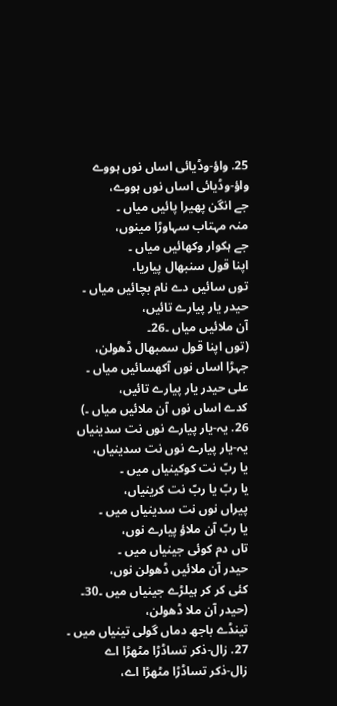25. واؤ-وڈیائی اساں نوں ہووے
واؤ-وڈیائی اساں نوں ہووے،
جے انگن پھیرا پائیں میاں ۔
منہ مہتاب سہاوڑا مینوں،
جے ہکوار وکھائیں میاں ۔
اپنا قول سنبھال پیاریا،
توں سائیں دے نام بچائیں میاں ۔
حیدر یار پیارے تائیں،
آن ملائیں میاں ۔26۔
(توں اپنا قول سمبھال ڈھولن،
جہڑا اساں نوں آکھسائیں میاں ۔
علی حیدر یار پیارے تائیں،
کدے اساں نوں آن ملائیں میاں ۔)
26. یہ-یار پیارے نوں نت سدینیاں
یہ-یار پیارے نوں نت سدینیاں،
یا ربّ نت کوکینیاں میں ۔
یا ربّ یا ربّ نت کرینیاں،
پیراں نوں نت سدینیاں میں ۔
یا ربّ آن ملاؤ پیارے نوں،
تاں دم کوئی جینیاں میں ۔
حیدر آن ملائیں ڈھولن نوں،
کئی کر کر ہیلڑے جینیاں میں ۔30۔
(حیدر آن ملا ڈھولن،
تینڈے باجھ دماں گولی تینیاں میں ۔
27. زال-ذکر تساڈڑا مٹھڑا اے
زال-ذکر تساڈڑا مٹھڑا اے،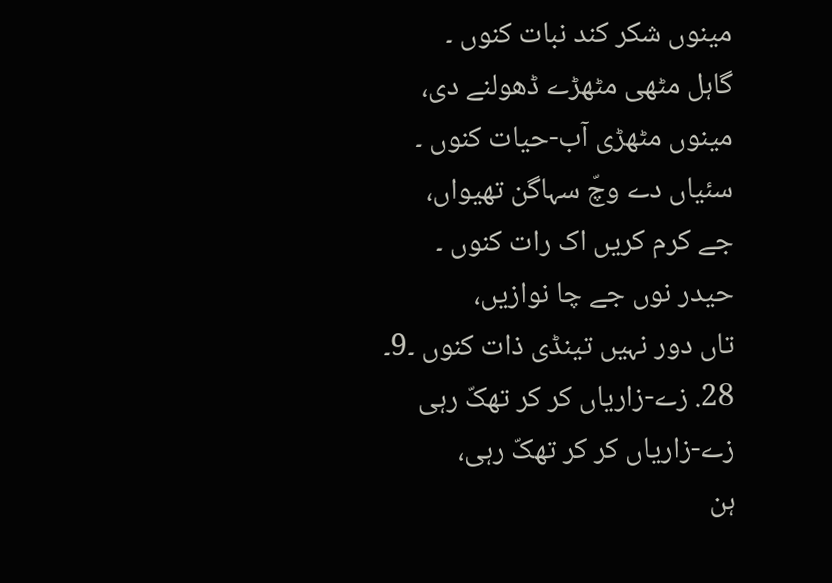مینوں شکر کند نبات کنوں ۔
گاہل مٹھی مٹھڑے ڈھولنے دی،
مینوں مٹھڑی آب-حیات کنوں ۔
سئیاں دے وچّ سہاگن تھیواں،
جے کرم کریں اک رات کنوں ۔
حیدر نوں جے چا نوازیں،
تاں دور نہیں تینڈی ذات کنوں ۔9۔
28. زے-زاریاں کر کر تھکّ رہی
زے-زاریاں کر کر تھکّ رہی،
ہن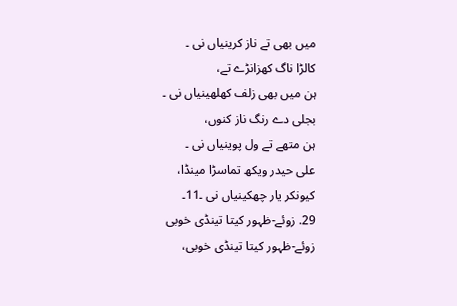میں بھی تے ناز کرینیاں نی ۔
کالڑا ناگ کھزانڑے تے،
ہن میں بھی زلف کھلھینیاں نی ۔
بجلی دے رنگ ناز کنوں،
ہن متھے تے ول پوینیاں نی ۔
علی حیدر ویکھ تماسڑا مینڈا،
کیونکر یار چھکینیاں نی ۔11۔
29. زوئے-ظہور کیتا تینڈی خوبی
زوئے-ظہور کیتا تینڈی خوبی،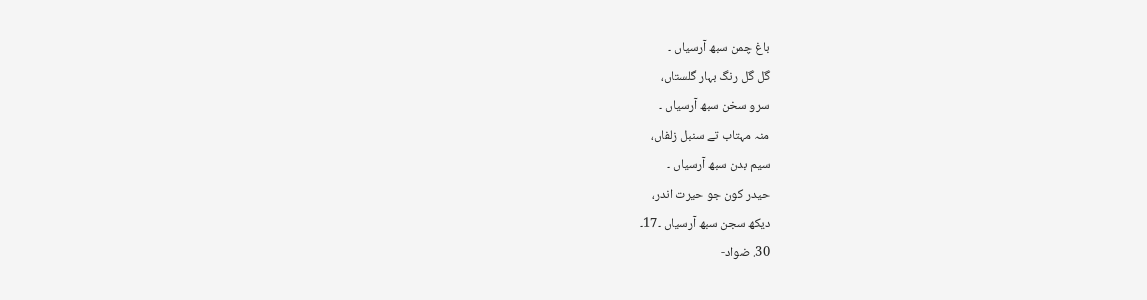باغ چمن سبھ آرسیاں ۔
گل گل رنگ بہار گلستاں،
سرو سخن سبھ آرسیاں ۔
منہ مہتاب تے سنبل زلفاں،
سیم بدن سبھ آرسیاں ۔
حیدر کون جو حیرت اندر،
دیکھ سجن سبھ آرسیاں ۔17۔
30. ضواد-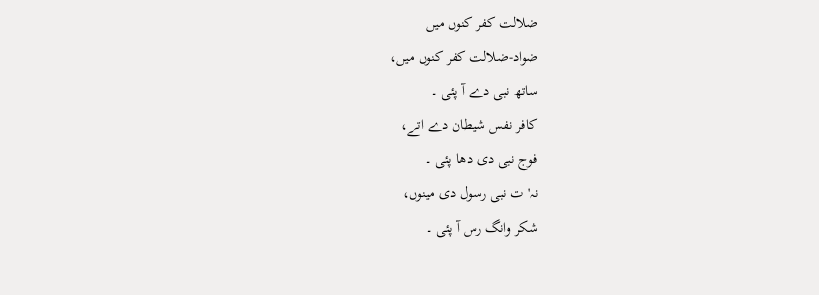ضلالت کفر کنوں میں
ضواد-ضلالت کفر کنوں میں،
ساتھ نبی دے آ پئی ۔
کافر نفس شیطان دے اتے،
فوج نبی دی دھا پئی ۔
نہ'ت نبی رسول دی مینوں،
شکر وانگ رس آ پئی ۔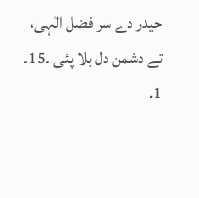حیدر دے سر فضل الٰہی،
تے دشمن دل بلا پئی ۔15۔
1.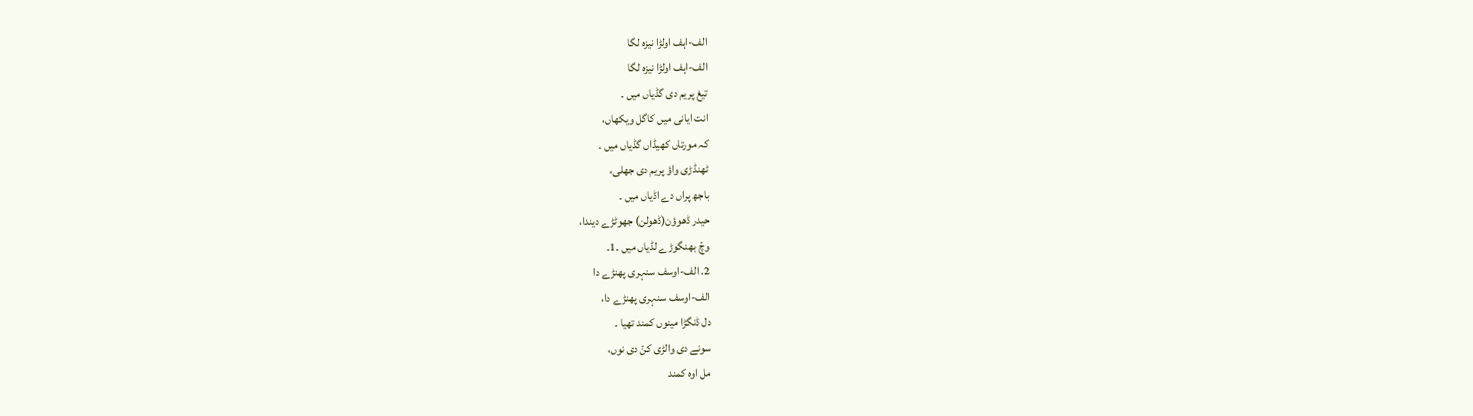الف-اہف اولڑا نیزہ لگا
الف-اہف اولڑا نیزہ لگا
تیغ پریم دی گڈیاں میں ۔
انت ایانی میں کاگل ویکھاں،
کہ مورتاں کھیڈاں گڈیاں میں ۔
ٹھنڈڑی واؤ پریم دی جھلی،
باجھ پراں دے اڈیاں میں ۔
حیدر ڈھوؤن(ڈھولن) جھوٹڑے دیندا،
وچّ بھنگوڑے لڈیاں میں ۔1۔
2. الف-اوسف سنہری پھنڑے دا
الف-اوسف سنہری پھنڑے دا،
دل ڈنگڑا مینوں کمند تھیا ۔
سونے دی والڑی کنّ دی نوں،
مل اوہ کمند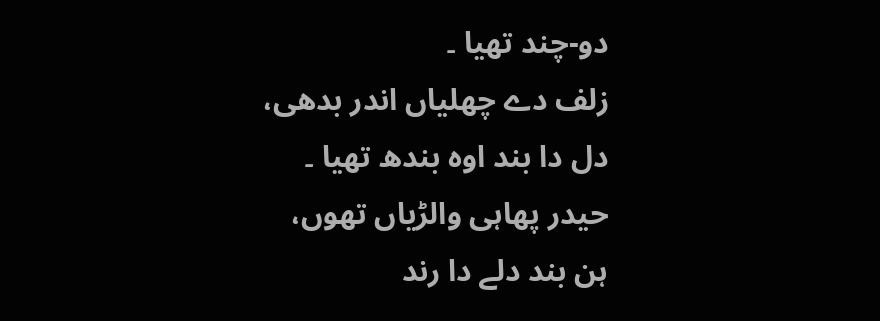دو-چند تھیا ۔
زلف دے چھلیاں اندر بدھی،
دل دا بند اوہ بندھ تھیا ۔
حیدر پھاہی والڑیاں تھوں،
ہن بند دلے دا رند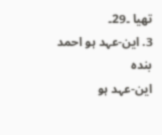تھیا ۔29۔
3. این-عہد ہو احمد بندہ
این-عہد ہو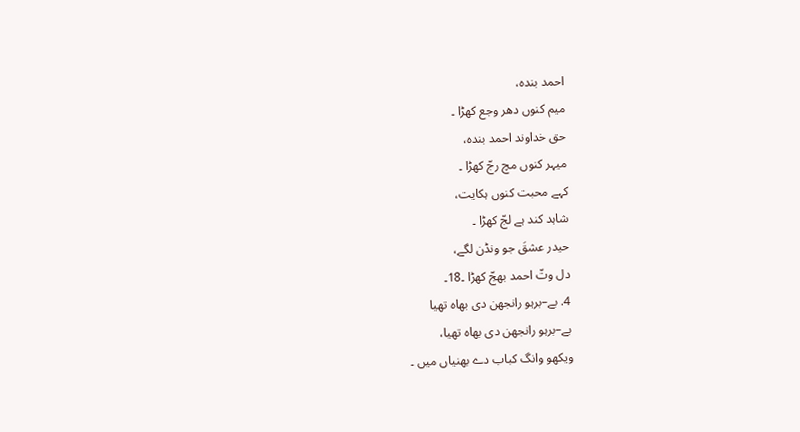احمد بندہ،
میم کنوں دھر وجع کھڑا ۔
حق خداوند احمد بندہ،
میہر کنوں مچ رجّ کھڑا ۔
کہے محبت کنوں ہکایت،
شاہد کند ہے لجّ کھڑا ۔
حیدر عشقَ جو ونڈن لگے،
دل وتّ احمد بھجّ کھڑا ۔18۔
4. بے–برہو رانجھن دی بھاہ تھیا
بے–برہو رانجھن دی بھاہ تھیا،
ویکھو وانگ کباب دے بھنیاں میں ۔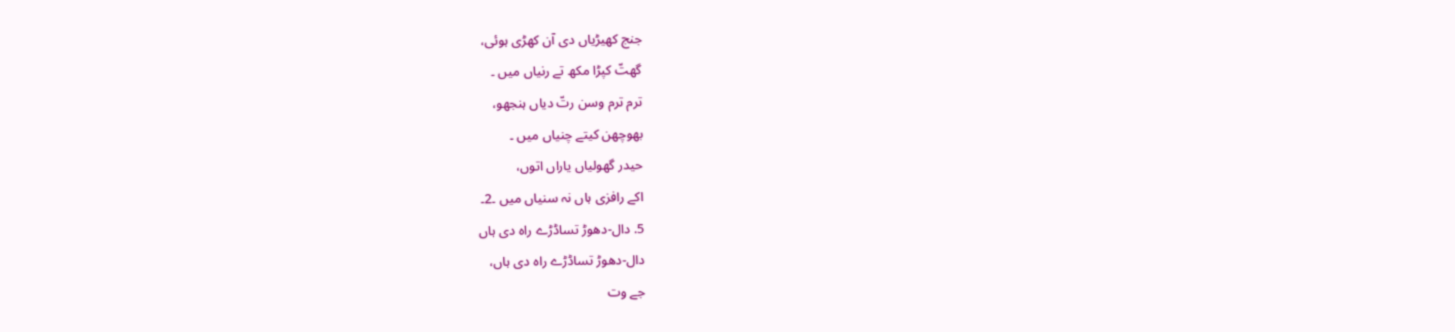جنج کھیڑیاں دی آن کھڑی ہوئی،
گھتّ کپڑا مکھ تے رنیاں میں ۔
ترم ترم وسن رتّ دیاں ہنجھو،
بھوچھن کیتے چنیاں میں ۔
حیدر گھولیاں یاراں اتوں،
اکے رافزی ہاں نہ سنیاں میں ۔2۔
5. دال-دھوڑ تساڈڑے راہ دی ہاں
دال-دھوڑ تساڈڑے راہ دی ہاں،
جے وت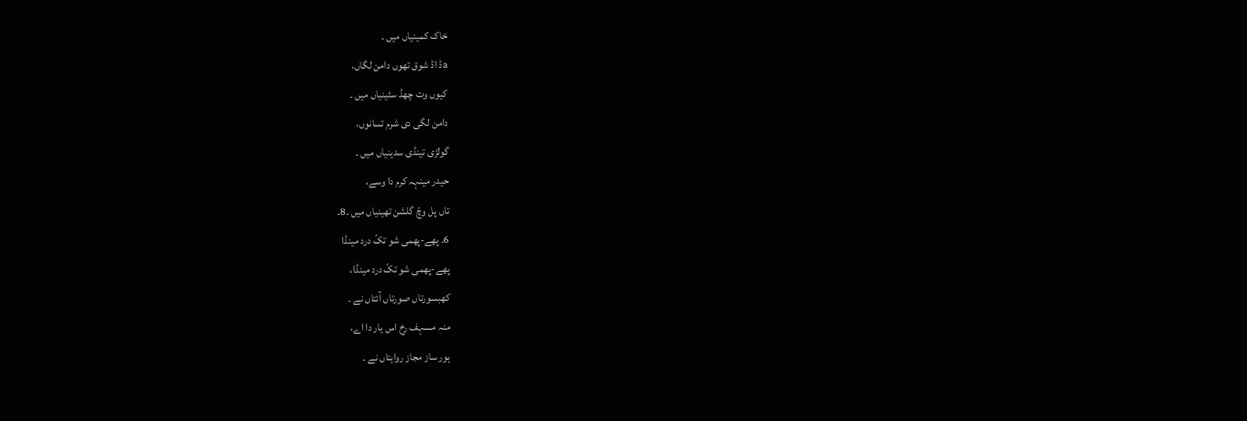خاک کمینیاں میں ۔
aڈ اڈ شوق تھوں دامن لگاں،
کیوں وت چھڈ سٹینیاں میں ۔
دامن لگی دی شرم تسانوں،
گولڑی تینڈی سدینیاں میں ۔
حیدر مینہہ کرم دا وسے،
تاں پل وچّ گلشن تھینیاں میں ۔8۔
6. پھے-پھمی شو تکّ درد مینڈا
پھے-پھمی شو تکّ درد مینڈا،
کھبسورتاں صورتاں آئتاں نے ۔
منہ مسہف رخ اس یار دا اے،
ہور ساز مجاز روایتاں نے ۔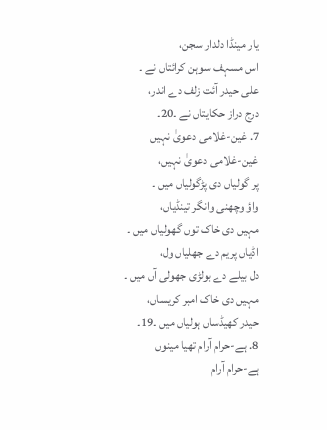یار مینڈا دلدار سجن،
اس مسہف سوہن کرائتاں نے ۔
علی حیدر آئت زلف دے اندر،
درج دراز حکایتاں نے ۔20۔
7. غین-غلامی دعویٰ نہیں
غین-غلامی دعویٰ نہیں،
پر گولیاں دی پڑگولیاں میں ۔
واؤ وچھنی وانگر تینڈیاں،
مہیں دی خاک توں گھولیاں میں ۔
اڈیاں پریم دے جھلیاں ول،
دل بیلے دے بولڑی جھولی آں میں ۔
مہیں دی خاک امبر کریساں،
حیدر کھیڈساں ہولیاں میں ۔19۔
8. ہے-حرام آرام تھیا مینوں
ہے-حرام آرام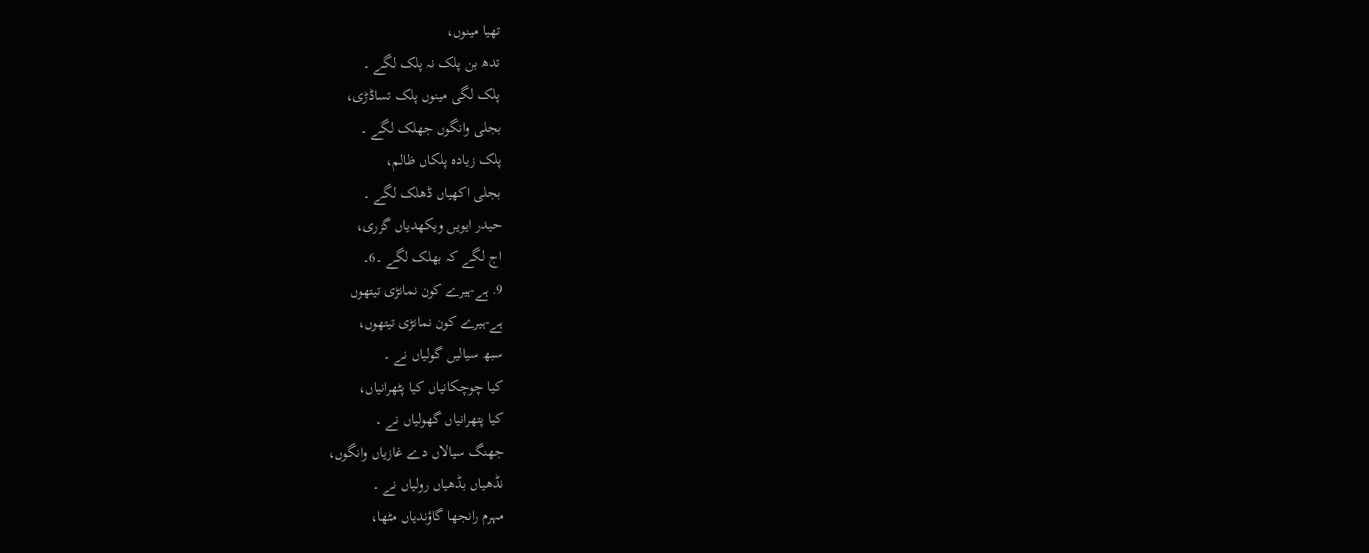تھیا مینوں،
تدھ بن پلک نہ پلک لگے ۔
پلک لگی مینوں پلک تساڈڑی،
بجلی وانگوں جھلک لگے ۔
پلک زیادہ پلکاں ظالم،
بجلی اکھیاں ڈھلک لگے ۔
حیدر ایویں ویکھدیاں گزری،
اج لگے کہ بھلک لگے ۔6۔
9. ہے-ہیرے کون نمانڑی تیتھوں
ہے-ہیرے کون نمانڑی تیتھوں،
سبھ سیالیں گولیاں نے ۔
کیا چوچکانیاں کیا پٹھرانیاں،
کیا پتھرانیاں گھولیاں نے ۔
جھنگ سیالاں دے غازیاں وانگوں،
نڈھیاں بڈھیاں رولیاں نے ۔
مہرم رانجھا گاؤندیاں مٹھا،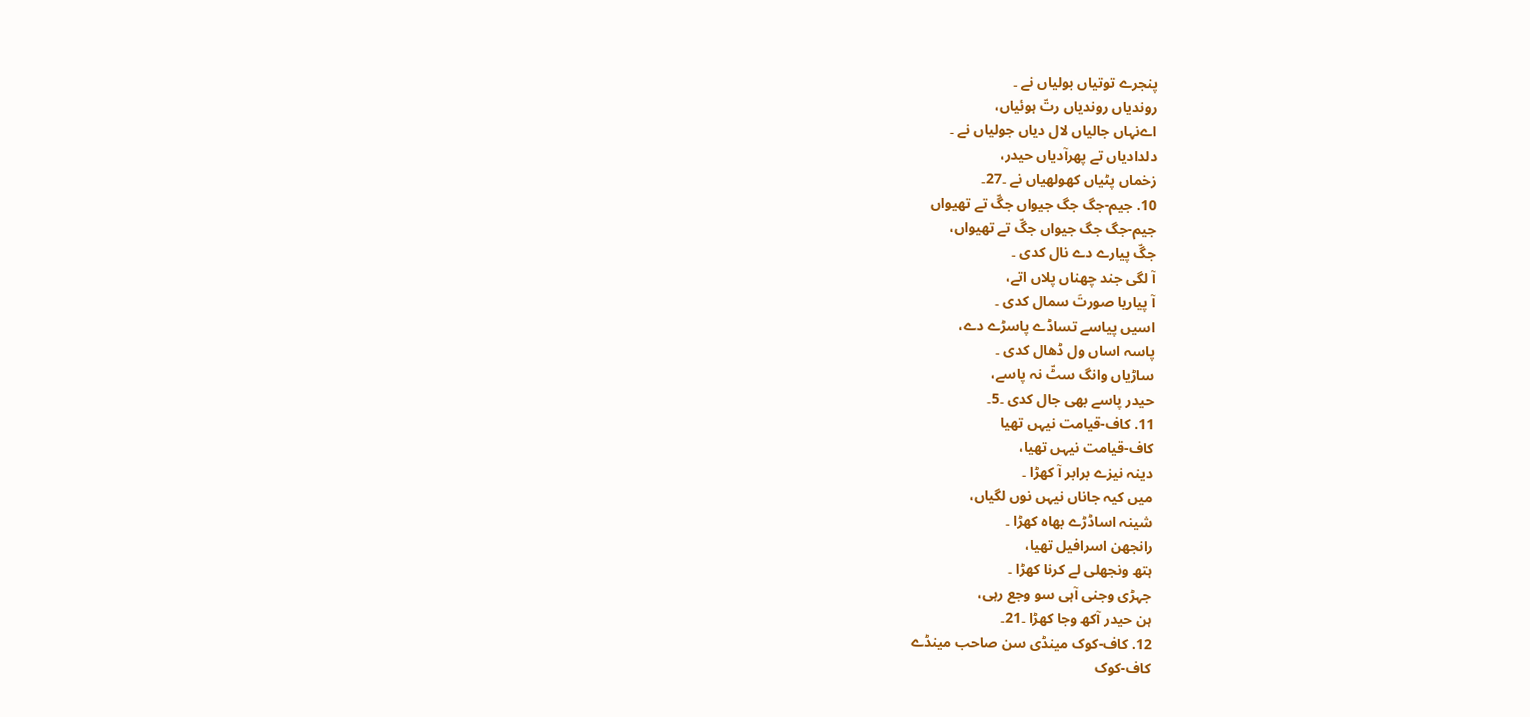پنجرے توتیاں بولیاں نے ۔
روندیاں روندیاں رتّ ہوئیاں،
اےنہاں جالیاں لال دیاں جولیاں نے ۔
دلدادیاں تے پھرآدیاں حیدر،
زخماں پٹیاں کھولھیاں نے ۔27۔
10. جیم-جگ جگ جیواں جگّ تے تھیواں
جیم-جگ جگ جیواں جگّ تے تھیواں،
جگّ پیارے دے نال کدی ۔
آ لگی جند چھناں پلاں اتے،
آ پیاریا صورتَ سمال کدی ۔
اسیں پیاسے تساڈے پاسڑے دے،
پاسہ اساں ول ڈھال کدی ۔
ساڑیاں وانگ سٹّ نہ پاسے،
حیدر پاسے بھی جال کدی ۔5۔
11. کاف-قیامت نیہں تھیا
کاف-قیامت نیہں تھیا،
دینہ نیزے برابر آ کھڑا ۔
میں کیہ جاناں نیہں نوں لگیاں،
شینہ اساڈڑے بھاہ کھڑا ۔
رانجھن اسرافیل تھیا،
ہتھ ونجھلی لے کرنا کھڑا ۔
جہڑی وجنی آہی سو وجع رہی،
ہن حیدر آکھ وجا کھڑا ۔21۔
12. کاف-کوک مینڈی سن صاحب مینڈے
کاف-کوک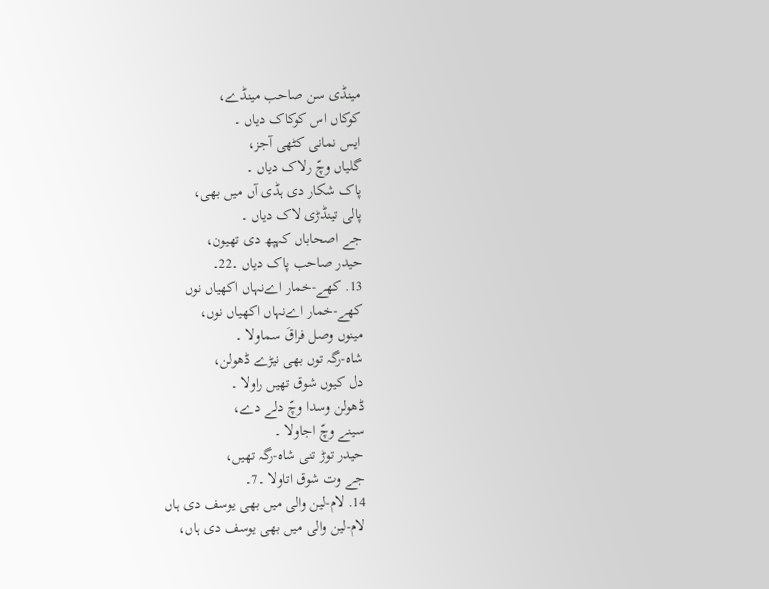مینڈی سن صاحب مینڈے،
کوکاں اس کوکاک دیاں ۔
ایس نمانی کٹھی آجز،
گلیاں وچّ رلاک دیاں ۔
پاک شکار دی ہڈی آں میں بھی،
پالی تینڈڑی لاک دیاں ۔
جے اصحاباں کہپھ دی تھیون،
حیدر صاحب پاک دیاں ۔22۔
13. کھے-خمار اےنہاں اکھیاں نوں
کھے-خمار اےنہاں اکھیاں نوں،
مینوں وصل فراقَ سماولا ۔
شاہ-رگہ توں بھی نیڑے ڈھولن،
دل کیوں شوق تھیں راولا ۔
ڈھولن وسدا وچّ دلے دے،
سینے وچّ اجاولا ۔
حیدر توڑ تنی شاہ-رگہ تھیں،
جے وت شوق اتاولا ۔7۔
14. لام-لین والی میں بھی یوسف دی ہاں
لام-لین والی میں بھی یوسف دی ہاں،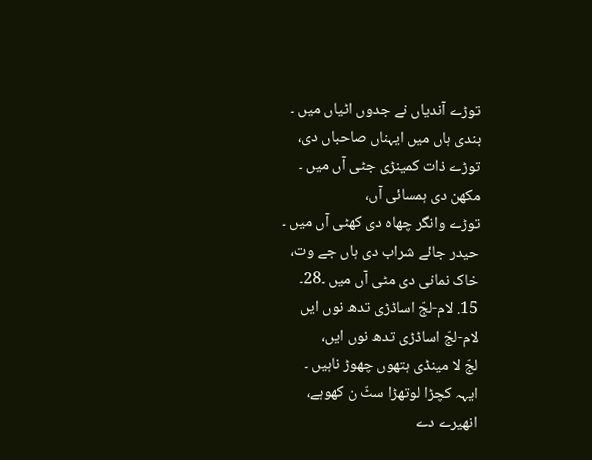توڑے آندیاں نے جدوں اٹیاں میں ۔
بندی ہاں میں ایہناں صاحباں دی،
توڑے ذات کمینڑی جٹی آں میں ۔
مکھن دی ہمسائی آں،
توڑے وانگر چھاہ دی کھٹی آں میں ۔
حیدر جائے شراب دی ہاں جے وت،
خاک نمانی دی مٹی آں میں ۔28۔
15. لام-لجّ اساڈڑی تدھ نوں ایں
لام-لجّ اساڈڑی تدھ نوں ایں،
لجّ لا مینڈی ہتھوں چھوڑ ناہیں ۔
ایہہ کچڑا لوتھڑا سٹّ ن کھوہے،
انھیرے دے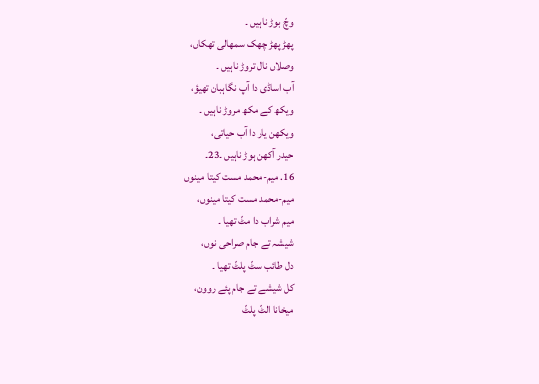وچّ بوڑ ناہیں ۔
پھڑ پھڑ چھک سمھالی تھکاں،
وصلاں نال تروڑ ناہیں ۔
آب اساڈی دا آپ نگاہبان تھیؤ،
ویکھ کے مکھ مروڑ ناہیں ۔
ویکھن یار دا آب حیاتی،
حیدر آکھن ہوڑ ناہیں ۔23۔
16. میم-محمد مست کیتا مینوں
میم-محمد مست کیتا مینوں،
میم شراب دا مٹّ تھیا ۔
شیشہ تے جام صراحی نوں،
دل طائب سٹّ پلٹّ تھیا ۔
کل شیشے تے جام پئے روون،
میخانا الٹّ پلٹّ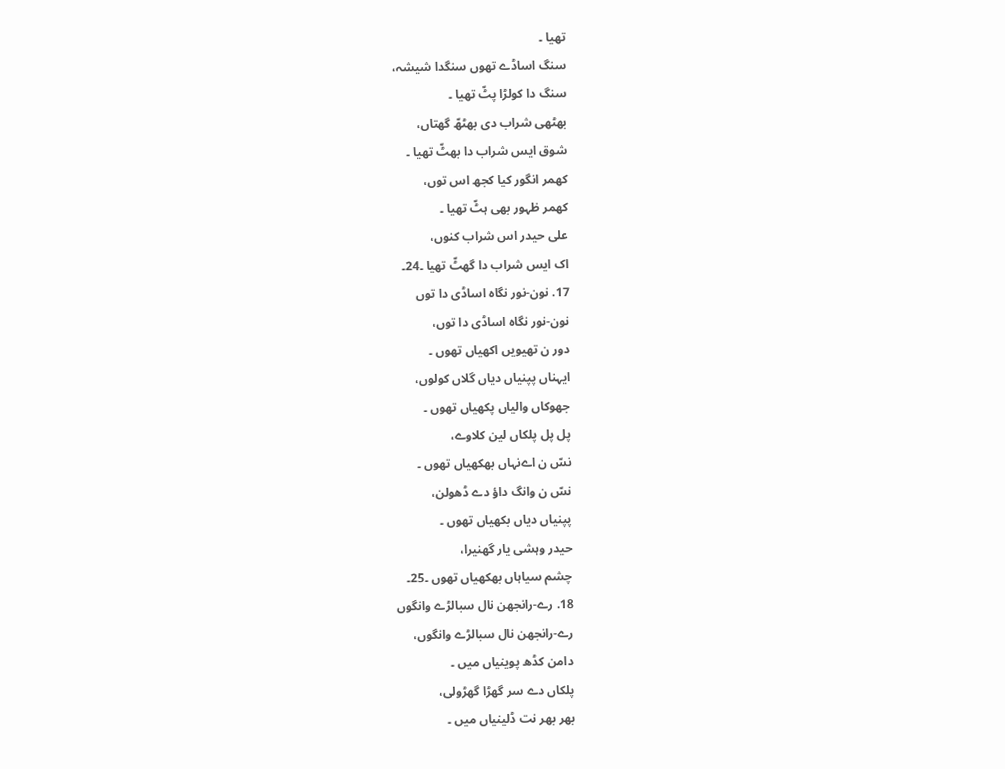تھیا ۔
سنگ اساڈے تھوں سنگدا شیشہ،
سنگ دا کولڑا پٹّ تھیا ۔
بھٹھی شراب دی بھٹھّ گھتاں،
شوق ایس شراب دا بھٹّ تھیا ۔
کھمر انگور کیا کجھ اس توں،
کھمر ظہور بھی ہٹّ تھیا ۔
علی حیدر اس شراب کنوں،
اک ایس شراب دا گھٹّ تھیا ۔24۔
17. نون-نور نگاہ اساڈی دا توں
نون-نور نگاہ اساڈی دا توں،
دور ن تھیویں اکھیاں تھوں ۔
ایہناں پپنیاں دیاں گلاں کولوں،
جھوکاں والیاں پکھیاں تھوں ۔
پل پل پلکاں لین کلاوے،
نسّ ن اےنہاں بھکھیاں تھوں ۔
نسّ ن وانگ داؤ دے ڈھولن،
پپنیاں دیاں بکھیاں تھوں ۔
حیدر وہشی یار گھنیرا،
چشم سیاہاں بھکھیاں تھوں ۔25۔
18. رے-رانجھن نال سبالڑے وانگوں
رے-رانجھن نال سبالڑے وانگوں،
دامن کڈھ پوینیاں میں ۔
پلکاں دے سر گھڑا گھڑولی،
بھر بھر نت ڈلینیاں میں ۔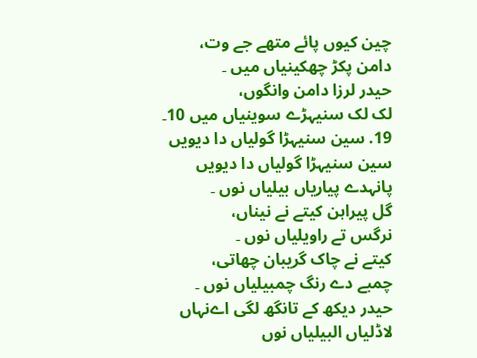چین کیوں پائے متھے جے وت،
دامن پکڑ چھکینیاں میں ۔
حیدر لرزا دامن وانگوں،
لک لک سنیہڑے سوینیاں میں 10۔
19. سین سنیہڑا گولیاں دا دیویں
سین سنیہڑا گولیاں دا دیویں
پانہدے پیاریاں بیلیاں نوں ۔
گل پیراہن کیتے نے نیناں،
نرگس تے راویلیاں نوں ۔
کیتے نے چاک گریبان چھاتی،
چمبے دے رنگ چمبیلیاں نوں ۔
حیدر دیکھ کے تانگھ لگی اےنہاں
لاڈلیاں البیلیاں نوں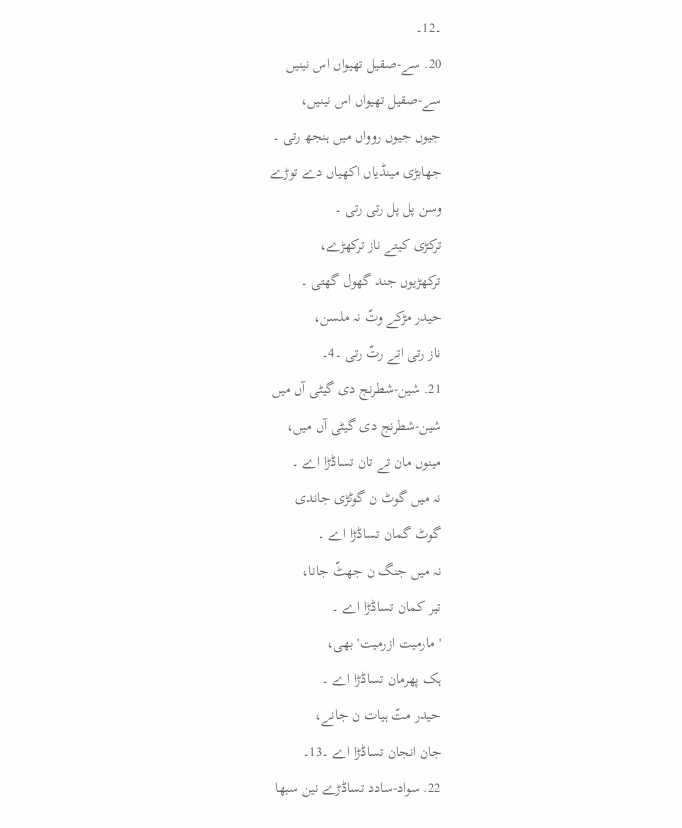۔12۔
20. سے-صقیل تھیواں اس نینیں
سے-صقیل تھیواں اس نینیں،
جیوں جیوں روواں میں ہنجھ رتی ۔
جھابڑی مینڈیاں اکھیاں دے توڑے
وسن پل پل رتی رتی ۔
ترکڑی کیتے ناز ترکھڑے،
ترکھڑیوں جند گھول گھتی ۔
حیدر مڑکے وتّ نہ ملسن،
ناز رتی اتے رتّ رتی ۔4۔
21. شین-شطرنج دی گیٹی آں میں
شین-شطرنج دی گیٹی آں میں،
مینوں مان تے تان تساڈڑا اے ۔
نہ میں گوٹ ن گوٹڑی جاندی
گوٹ گمان تساڈڑا اے ۔
نہ میں جنگ ن جھٹّ جانا،
تیر کمان تساڈڑا اے ۔
'مارمیت ازرمیت' بھی،
ہک پھرمان تساڈڑا اے ۔
حیدر متّ ہیات ن جانے،
جان انجان تساڈڑا اے ۔13۔
22. سواد-سادد تساڈڑے نین سبھا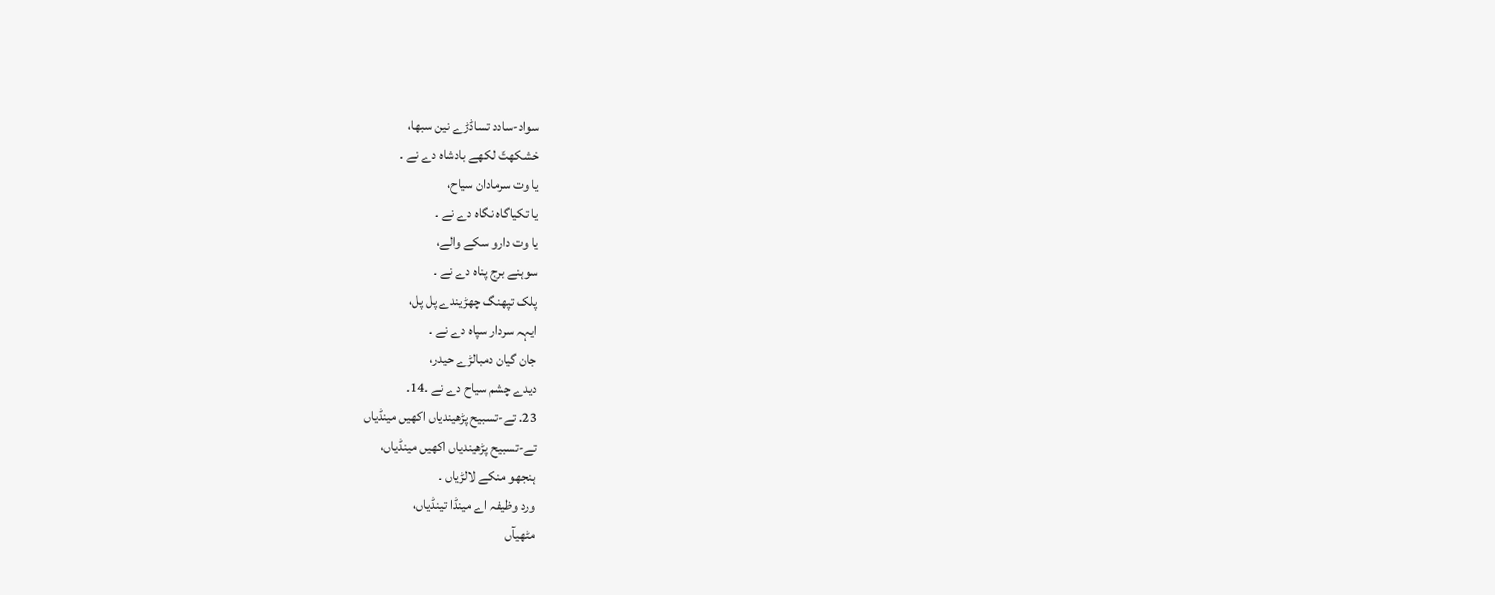سواد-سادد تساڈڑے نین سبھا،
خشکھتّ لکھے بادشاہ دے نے ۔
یا وت سرمادان سیاح،
یا تکیاگاہ نگاہ دے نے ۔
یا وت دارو سکے والے،
سوہنے برج پناہ دے نے ۔
پلک تپھنگ چھڑیندے پل پل،
ایہہ سردار سپاہ دے نے ۔
جان گیان دمبالڑے حیدر،
دیدے چشم سیاح دے نے ۔14۔
23. تے-تسبیح پڑھیندیاں اکھیں مینڈیاں
تے-تسبیح پڑھیندیاں اکھیں مینڈیاں،
ہنجھو منکے لالڑیاں ۔
ورد وظیفہ اے مینڈا تینڈیاں،
مٹھیآں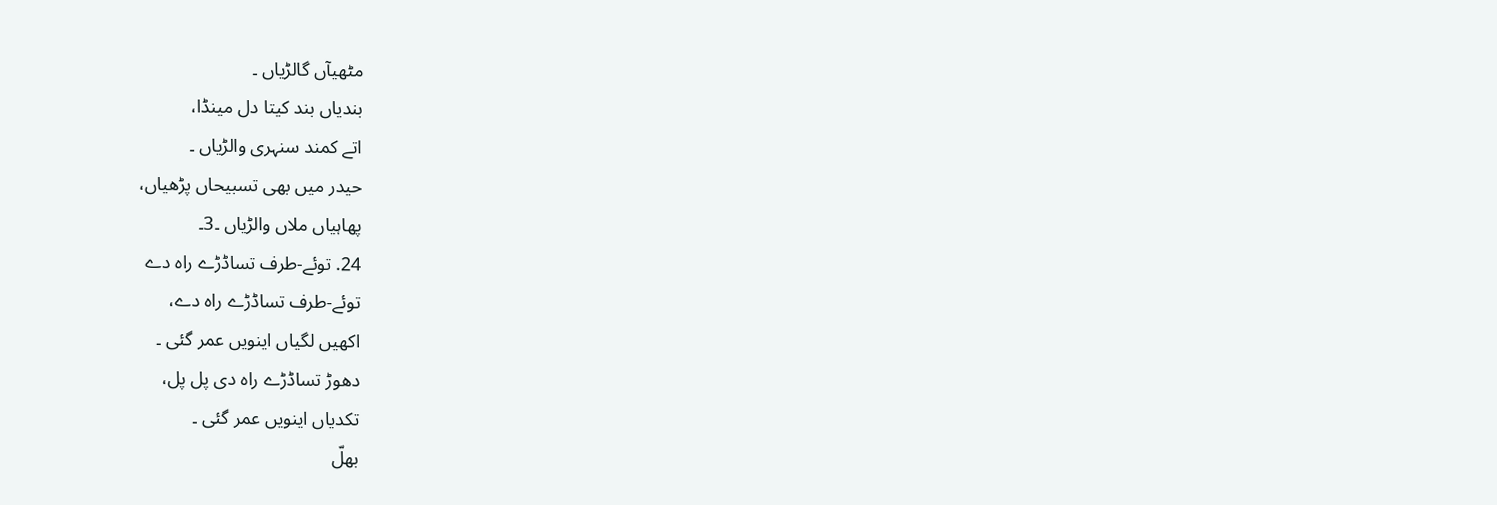مٹھیآں گالڑیاں ۔
بندیاں بند کیتا دل مینڈا،
اتے کمند سنہری والڑیاں ۔
حیدر میں بھی تسبیحاں پڑھیاں،
پھاہیاں ملاں والڑیاں ۔3۔
24. توئے-طرف تساڈڑے راہ دے
توئے-طرف تساڈڑے راہ دے،
اکھیں لگیاں اینویں عمر گئی ۔
دھوڑ تساڈڑے راہ دی پل پل،
تکدیاں اینویں عمر گئی ۔
بھلّ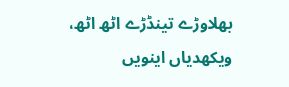بھلاوڑے تینڈڑے اٹھ اٹھ،
ویکھدیاں اینویں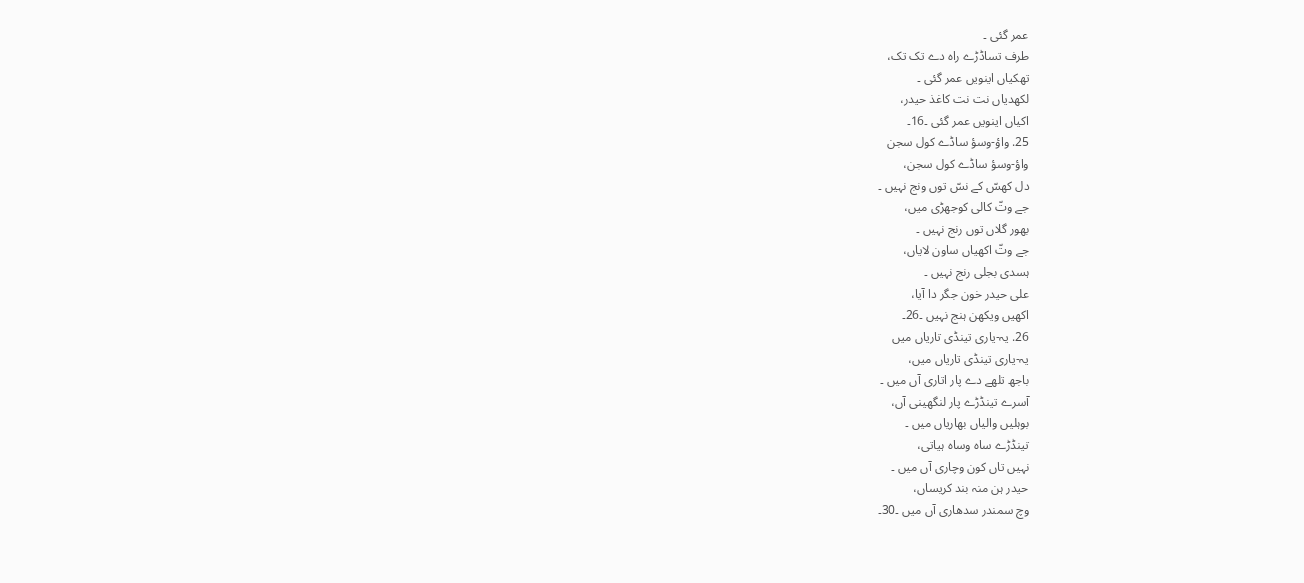عمر گئی ۔
طرف تساڈڑے راہ دے تک تک،
تھکیاں اینویں عمر گئی ۔
لکھدیاں نت نت کاغذ حیدر،
اکیاں اینویں عمر گئی ۔16۔
25. واؤ-وسؤ ساڈے کول سجن
واؤ-وسؤ ساڈے کول سجن،
دل کھسّ کے نسّ توں ونج نہیں ۔
جے وتّ کالی کوجھڑی میں،
بھور گلاں توں رنج نہیں ۔
جے وتّ اکھیاں ساون لایاں،
ہسدی بجلی رنج نہیں ۔
علی حیدر خون جگر دا آیا،
اکھیں ویکھن ہنج نہیں ۔26۔
26. یہ-یاری تینڈی تاریاں میں
یہ-یاری تینڈی تاریاں میں،
باجھ تلھے دے پار اتاری آں میں ۔
آسرے تینڈڑے پار لنگھینی آں،
بوہلیں والیاں بھاریاں میں ۔
تینڈڑے ساہ وساہ ہیاتی،
نہیں تاں کون وچاری آں میں ۔
حیدر ہن منہ بند کریساں،
وچ سمندر سدھاری آں میں ۔30۔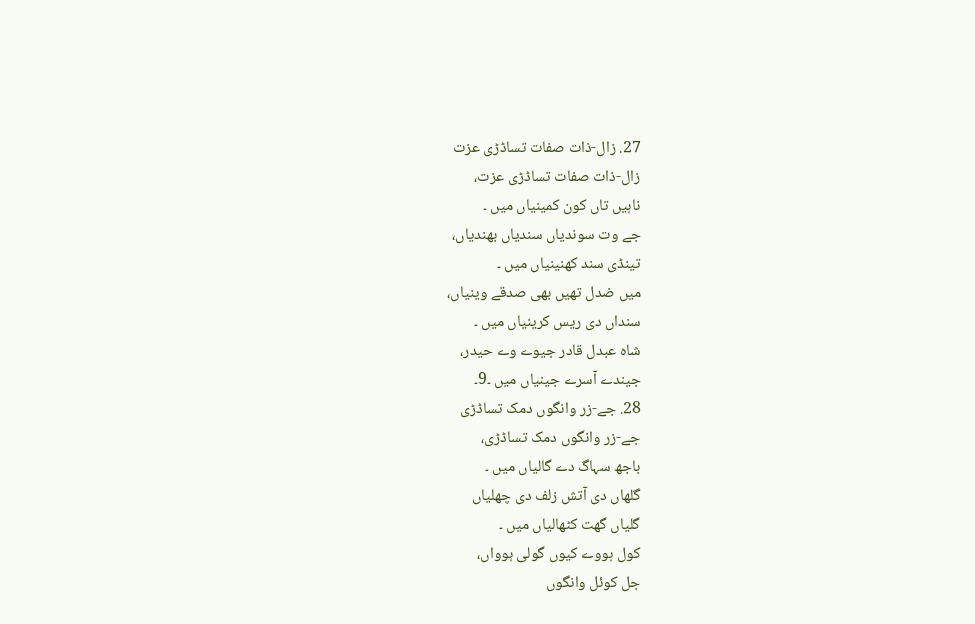27. زال-ذات صفات تساڈڑی عزت
زال-ذات صفات تساڈڑی عزت،
ناہیں تاں کون کمینیاں میں ۔
جے وت سوندیاں سندیاں بھندیاں،
تینڈی سند کھنینیاں میں ۔
میں ضدل تھیں بھی صدقے وینیاں،
سنداں دی ریس کرینیاں میں ۔
شاہ عبدل قادر جیوے وے حیدر،
جیندے آسرے جینیاں میں ۔9۔
28. جے-زر وانگوں دمک تساڈڑی
جے-زر وانگوں دمک تساڈڑی،
باجھ سہاگ دے گالیاں میں ۔
گلھاں دی آتش زلف دی چھلیاں
گلیاں گھت کٹھالیاں میں ۔
کول ہووے کیوں گولی ہوواں،
جل کوئل وانگوں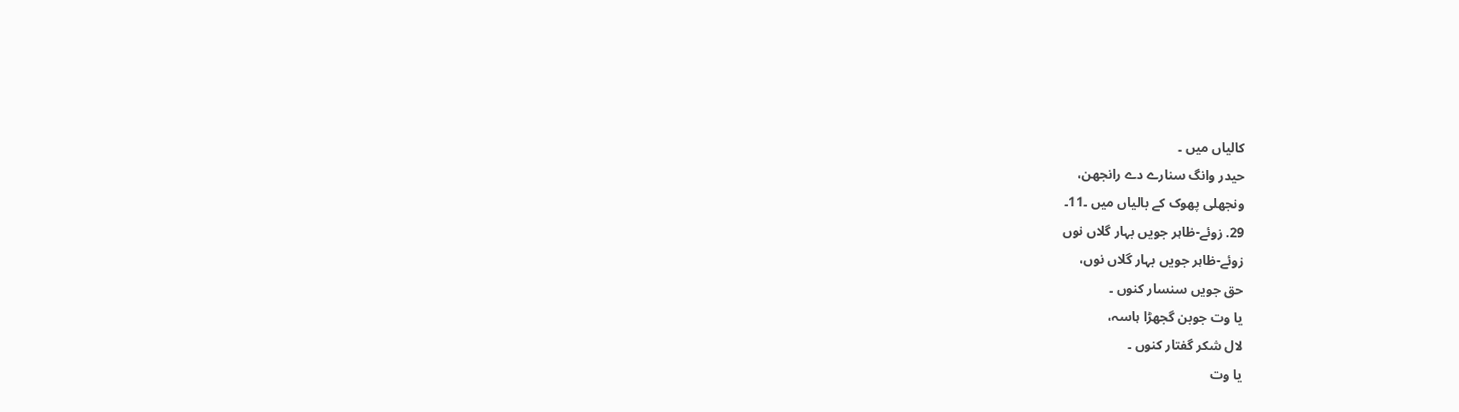کالیاں میں ۔
حیدر وانگ سنارے دے رانجھن،
ونجھلی پھوک کے بالیاں میں ۔11۔
29. زوئے-ظاہر جویں بہار گلاں نوں
زوئے-ظاہر جویں بہار گلاں نوں،
حق جویں سنسار کنوں ۔
یا وت جوبن گجھڑا ہاسہ،
لال شکر گفتار کنوں ۔
یا وت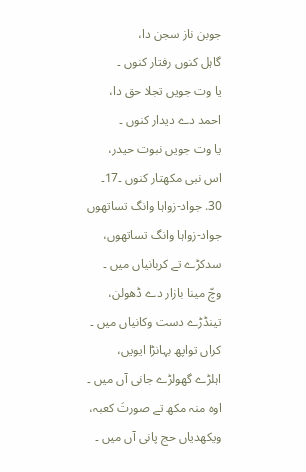جوبن ناز سجن دا،
گاہل کنوں رفتار کنوں ۔
یا وت جویں تجلا حق دا،
احمد دے دیدار کنوں ۔
یا وت جویں نبوت حیدر،
اس نبی مکھتار کنوں ۔17۔
30. جواد-زواہا وانگ تساتھوں
جواد-زواہا وانگ تساتھوں،
سدکڑے تے کربانیاں میں ۔
وچّ مینا بازار دے ڈھولن،
تینڈڑے دست وکانیاں میں ۔
کراں تواپھ بہانڑا ایویں،
اہلڑے گھولڑے جانی آں میں ۔
اوہ منہ مکھ تے صورتَ کعبہ،
ویکھدیاں حج پانی آں میں ۔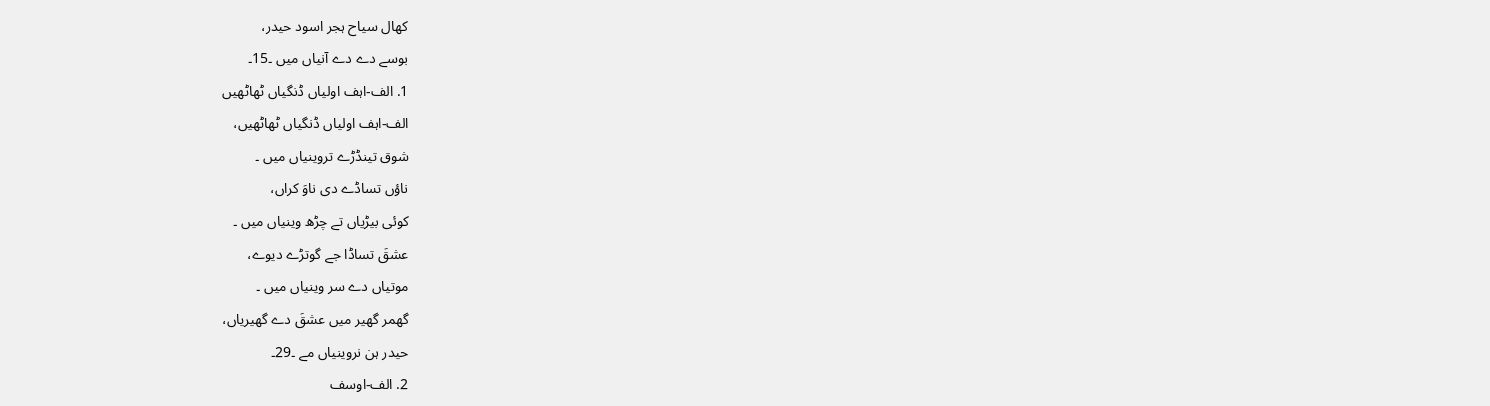کھال سیاح ہجر اسود حیدر،
بوسے دے دے آنیاں میں ۔15۔
1. الف-اہف اولیاں ڈنگیاں ٹھاٹھیں
الف-اہف اولیاں ڈنگیاں ٹھاٹھیں،
شوق تینڈڑے تروینیاں میں ۔
ناؤں تساڈے دی ناوَ کراں،
کوئی بیڑیاں تے چڑھ وینیاں میں ۔
عشقَ تساڈا جے گوتڑے دیوے،
موتیاں دے سر وینیاں میں ۔
گھمر گھیر میں عشقَ دے گھیریاں،
حیدر ہن نروینیاں مے ۔29۔
2. الف-اوسف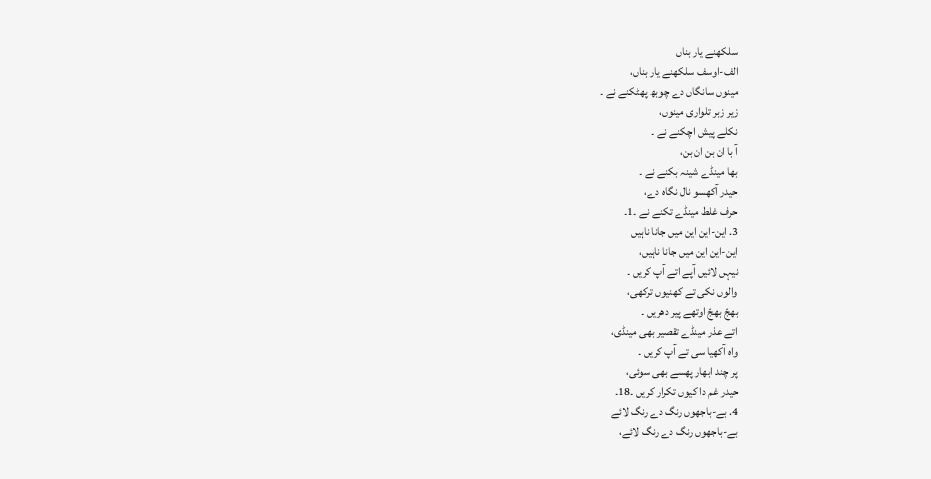سلکھنے یار بناں
الف-اوسف سلکھنے یار بناں،
مینوں سانگاں دے چوبھ پھٹکنے نے ۔
زیر زبر تلواری مینوں،
نکلے پیش اچکنے نے ۔
آ با ان بن ان بن،
بھا مینڈے شینہ بکنے نے ۔
حیدر آکھسو نال نگاہ دے،
حرف غلط مینڈے تکنے نے ۔1۔
3. این-این این میں جانا ناہیں
این-این این میں جانا ناہیں،
نیہں لائیں آپے اتے آپ کریں ۔
والوں نکی تے کھنیوں ترکھی،
بھجّ بھجّ اوتھے پیر دھریں ۔
اتے عذر مینڈے تقصیر بھی مینڈی،
واہ آکھیا سی تے آپ کریں ۔
پر چند ابھار پھسے بھی سوئی،
حیدر غم دا کیوں تکرار کریں ۔18۔
4. بے-باجھوں رنگ دے رنگ لائے
بے-باجھوں رنگ دے رنگ لائے،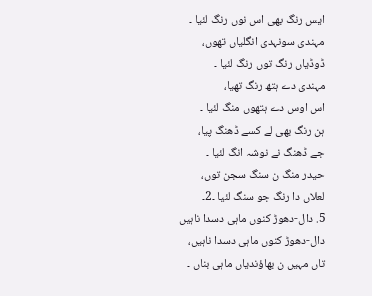ایس رنگ بھی اس نوں رنگ لئیا ۔
مہندی سونہدی انگلیاں تھوں،
ڈوڈیاں رنگ توں رنگ لئیا ۔
مہندی دے ہتھ رنگ تھیا،
اس اوس دے ہتھوں منگ لئیا ۔
ہن رنگ بھی لے کسے ڈھنگ پیا،
جے ڈھنگ نے نوشہ انگ لئیا ۔
حیدر منگ ن سنگ سجن توں،
لعلاں دا رنگ جو سنگ لئیا ۔2۔
5. دال-دھوڑ کنوں ماہی دسدا ناہیں
دال-دھوڑ کنوں ماہی دسدا ناہیں،
تاں مہیں ن بھاؤندیاں ماہی بناں ۔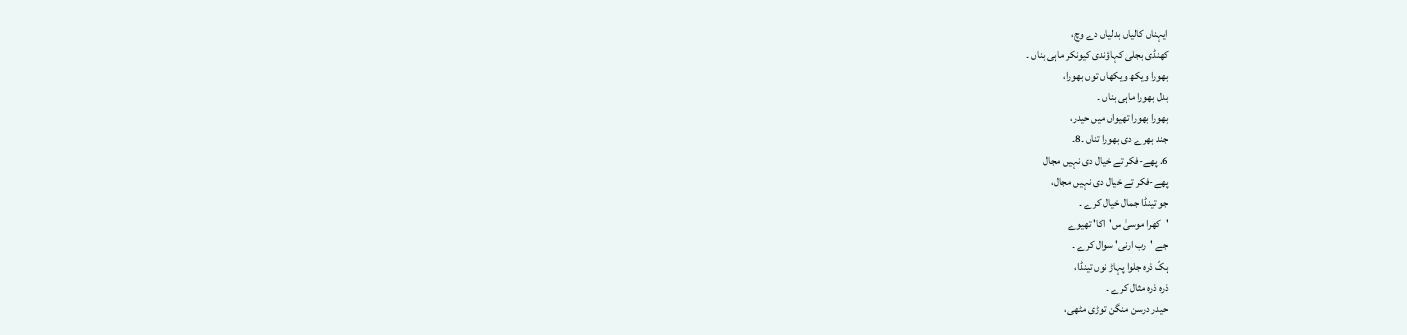ایہناں کالیاں بدلیاں دے وچ،
کھنڈی بجلی کہاؤندی کیونکر ماہی بناں ۔
بھورا ویکھ ویکھاں توں بھورا،
بدل بھورا ماہی بناں ۔
بھورا بھورا تھیواں میں حیدر،
جند بھرے دی بھورا تناں ۔8۔
6. پھے-فکر تے خیال دی نہیں مجال
پھے-فکر تے خیال دی نہیں مجال،
جو تینڈا جمال خیال کرے ۔
'کھرا موسیٰ س'اکا' تھیوے
جے 'رب ارنی' سوال کرے ۔
ہکّ ذرہ جلوا پہاڑ نوں تینڈا،
ذرہ ذرہ مثال کرے ۔
حیدر درسن منگن توڑی مٹھی،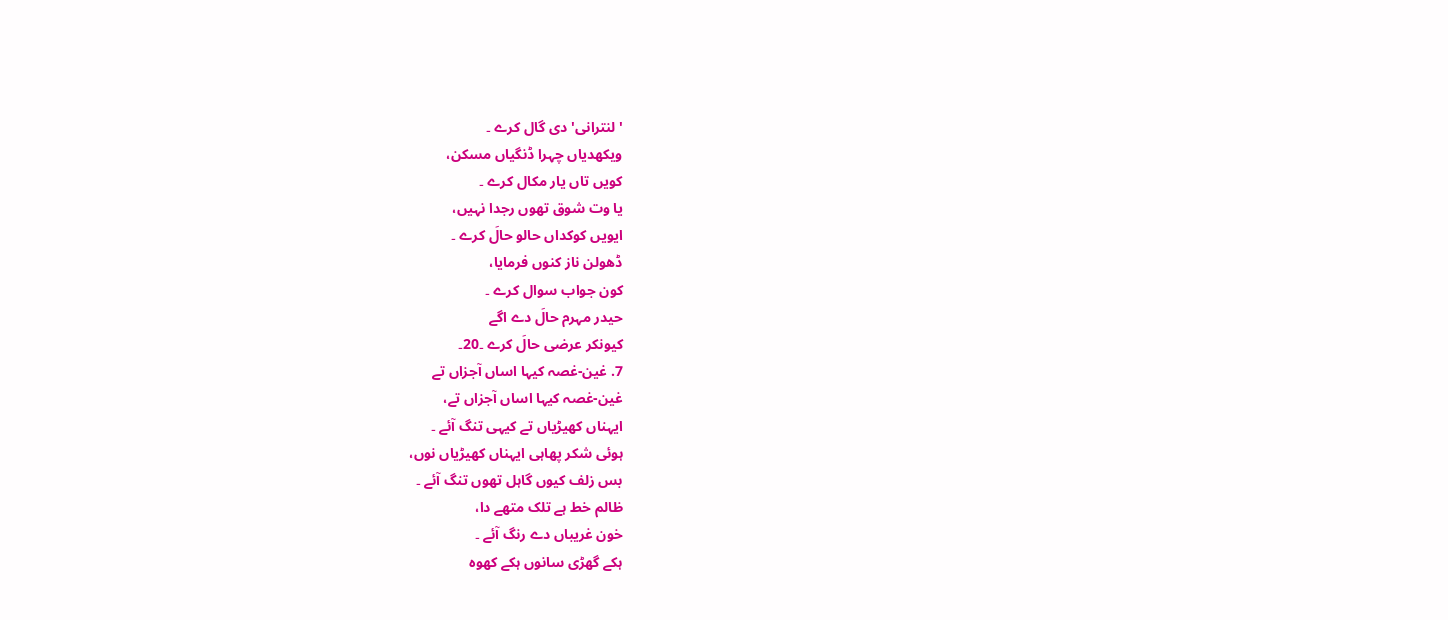'لنترانی' دی گال کرے ۔
ویکھدیاں چہرا ڈنگیاں مسکن،
کویں تاں یار مکال کرے ۔
یا وت شوق تھوں رجدا نہیں،
ایویں کوکداں حالو حالَ کرے ۔
ڈھولن ناز کنوں فرمایا،
کون جواب سوال کرے ۔
حیدر مہرم حالَ دے اگے
کیونکر عرضی حالَ کرے ۔20۔
7. غین-غصہ کیہا اساں آجزاں تے
غین-غصہ کیہا اساں آجزاں تے،
ایہناں کھیڑیاں تے کیہی تنگ آئے ۔
ہوئی شکر پھاہی ایہناں کھیڑیاں نوں،
بس زلف کیوں گاہل تھوں تنگ آئے ۔
ظالم خط ہے تلک متھے دا،
خون غریباں دے رنگ آئے ۔
ہکے گھڑی سانوں ہکے کھوہ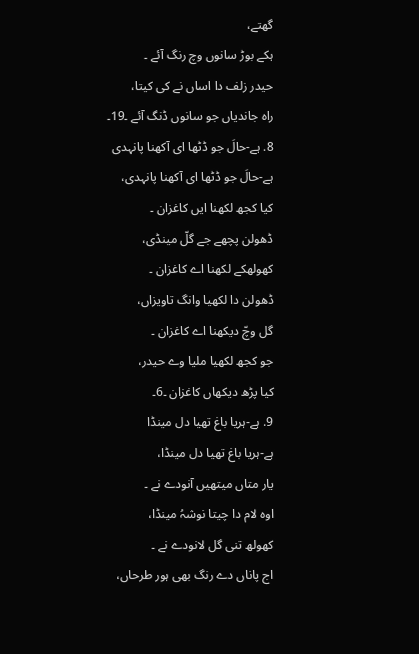گھتے،
ہکے بوڑ سانوں وچ رنگ آئے ۔
حیدر زلف دا اساں نے کی کیتا،
راہ جاندیاں جو سانوں ڈنگ آئے ۔19۔
8. ہے-حالَ جو ڈٹھا ای آکھنا پانہدی
ہے-حالَ جو ڈٹھا ای آکھنا پانہدی،
کیا کجھ لکھنا ایں کاغزان ۔
ڈھولن پچھے جے گلّ مینڈی،
کھولھکے لکھنا اے کاغزان ۔
ڈھولن دا لکھیا وانگ تاویزاں،
گل وچّ دیکھنا اے کاغزان ۔
جو کجھ لکھیا ملیا وے حیدر،
کیا پڑھ دیکھاں کاغزان ۔6۔
9. ہے-ہریا باغ تھیا دل مینڈا
ہے-ہریا باغ تھیا دل مینڈا،
یار متاں میتھیں آنودے نے ۔
اوہ لام دا چیتا نوشہُ مینڈا،
کھولھ تنی گل لانودے نے ۔
اج پاناں دے رنگ بھی ہور طرحاں،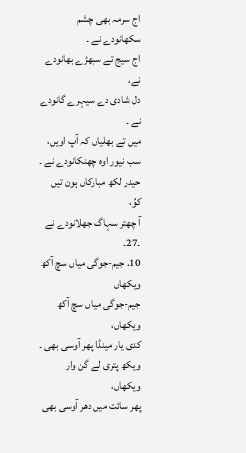اج سرمہ بھی چشم سکھانودے نے ۔
اج سیج تے سبھڑے بھانودے نے،
دل شادی دے سیہرے گانودے نے ۔
میں تے بھلیاں کہ آپ اویں،
سب نیور اوہ چھنکانودے نے ۔
حیدر لکھ مبارکاں ہون تیں کوُ،
آ چھتر سہاگ جھلانودے نے ۔27۔
10. جیم-جوگی میاں سچ آکھ ویکھاں
جیم-جوگی میاں سچ آکھ ویکھاں،
کدی یار مینڈا پھر آوسی بھی ۔
ویکھ پتری لے گن وار ویکھاں،
پھر سائت میں دھر آوسی بھی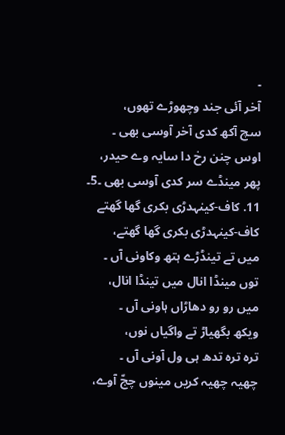۔
آخر آئی جند وچھوڑے تھوں،
سچ آکھ کدی آخر آوسی بھی ۔
اوس چنن رخ دا سایہ وے حیدر،
پھر مینڈے سر کدی آوسی بھی ۔5۔
11. کاف-کینہدڑی بکری گھا گھتے
کاف-کینہدڑی بکری گھا گھتے،
میں تے تینڈڑے ہتھ وکاونی آں ۔
توں مینڈا انال میں تینڈا انال،
میں رو رو دھاڑاں ہاونی آں ۔
ویکھ بگھیاڑ تے واگیاں نوں،
ترہ ترہ تدھ ہی ول آونی آں ۔
چھیہ چھیہ کریں مینوں چجّ آوے،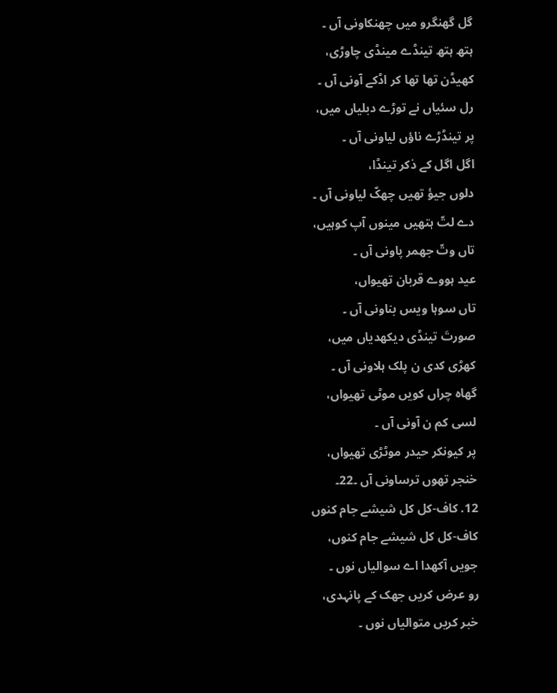گل گھنگرو میں چھنکاونی آں ۔
ہتھ ہتھ تینڈے مینڈی چاوڑی،
کھیڈن تھا تھا کر اڈکے آونی آں ۔
رل سئیاں نے توڑے دبلیاں میں،
پر تینڈڑے ناؤں لیاونی آں ۔
اگل اگل کے ذکر تینڈا،
دلوں جیؤ تھیں چھکّ لیاونی آں ۔
دے لتّ ہتھیں مینوں آپ کوہیں،
تاں وتّ جھمر پاونی آں ۔
عید ہووے قربان تھیواں،
تاں سوہا ویس بناونی آں ۔
صورتَ تینڈی دیکھدیاں میں،
کھڑی کدی ن پلک ہلاونی آں ۔
گھاہ چراں کویں موٹی تھیواں،
لسی کم ن آونی آں ۔
پر کیونکر حیدر موٹڑی تھیواں،
خنجر تھوں ترساونی آں ۔22۔
12. کاف-کل کل شیشے جام کنوں
کاف-کل کل شیشے جام کنوں،
جویں آکھدا اے سوالیاں نوں ۔
رو عرض کریں جھک کے پانہدی،
خبر کریں متوالیاں نوں ۔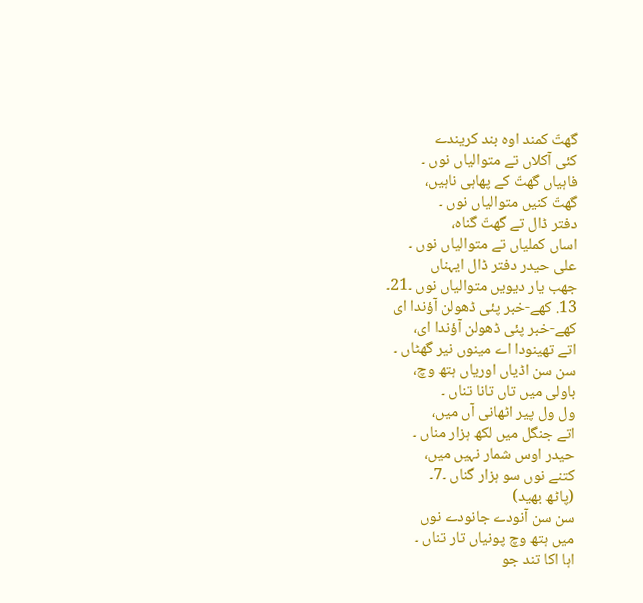گھتّ کمند اوہ بند کریندے
کئی آکلاں تے متوالیاں نوں ۔
فاہیاں گھتّ کے پھاہی ناہیں،
گھتّ کنیں متوالیاں نوں ۔
دفتر ڈال تے گھتّ گناہ،
اساں کملیاں تے متوالیاں نوں ۔
علی حیدر دفتر ڈال ایہناں
جھب یار دیویں متوالیاں نوں ۔21۔
13. کھے-خبر پئی ڈھولن آؤندا ای
کھے-خبر پئی ڈھولن آؤندا ای،
اتے تھینودا اے مینوں نیر گھٹاں ۔
سن سن اڈیاں اوریاں ہتھ وچ،
باولی میں تاں تانا تناں ۔
ول ول پیر اٹھانی آں میں،
اتے جنگل میں لکھ ہزار مناں ۔
حیدر اوس شمار نہیں میں،
کتنے نوں سو ہزار گناں ۔7۔
(پاٹھ بھید)
سن سن آنودے جانودے نوں
میں ہتھ وچ پونیاں تار تناں ۔
اہا اکا تند جو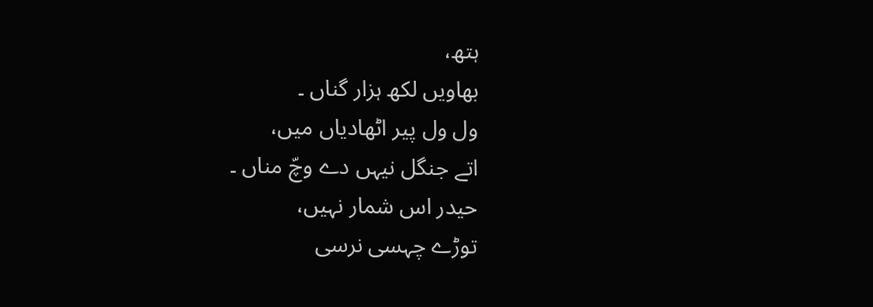ہتھ،
بھاویں لکھ ہزار گناں ۔
ول ول پیر اٹھادیاں میں،
اتے جنگل نیہں دے وچّ مناں ۔
حیدر اس شمار نہیں،
توڑے چہسی نرسی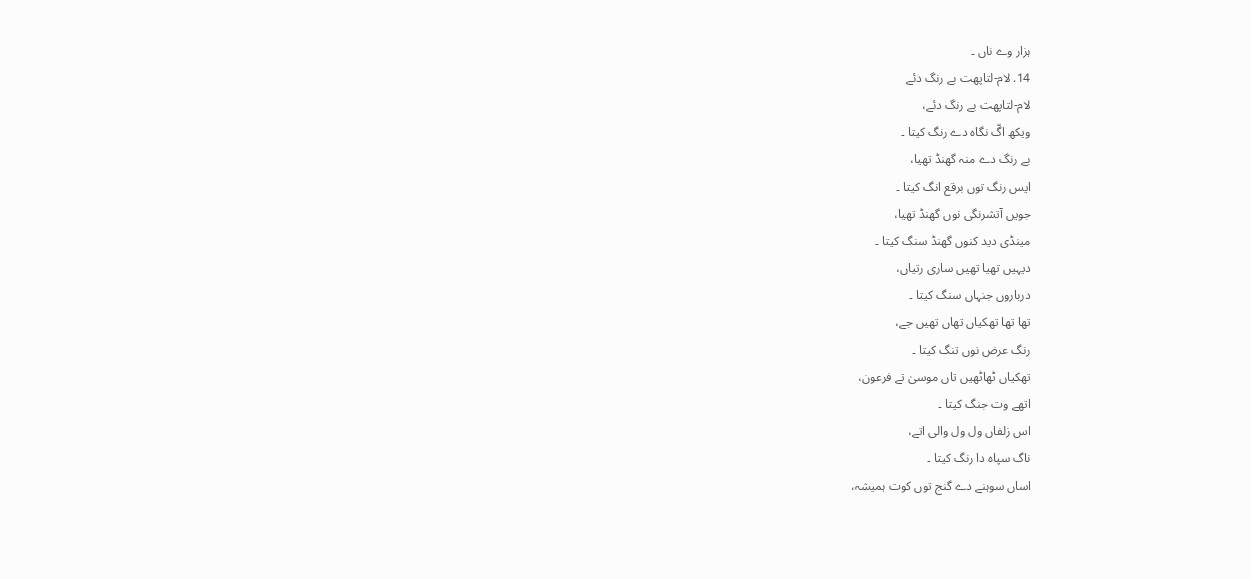ہزار وے ناں ۔
14. لام-لتاپھت بے رنگ دئے
لام-لتاپھت بے رنگ دئے،
ویکھ اگّ نگاہ دے رنگ کیتا ۔
بے رنگ دے منہ گھنڈ تھیا،
ایس رنگ توں برقع انگ کیتا ۔
جویں آتشرنگی نوں گھنڈ تھیا،
مینڈی دید کنوں گھنڈ سنگ کیتا ۔
دیہیں تھیا تھیں ساری رتیاں،
درباروں جنہاں سنگ کیتا ۔
تھا تھا تھکیاں تھاں تھیں جے،
رنگ عرض نوں تنگ کیتا ۔
تھکیاں ٹھاٹھیں تاں موسیٰ تے فرعون،
اتھے وت جنگ کیتا ۔
اس زلفاں ول ول والی اتے،
ناگ سپاہ دا رنگ کیتا ۔
اساں سوہنے دے گنج توں کوت ہمیشہ،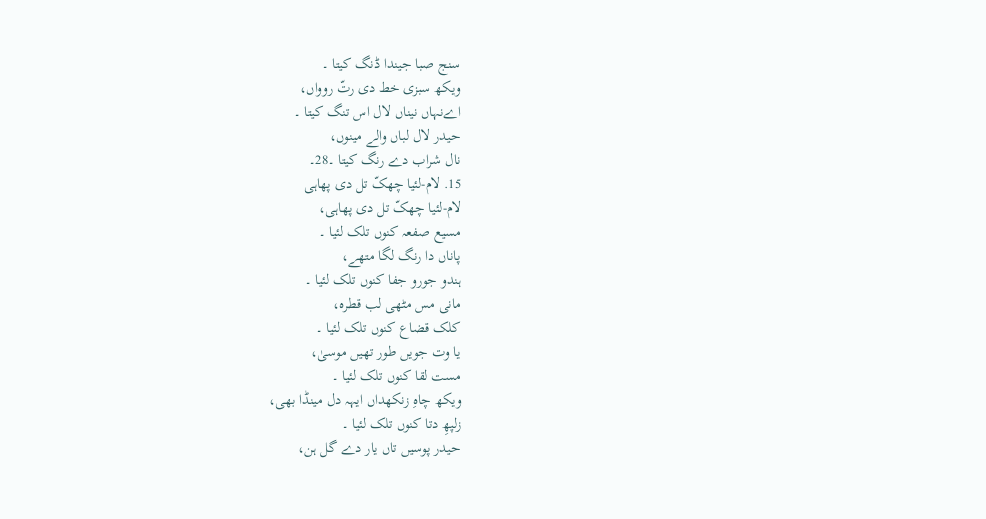سنج صبا جیندا ڈنگ کیتا ۔
ویکھ سبزی خط دی رتّ روواں،
اےنہاں نیناں لال اس تنگ کیتا ۔
حیدر لال لباں والے مینوں،
نال شراب دے رنگ کیتا ۔28۔
15. لام-لئیا چھکّ تل دی پھاہی
لام-لئیا چھکّ تل دی پھاہی،
مسیع صفعہ کنوں تلک لئیا ۔
پاناں دا رنگ لگا متھے،
ہندو جورو جفا کنوں تلک لئیا ۔
مانی مس مٹھی لب قطرہ،
کلک قضاع کنوں تلک لئیا ۔
یا وت جویں طور تھیں موسیٰ،
مست لقا کنوں تلک لئیا ۔
ویکھ چاہِ زنکھداں ایہہ دل مینڈا بھی،
زلپھِ دتا کنوں تلک لئیا ۔
حیدر پوسیں تاں یار دے گل ہن،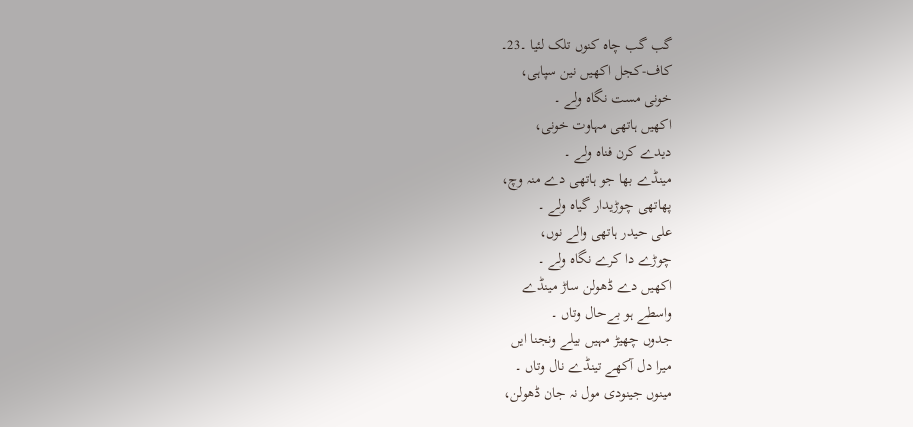گب گب چاہ کنوں تلک لئیا ۔23۔
کاف-کجل اکھیں نین سپاہی،
خونی مست نگاہ ولے ۔
اکھیں ہاتھی مہاوت خونی،
دیدے کرن فناہ ولے ۔
مینڈے بھا جو ہاتھی دے منہ وچ،
پھاتھی چوڑیدار گیاہ ولے ۔
علی حیدر ہاتھی والے نوں،
چوڑے دا کرے نگاہ ولے ۔
اکھیں دے ڈھولن ساڑ مینڈے
واسطے ہو بےحال وتاں ۔
جدوں چھیڑ مہیں بیلے ونجنا ایں
میرا دل آکھے تینڈے نال وتاں ۔
مینوں جینودی مول نہ جان ڈھولن،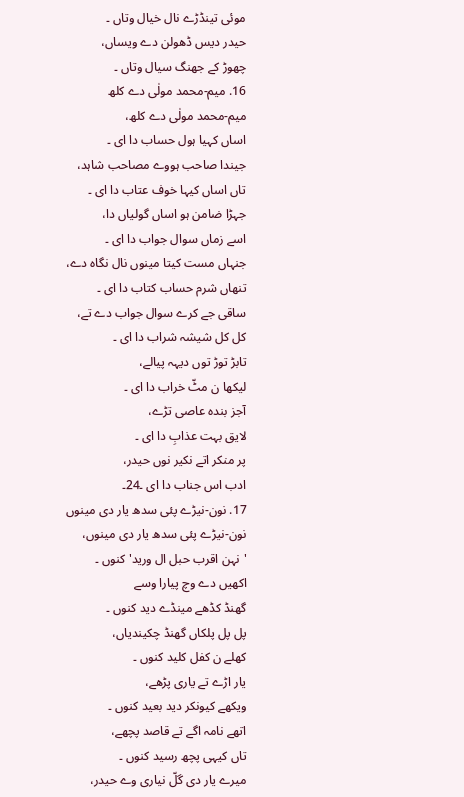موئی تینڈڑے نال خیال وتاں ۔
حیدر دیس ڈھولن دے ویساں،
چھوڑ کے جھنگ سیال وتاں ۔
16. میم-محمد مولٰی دے کلھ
میم-محمد مولٰی دے کلھ،
اساں کہیا ہول حساب دا ای ۔
جیندا صاحب ہووے مصاحب شاہد،
تاں اساں کیہا خوف عتاب دا ای ۔
جہڑا ضامن ہو اساں گولیاں دا،
اسے زماں سوال جواب دا ای ۔
جنہاں مست کیتا مینوں نال نگاہ دے،
تنھاں شرم حساب کتاب دا ای ۔
ساقی جے کرے سوال جواب دے تے،
کل کل شیشہ شراب دا ای ۔
تابڑ توڑ توں دیہہ پیالے،
لیکھا ن مٹّ خراب دا ای ۔
آجز بندہ عاصی تڑے،
لایق بہت عذابِ دا ای ۔
پر منکر اتے نکیر نوں حیدر،
ادب اس جناب دا ای ۔24۔
17. نون-نیڑے پئی سدھ یار دی مینوں
نون-نیڑے پئی سدھ یار دی مینوں،
'نہن اقرب حبل ال ورید' کنوں ۔
اکھیں دے وچ پیارا وسے
گھنڈ کڈھے مینڈے دید کنوں ۔
پل پل پلکاں گھنڈ چکیندیاں،
کھلے ن کفل کلید کنوں ۔
یار اڑے تے یاری پڑھے،
ویکھے کیونکر دید بعید کنوں ۔
اتھے نامہ اگے تے قاصد پچھے،
تاں کیہی پچھ رسید کنوں ۔
میرے یار دی گلّ نیاری وے حیدر،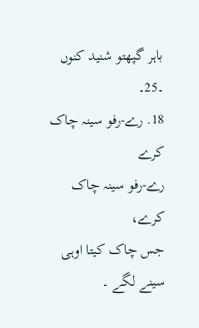باہر گپھتو شنید کنوں ۔25۔
18. رے-رفو سینہ چاک کرے
رے-رفو سینہ چاک کرے،
جس چاک کیتا اوہی سینے لگے ۔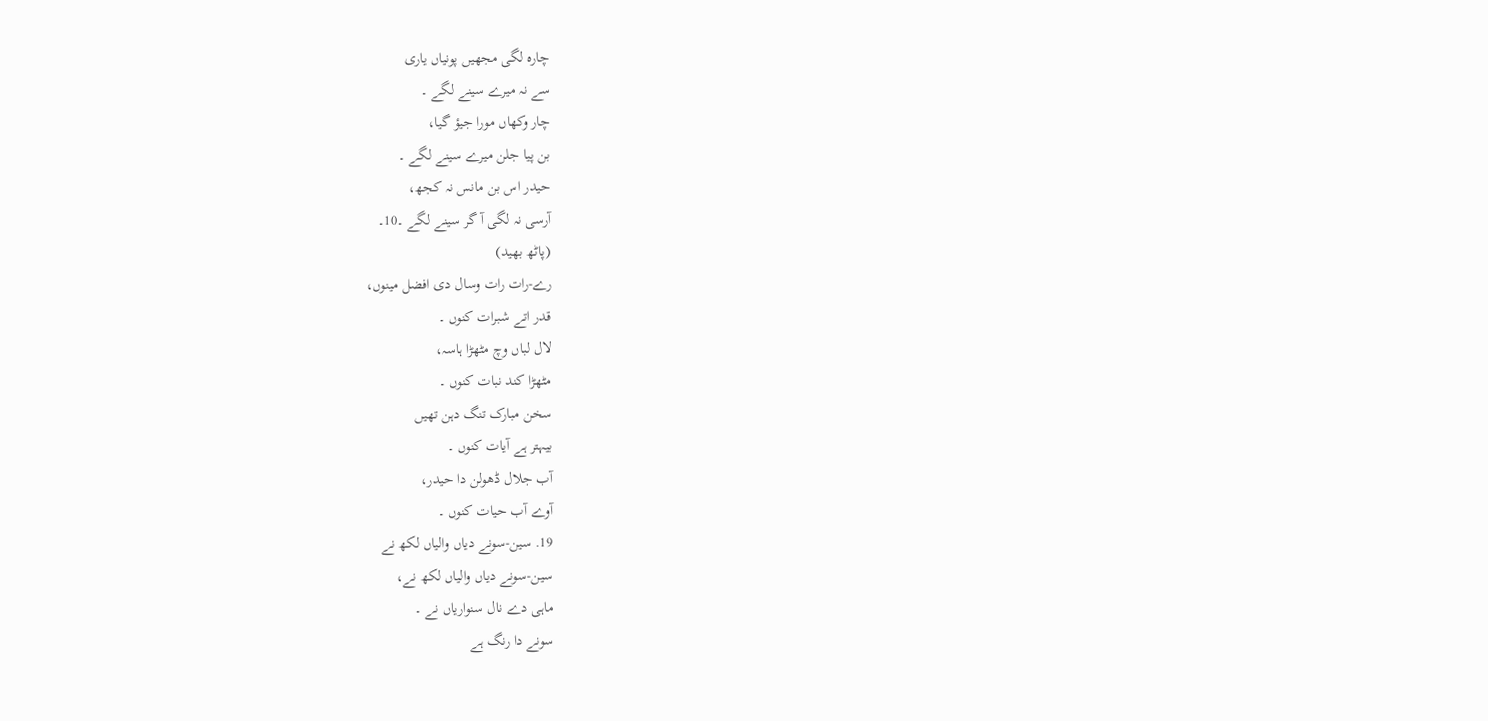چارہ لگی مجھیں پونیاں یاری
سے نہ میرے سینے لگے ۔
چار وکھاں مورا جیؤ گیا،
بن پیا جلن میرے سینے لگے ۔
حیدر اس بن مانس نہ کجھ،
آرسی نہ لگی آ گر سینے لگے ۔10۔
(پاٹھ بھید)
رے-رات رات وسال دی افضل مینوں،
قدر اتے شبرات کنوں ۔
لال لباں وچ مٹھڑا ہاسہ،
مٹھڑا کند نبات کنوں ۔
سخن مبارک تنگ دہن تھیں
بیہتر ہے آیات کنوں ۔
آب جلال ڈھولن دا حیدر،
آوے آب حیات کنوں ۔
19. سین-سونے دیاں والیاں لکھ نے
سین-سونے دیاں والیاں لکھ نے،
ماہی دے نال سنواریاں نے ۔
سونے دا رنگ ہے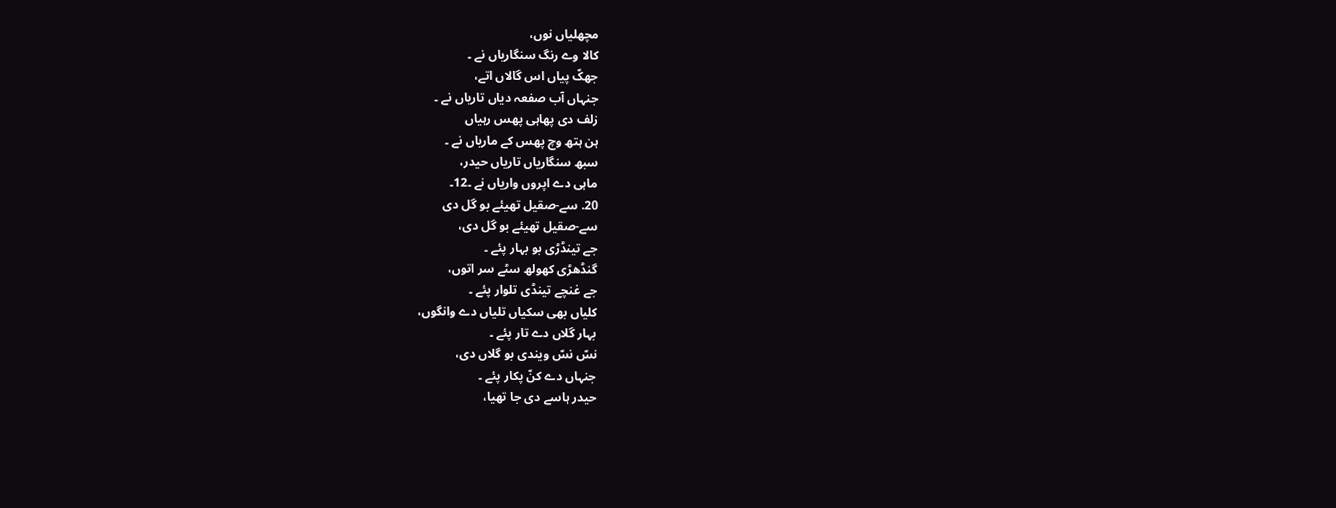مچھلیاں نوں،
کالا وے رنگ سنگاریاں نے ۔
جھکّ پیاں اس گالاں اتے،
جنہاں آب صفعہ دیاں تاریاں نے ۔
زلف دی پھاہی پھس رہیاں
ہن ہتھ وچ پھس کے ماریاں نے ۔
سبھ سنگاریاں تاریاں حیدر،
ماہی دے اپروں واریاں نے ۔12۔
20. سے-صقیل تھیئے بو گل دی
سے-صقیل تھیئے بو گل دی،
جے تینڈڑی بو بہار پئے ۔
گنڈھڑی کھولھ سٹے سر اتوں،
جے غنچے تینڈی تلوار پئے ۔
کلیاں بھی سکیاں تلیاں دے وانگوں،
بہار گلاں دے تار پئے ۔
نسّ نسّ ویندی بو گلاں دی،
جنہاں دے کنّ پکار پئے ۔
حیدر ہاسے دی جا تھیا،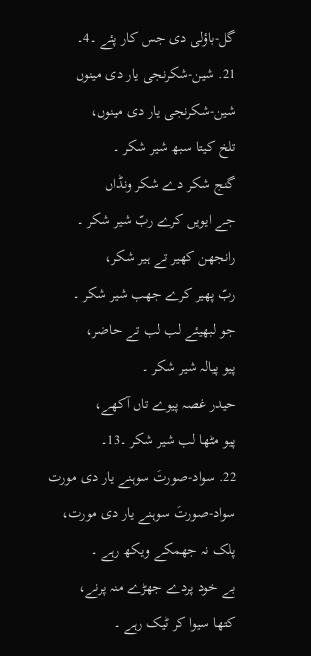گل-باؤلی دی جس کار پئے ۔4۔
21. شین-شکرنجی یار دی مینوں
شین-شکرنجی یار دی مینوں،
تلخ کیتا سبھ شیر شکر ۔
گنج شکر دے شکر ونڈاں
جے ایویں کرے ربّ شیر شکر ۔
رانجھن کھیر تے ہیر شکر،
ربّ پھیر کرے جھب شیر شکر ۔
جو لبھیئے لب لب تے حاضر،
پیو پیالہ شیر شکر ۔
حیدر غصہ پیوے تاں آکھے،
پیو مٹھا لب شیر شکر ۔13۔
22. سواد-صورتَ سوہنے یار دی مورت
سواد-صورتَ سوہنے یار دی مورت،
پلک نہ جھمکے ویکھ رہے ۔
بے خود پردے جھڑے منہ پرنے،
کتھا سیوا کر ٹیک رہے ۔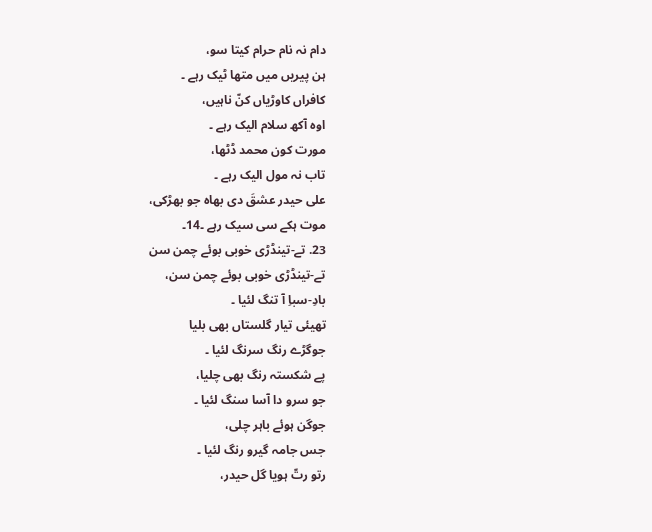دام نہ نام حرام کیتا سو،
ہن پیریں میں متھا ٹیک رہے ۔
کافراں کاوڑیاں کنّ ناہیں،
اوہ آکھ سلام الیک رہے ۔
مورت کون محمد ڈٹھا،
تاب نہ مول الیک رہے ۔
علی حیدر عشقَ دی بھاہ جو بھڑکی،
موت ہکے سی سیک رہے ۔14۔
23. تے-تینڈڑی خوبی بوئے چمن سن
تے-تینڈڑی خوبی بوئے چمن سن،
بادِ-سباِ آ تنگ لئیا ۔
تھیئی تیار گلستاں بھی بلیا
جوگڑے رنگ سرنگ لئیا ۔
پے شکستہ رنگ بھی چلیا،
جو سرو دا آسا سنگ لئیا ۔
جوگن ہوئے باہر چلی،
جس جامہ گیرو رنگ لئیا ۔
رتو رتّ ہویا گل حیدر،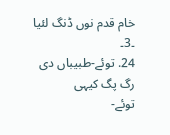خام قدم نوں ڈنگ لئیا ۔3۔
24. توئے-طبیباں دی رگ پگ کیہی
توئے-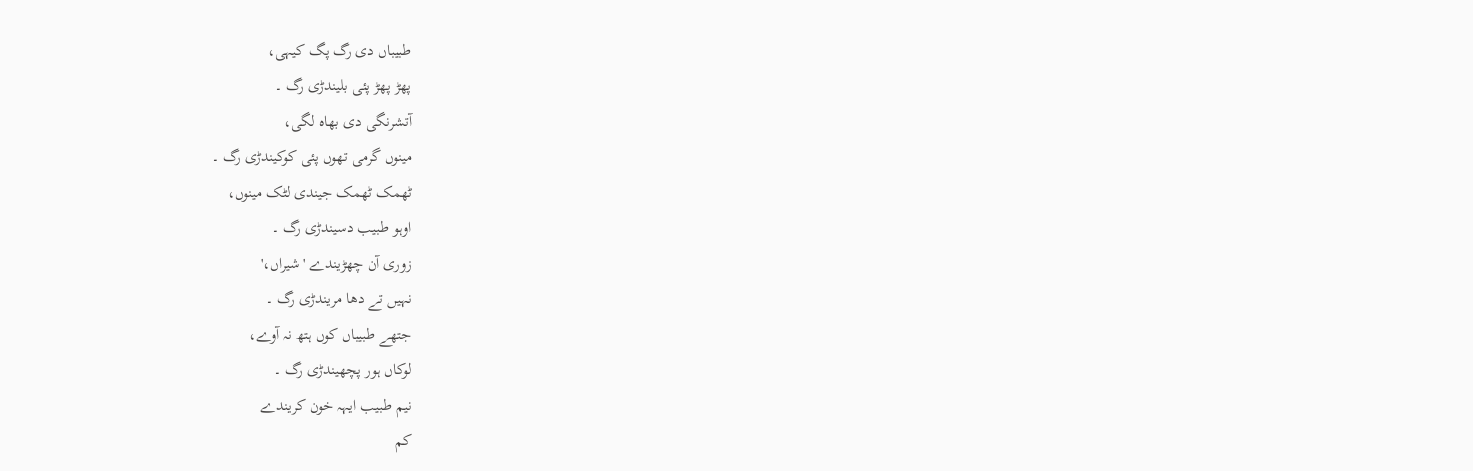طبیباں دی رگ پگ کیہی،
پھڑ پھڑ پئی بلیندڑی رگ ۔
آتشرنگی دی بھاہ لگی،
مینوں گرمی تھوں پئی کوکیندڑی رگ ۔
ٹھمک ٹھمک جیندی لٹک مینوں،
اوہو طبیب دسیندڑی رگ ۔
زوری آن چھڑیندے 'شیراں،'
نہیں تے دھا مریندڑی رگ ۔
جتھے طبیباں کوں ہتھ نہ آوے،
لوکاں ہور پچھیندڑی رگ ۔
نیم طبیب ایہہ خون کریندے
کم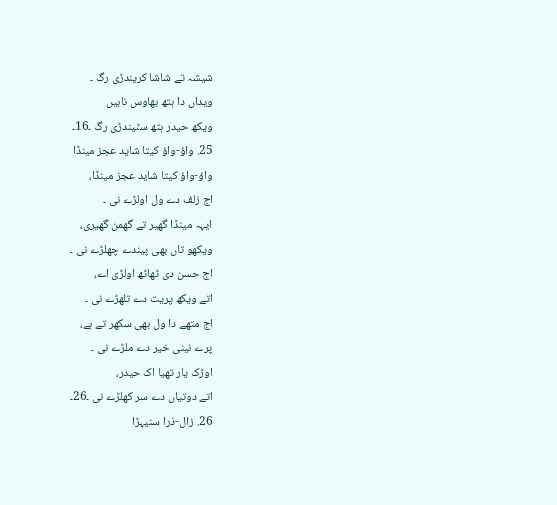شیشہ تے شاشا کریندڑی رگ ۔
ویداں دا ہتھ بھاوس ناہیں
ویکھ حیدر ہتھ سٹیندڑی رگ ۔16۔
25. واؤ-واؤ کیتا شاید عجز مینڈا
واؤ-واؤ کیتا شاید عجز مینڈا،
اج زلف دے ول اولڑے نی ۔
ایہہ مینڈا گھیر تے گھمن گھیری،
ویکھو تاں بھی پیندے چھلڑے نی ۔
اج حسن دی ٹھاٹھ اولڑی اے،
اتے ویکھ پریت دے تلھڑے نی ۔
اج متھے دا ول بھی سکھر تے ہے،
پرے نینی خیر دے ملڑے نی ۔
اوڑک یار تھیا اک حیدر،
اتے دوتیاں دے سر کھلڑے نی ۔26۔
26. زال-ذرا سنیہڑا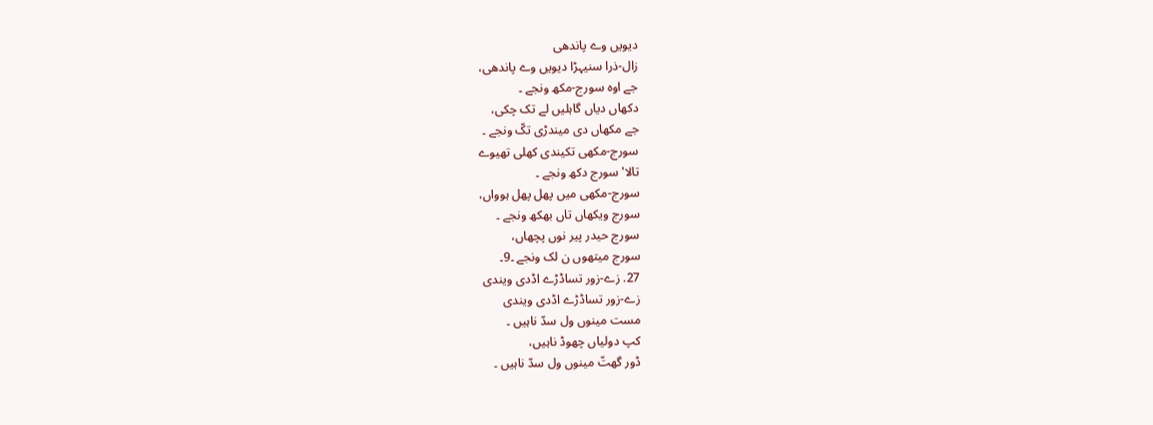دیویں وے پاندھی
زال-ذرا سنیہڑا دیویں وے پاندھی،
جے اوہ سورج-مکھ ونجے ۔
دکھاں دیاں گاہلیں لے تک چکی،
جے مکھاں دی میندڑی تکّ ونجے ۔
سورج-مکھی تکیندی کھلی تھیوے
تالا' سورج دکھ ونجے ۔
سورج-مکھی میں پھل پھل ہوواں،
سورج ویکھاں تاں بھکھ ونجے ۔
سورج حیدر پیر نوں پچھاں،
سورج میتھوں ن لک ونجے ۔9۔
27. زے-زور تساڈڑے اڈدی ویندی
زے-زور تساڈڑے اڈدی ویندی
مست مینوں ول سدّ ناہیں ۔
کپ دولیاں چھوڈ ناہیں،
ڈور گھتّ مینوں ول سدّ ناہیں ۔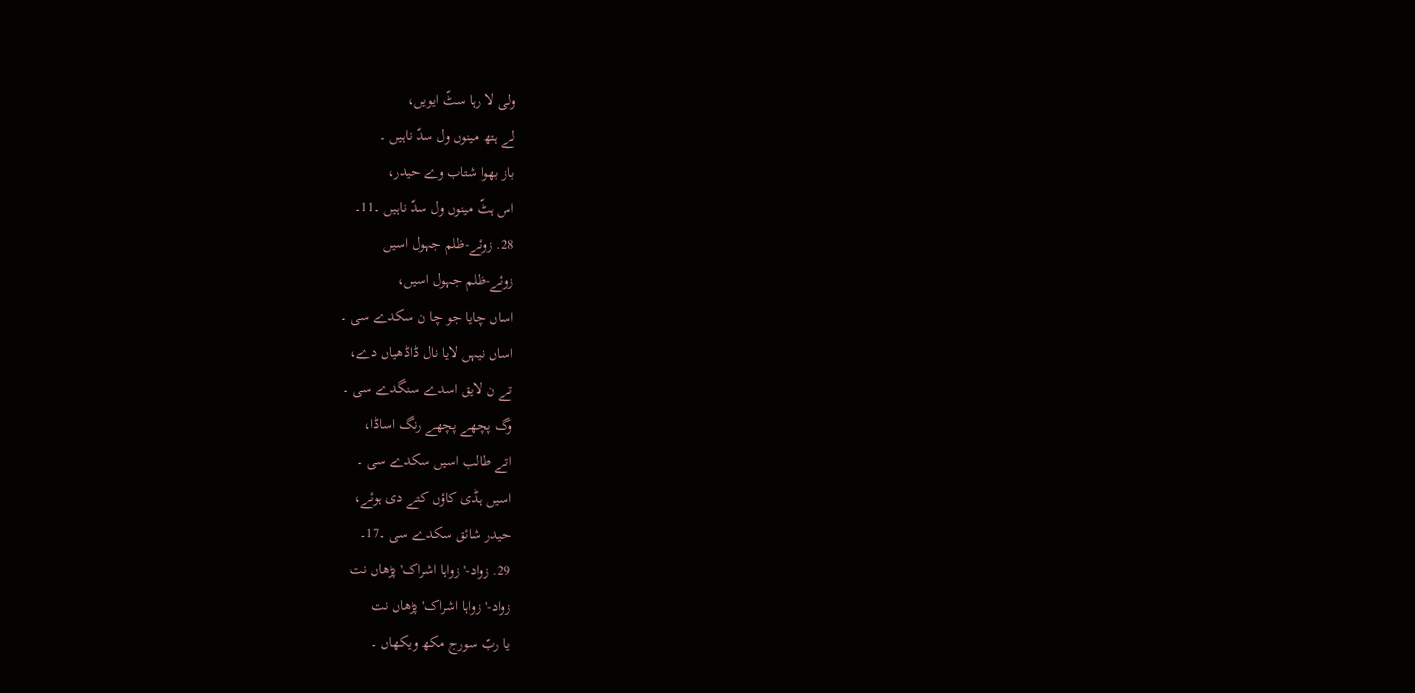ولی لا رہا سٹّ ایویں،
لے ہتھ مینوں ول سدّ ناہیں ۔
باز بھوا شتاب وے حیدر،
اس ہٹّ مینوں ول سدّ ناہیں ۔11۔
28. زوئے-ظلم جہول اسیں
زوئے-ظلم جہول اسیں،
اساں چایا جو چا ن سکدے سی ۔
اساں نیہں لایا نال ڈاڈھیاں دے،
تے ن لایق اسدے سنگدے سی ۔
وگ پچھے پچھے رنگ اساڈا،
اتے طالب اسیں سکدے سی ۔
اسیں ہڈی کاؤں کتے دی ہوئے،
حیدر شائق سکدے سی ۔17۔
29. زواد-'زواہا اشراک' پڑھاں نت
زواد-'زواہا اشراک' پڑھاں نت
یا ربّ سورج مکھ ویکھاں ۔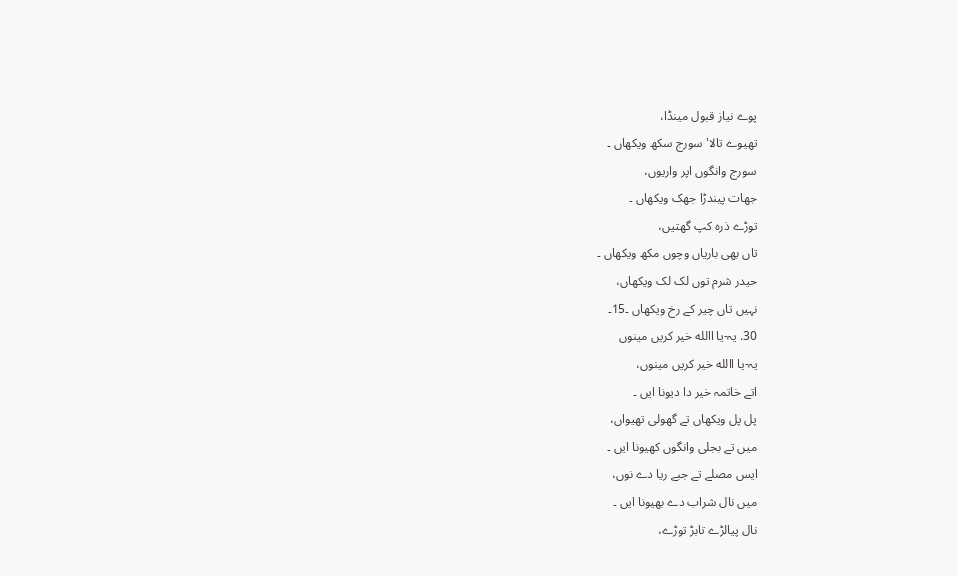پوے نیاز قبول مینڈا،
تھیوے تالا' سورج سکھ ویکھاں ۔
سورج وانگوں اپر واریوں،
جھات پیندڑا جھک ویکھاں ۔
توڑے ذرہ کپ گھتیں،
تاں بھی باریاں وچوں مکھ ویکھاں ۔
حیدر شرم توں لک لک ویکھاں،
نہیں تاں چیر کے رخ ویکھاں ۔15۔
30. یہ-یا االله خیر کریں مینوں
یہ-یا االله خیر کریں مینوں،
اتے خاتمہ خیر دا دیونا ایں ۔
پل پل ویکھاں تے گھولی تھیواں،
میں تے بجلی وانگوں کھیونا ایں ۔
ایس مصلے تے جبے ریا دے نوں،
میں نال شراب دے بھیونا ایں ۔
نال پیالڑے تابڑ توڑے،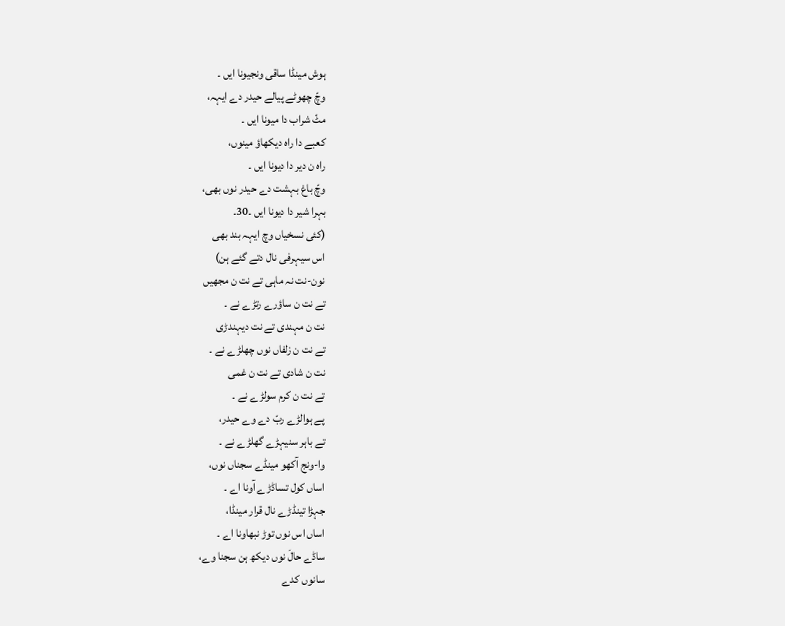ہوش مینڈا ساقی ونجیونا ایں ۔
وچّ چھوٹے پیالے حیدر دے ایہہ،
مٹّ شراب دا میونا ایں ۔
کعبے دا راہ دیکھاؤ مینوں،
راہ ن دیر دا دیونا ایں ۔
وچّ باغ بہشت دے حیدر نوں بھی،
بہرا شیر دا دیونا ایں ۔30۔
(کئی نسخیاں وچ ایہہ بند بھی
اس سیہرفی نال دتے گئے ہن)
نون-نت نہ ماہی تے نت ن مجھیں
تے نت ن ساؤرے رتڑے نے ۔
نت ن مہندی تے نت دیہندڑی
تے نت ن زلفاں نوں چھلڑے نے ۔
نت ن شادی تے نت ن غمی
تے نت ن کرم سولڑے نے ۔
پے ہوالڑے ربّ دے وے حیدر،
تے باہر سنیہڑے گھلڑے نے ۔
وا-ونج آکھو مینڈے سجناں نوں،
اساں کول تساڈڑے آونا اے ۔
جہڑا تینڈڑے نال قرار مینڈا،
اساں اس نوں توڑ نبھاونا اے ۔
ساڈے حالَ نوں دیکھ ہن سجنا وے،
سانوں کدے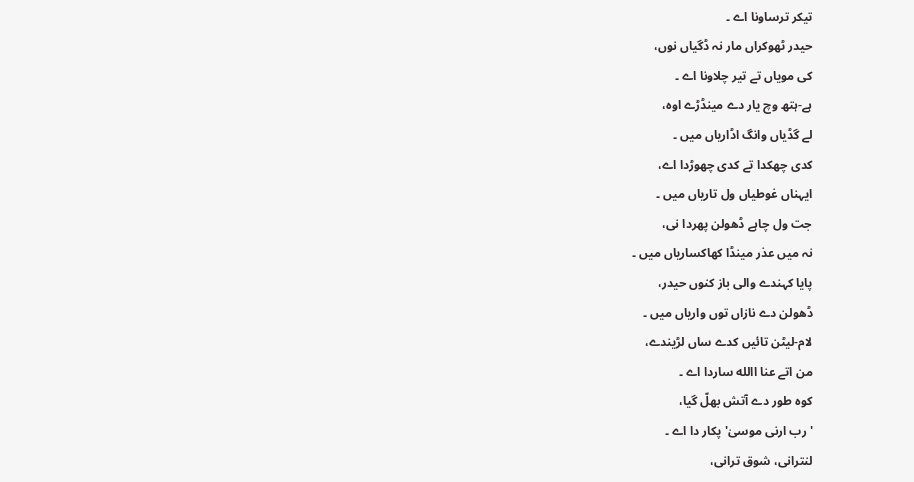تیکر ترساونا اے ۔
حیدر ٹھوکراں مار نہ ڈگیاں نوں،
کی مویاں تے تیر چلاونا اے ۔
ہے-ہتھ وچ یار دے مینڈڑے اوہ،
لے گڈیاں وانگ اڈاریاں میں ۔
کدی چھکدا تے کدی چھوڑدا اے،
ایہناں غوطیاں ول تاریاں میں ۔
جت ول چاہے ڈھولن پھردا نی،
نہ میں عذر مینڈا کھاکساریاں میں ۔
پایا کہندے والی باز کنوں حیدر،
ڈھولن دے نازاں توں واریاں میں ۔
لام-لیٹن تائیں کدے ساں لڑیندے،
من اتے عنا االله ساردا اے ۔
کوہ طور دے آتش بھلّ گیا،
'رب ارنی موسیٰ' پکار دا اے ۔
لنترانی، شوق ترانی،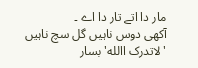مار دا اتے تار دا اے ۔
آکھی دوس ناہیں گل سچ ناہیں
'لاتدرک االله' بسار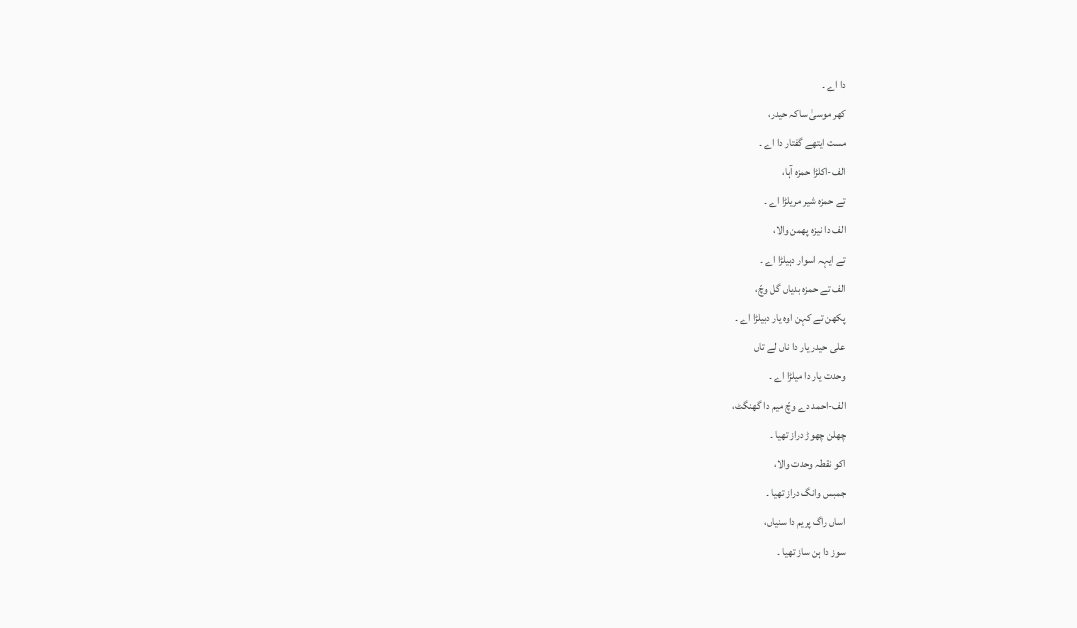دا اے ۔
کھر موسیٰ ساکہ حیدر،
مست ایتھے گفتار دا اے ۔
الف-اکلڑا حمزہ آہا،
تے حمزہ شیر مریلڑا اے ۔
الف دا نیزہ پھمن والا،
تے ایہہ اسوار دہیلڑا اے ۔
الف تے حمزہ بدیاں گل وچّ،
پکھن تے کہن اوہ یار دبیلڑا اے ۔
علی حیدر یار دا ناں لے تاں
وحدت یار دا میلڑا اے ۔
الف-احمد دے وچّ میم دا گھنگٹ،
چھلن چھوڑ دراز تھیا ۔
اکو نقطہ وحدت والا،
جمبس وانگ دراز تھیا ۔
اساں راگ پریم دا سنیاں،
سوز دا ہن ساز تھیا ۔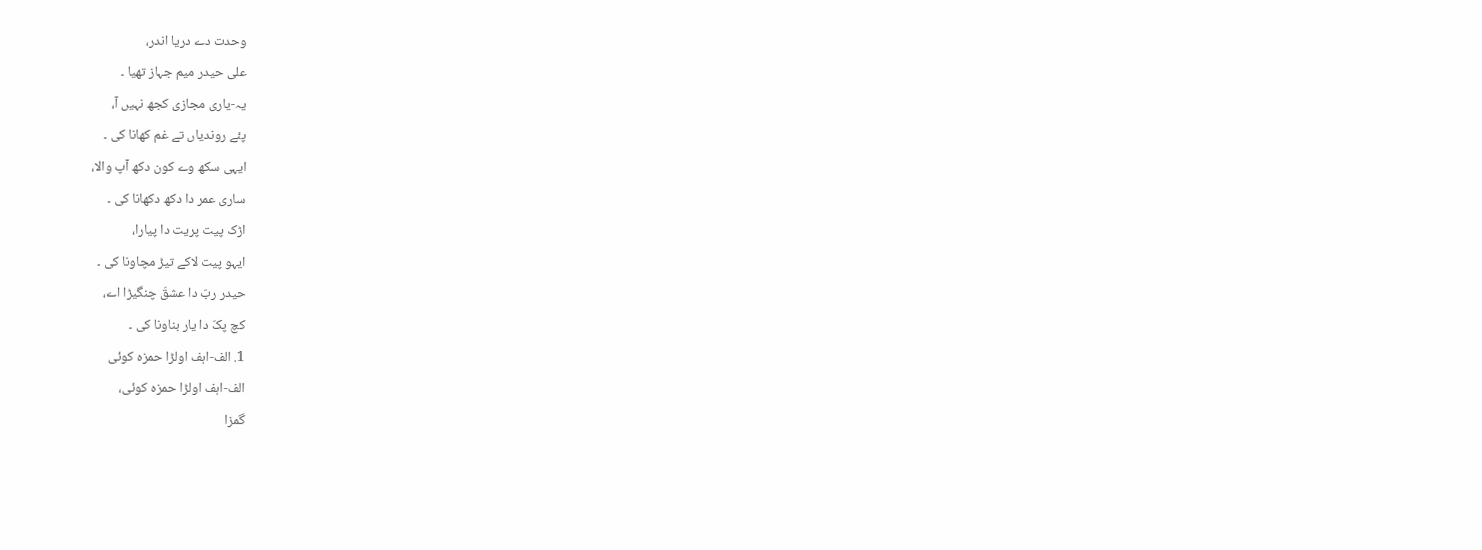وحدت دے دریا اندر،
علی حیدر میم جہاز تھیا ۔
یہ-یاری مجازی کجھ نہیں آ،
پئے روندیاں تے غم کھانا کی ۔
ایہی سکھ وے کون دکھ آپ والا،
ساری عمر دا دکھ دکھانا کی ۔
اڑک پیت پریت دا پیارا،
ایہو پیت لاکے تیڑ مچاونا کی ۔
حیدر ربّ دا عشقَ چنگیڑا اے،
کچ پکّ دا یار بناونا کی ۔
1. الف-اہف اولڑا حمزہ کوئی
الف-اہف اولڑا حمزہ کوئی،
گمزا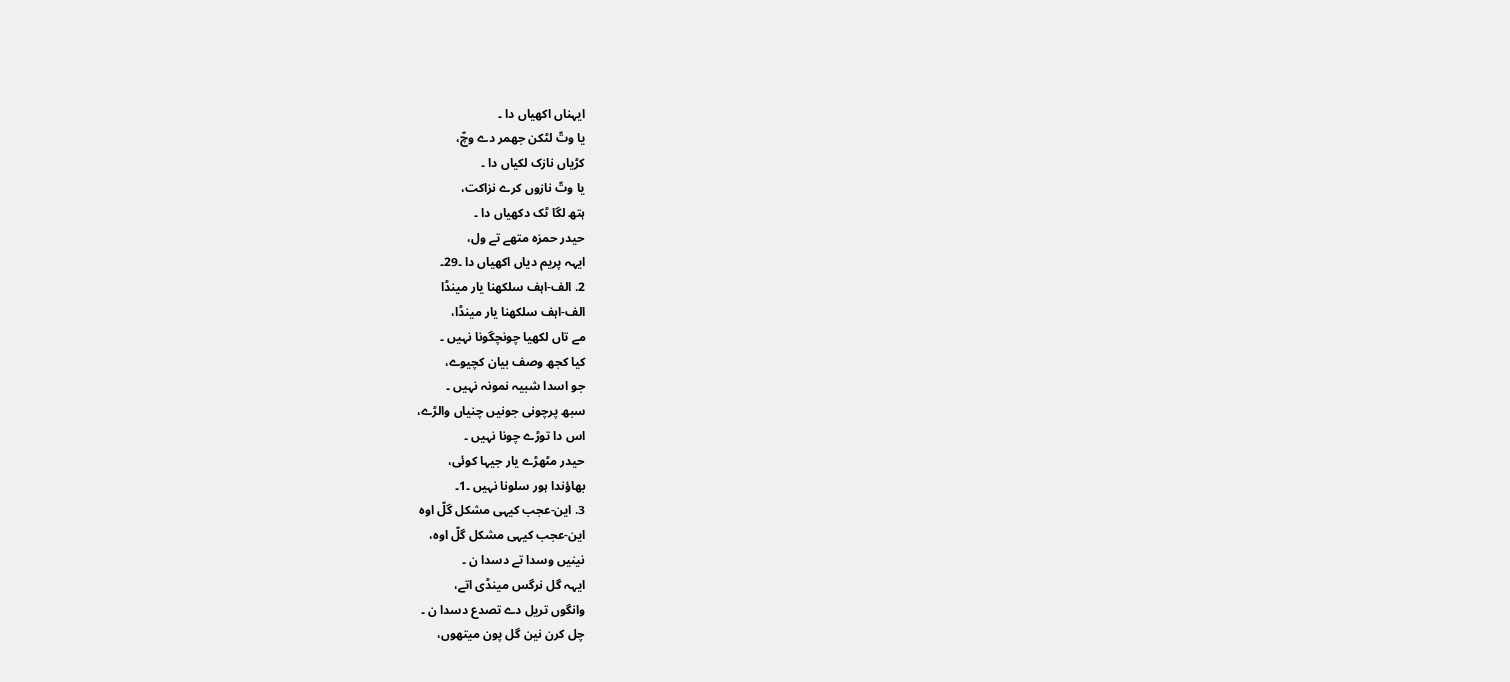ایہناں اکھیاں دا ۔
یا وتّ لٹکن جھمر دے وچّ،
کڑیاں نازک لکیاں دا ۔
یا وتّ نازوں کرے نزاکت،
ہتھ لگا ٹک دکھیاں دا ۔
حیدر حمزہ متھے تے ول،
ایہہ پریم دیاں اکھیاں دا ۔29۔
2. الف-اہف سلکھنا یار مینڈا
الف-اہف سلکھنا یار مینڈا،
مے تاں لکھیا چونچگونا نہیں ۔
کیا کجھ وصف بیان کچیوے،
جو اسدا شبیہ نمونہ نہیں ۔
سبھ پرچونی جونیں چنیاں والڑے،
اس دا توڑے چونا نہیں ۔
حیدر مٹھڑے یار جیہا کوئی،
بھاؤندا ہور سلونا نہیں ۔1۔
3. این-عجب کیہی مشکل گلّ اوہ
این-عجب کیہی مشکل گلّ اوہ،
نینیں وسدا تے دسدا ن ۔
ایہہ گل نرگس مینڈی اتے،
وانگوں تریل دے تصدع دسدا ن ۔
چل کرن نین گل پون میتھوں،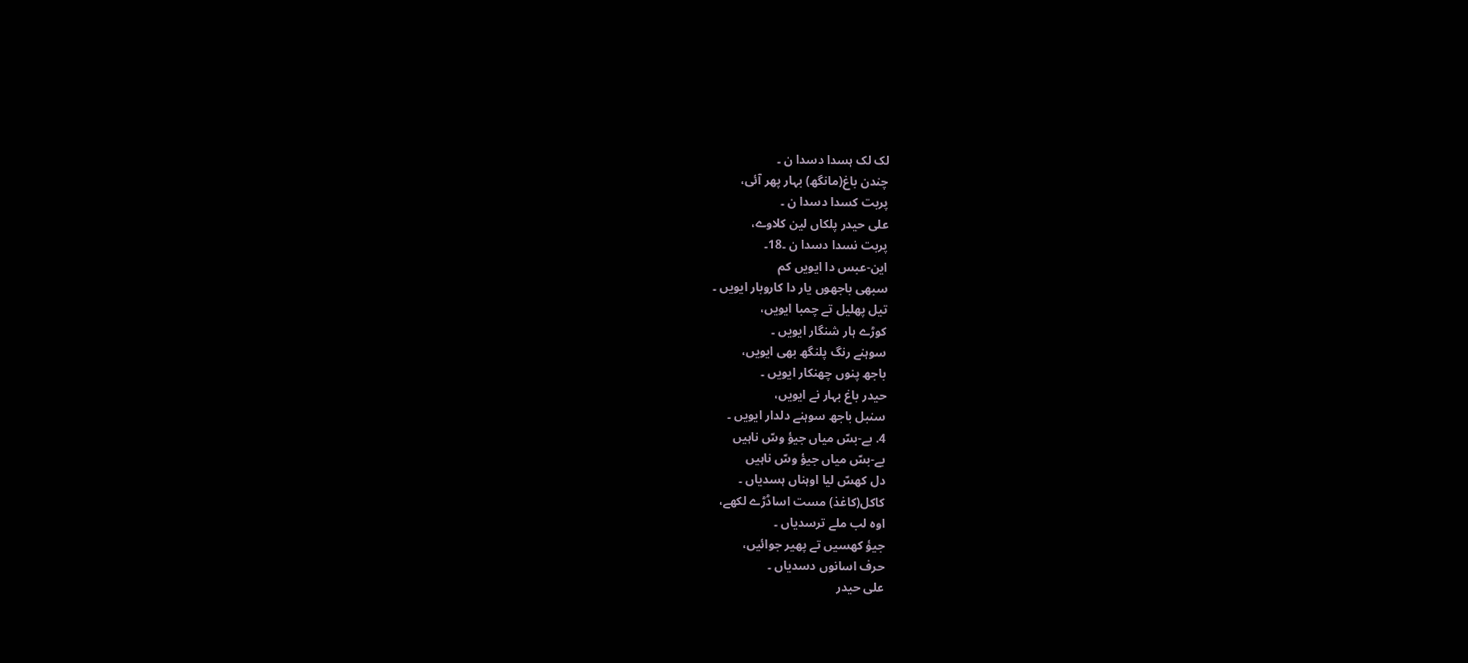لک لک ہسدا دسدا ن ۔
چندن باغ(مانگھ) بہار پھر آئی،
پربت کسدا دسدا ن ۔
علی حیدر پلکاں لین کلاوے،
پربت نسدا دسدا ن ۔18۔
این-عبس دا ایویں کم
سبھی باجھوں یار دا کاروبار ایویں ۔
تیل پھلیل تے چمبا ایویں،
کوڑے ہار شنگار ایویں ۔
سوہنے رنگ پلنگھ بھی ایویں،
باجھ پنوں چھنکار ایویں ۔
حیدر باغ بہار نے ایویں،
سنبل باجھ سوہنے دلدار ایویں ۔
4. بے-بسّ میاں جیؤ وسّ ناہیں
بے-بسّ میاں جیؤ وسّ ناہیں
دل کھسّ لیا اوہناں ہسدیاں ۔
کاکل(کاغذ) مست اساڈڑے لکھے،
اوہ لب ملے ترسدیاں ۔
جیؤ کھسیں تے پھیر جوائیں،
حرف اسانوں دسدیاں ۔
علی حیدر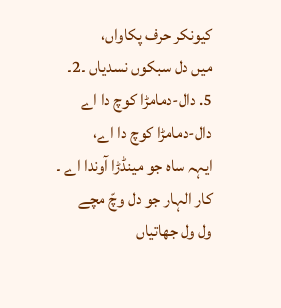کیونکر حرف پکاواں،
میں دل سبکوں نسدیاں ۔2۔
5. دال-دمامڑا کوچ دا اے
دال-دمامڑا کوچ دا اے،
ایہہ ساہ جو مینڈڑا آوندا اے ۔
کار الہار جو دل وچّ مچے
ول ول جھاتیاں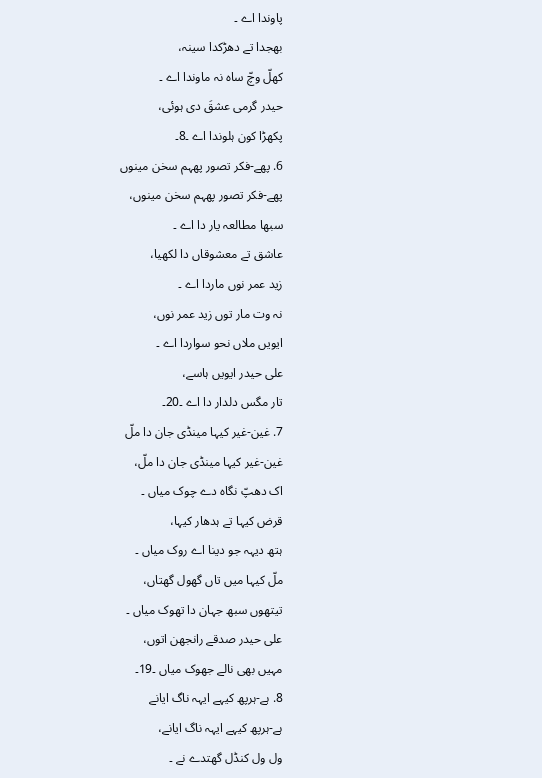پاوندا اے ۔
بھجدا تے دھڑکدا سینہ،
کھلّ وچّ ساہ نہ ماوندا اے ۔
حیدر گرمی عشقَ دی ہوئی،
پکھڑا کون ہلوندا اے ۔8۔
6. پھے-فکر تصور پھہم سخن مینوں
پھے-فکر تصور پھہم سخن مینوں،
سبھا مطالعہ یار دا اے ۔
عاشق تے معشوقاں دا لکھیا،
زید عمر نوں ماردا اے ۔
نہ وت مار توں زید عمر نوں،
ایویں ملاں نحو سواردا اے ۔
علی حیدر ایویں ہاسے،
تار مگس دلدار دا اے ۔20۔
7. غین-غیر کیہا مینڈی جان دا ملّ
غین-غیر کیہا مینڈی جان دا ملّ،
اک دھپّ نگاہ دے چوک میاں ۔
قرض کیہا تے ہدھار کیہا،
ہتھ دیہہ جو دینا اے روک میاں ۔
ملّ کیہا میں تاں گھول گھتاں،
تیتھوں سبھ جہان دا تھوک میاں ۔
علی حیدر صدقے رانجھن اتوں،
مہیں بھی نالے جھوک میاں ۔19۔
8. ہے-ہرپھ کیہے ایہہ ناگ ایانے
ہے-ہرپھ کیہے ایہہ ناگ ایانے،
ول ول کنڈل گھتدے نے ۔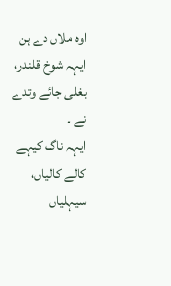اوہ ملاں دے ہن ایہہ شوخ قلندر،
بغلی جائے وتدے نے ۔
ایہہ ناگ کیہے کالے کالیاں،
سیہلیاں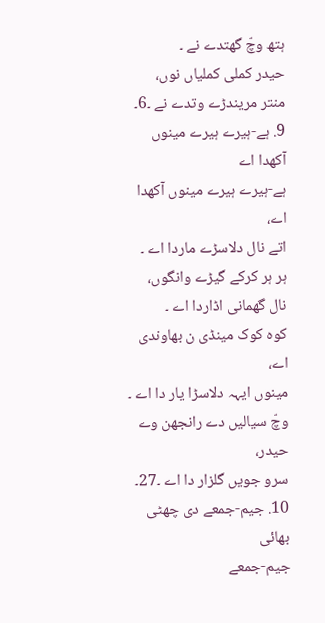ہتھ وچّ گھتدے نے ۔
حیدر کملی کملیاں نوں،
منتر مریندڑے وتدے نے ۔6۔
9. ہے-ہیرے ہیرے مینوں آکھدا اے
ہے-ہیرے ہیرے مینوں آکھدا اے،
اتے نال دلاسڑے ماردا اے ۔
ہر ہر کرکے گیڑے وانگوں،
نال گھمانی اڈاردا اے ۔
کوہ کوک مینڈی ن بھاوندی اے،
مینوں ایہہ دلاسڑا یار دا اے ۔
وچّ سیالیں دے رانجھن وے حیدر،
سرو جویں گلزار دا اے ۔27۔
10. جیم-جمعے دی چھٹی بھائی
جیم-جمعے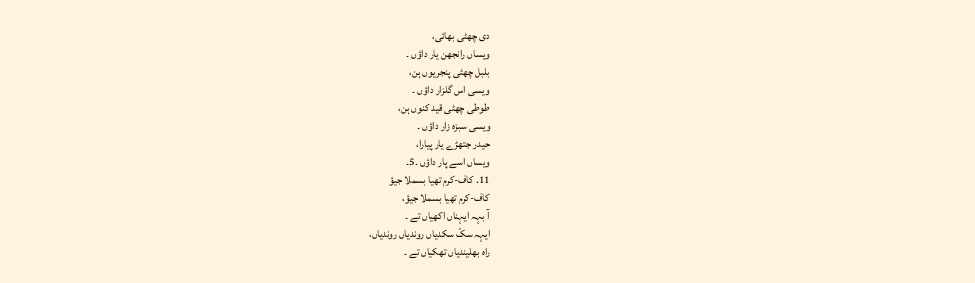دی چھٹی بھائی،
ویساں رانجھن یار داؤں ۔
بلبل چھٹی پنجریوں ہن،
ویسی اس گلزار داؤں ۔
طوطی چھٹی قید کنوں ہن،
ویسی سبزہ زار داؤں ۔
حیدر جتھڑے یار پیارا،
ویساں اسے پار داؤں ۔5۔
11. کاف-کرم تھیا بسملا جیؤ
کاف-کرم تھیا بسملا جیؤ،
آ بہہ ایہناں اکھیاں تے ۔
ایہہ سکّ سکدیاں روندیاں روندیاں،
راہ بھلیندیاں تھکیاں تے ۔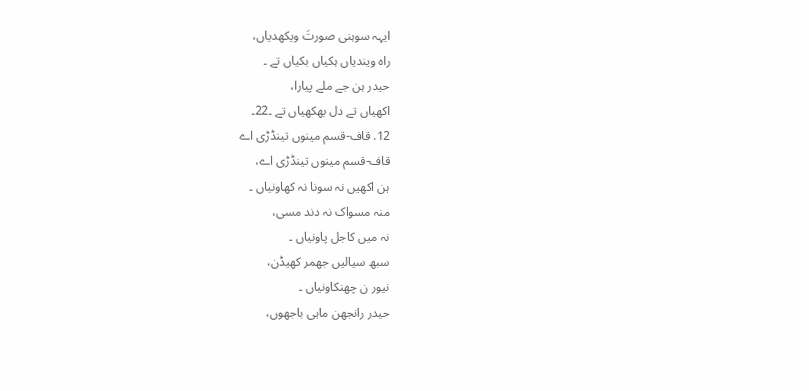ایہہ سوہنی صورتَ ویکھدیاں،
راہ ویندیاں ہکیاں بکیاں تے ۔
حیدر ہن جے ملے پیارا،
اکھیاں تے دل بھکھیاں تے ۔22۔
12. قاف-قسم مینوں تینڈڑی اے
قاف-قسم مینوں تینڈڑی اے،
ہن اکھیں نہ سونا نہ کھاونیاں ۔
منہ مسواک نہ دند مسی،
نہ میں کاجل پاونیاں ۔
سبھ سیالیں جھمر کھیڈن،
نیور ن چھنکاونیاں ۔
حیدر رانجھن ماہی باجھوں،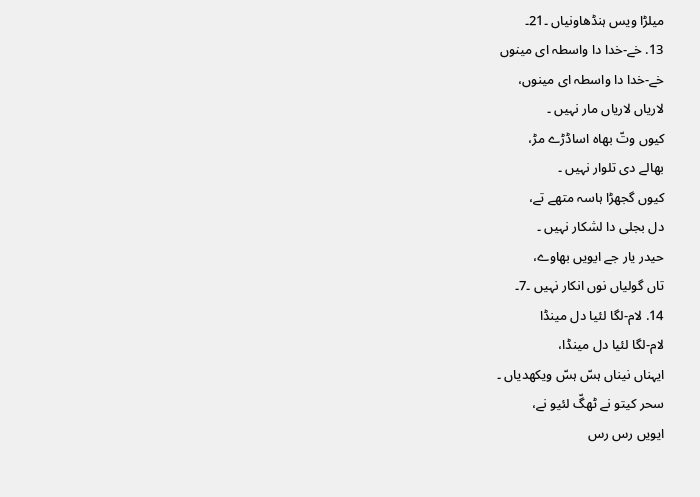میلڑا ویس ہنڈھاونیاں ۔21۔
13. خے-خدا دا واسطہ ای مینوں
خے-خدا دا واسطہ ای مینوں،
لاریاں لاریاں مار نہیں ۔
کیوں وتّ بھاہ اساڈڑے مڑ،
بھالے دی تلوار نہیں ۔
کیوں گجھڑا ہاسہ متھے تے،
دل بجلی دا لشکار نہیں ۔
حیدر یار جے ایویں بھاوے،
تاں گولیاں نوں انکار نہیں ۔7۔
14. لام-لگا لئیا دل مینڈا
لام-لگا لئیا دل مینڈا،
ایہناں نیناں ہسّ ہسّ ویکھدیاں ۔
سحر کیتو نے ٹھگّ لئیو نے،
ایویں رس رس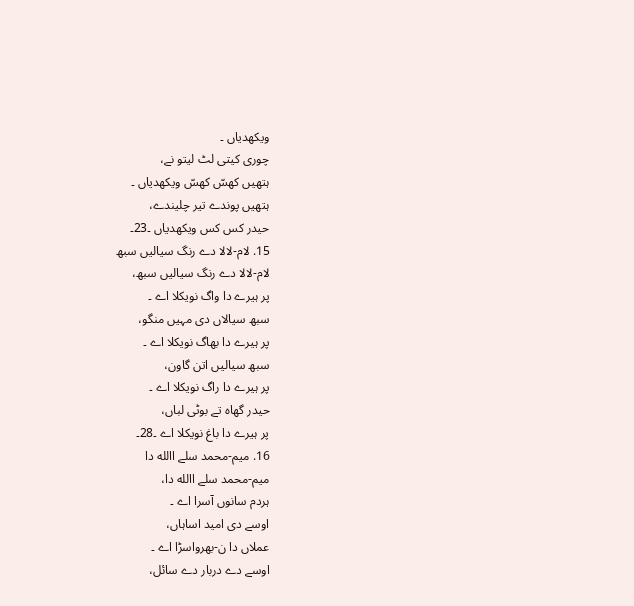ویکھدیاں ۔
چوری کیتی لٹ لیتو نے،
ہتھیں کھسّ کھسّ ویکھدیاں ۔
ہتھیں پوندے تیر چلیندے،
حیدر کس کس ویکھدیاں ۔23۔
15. لام-لالا دے رنگ سیالیں سبھ
لام-لالا دے رنگ سیالیں سبھ،
پر ہیرے دا واگ نویکلا اے ۔
سبھ سیالاں دی مہیں منگو،
پر ہیرے دا بھاگ نویکلا اے ۔
سبھ سیالیں اتن گاون،
پر ہیرے دا راگ نویکلا اے ۔
حیدر گھاہ تے بوٹی لباں،
پر ہیرے دا باغ نویکلا اے ۔28۔
16. میم-محمد سلے االله دا
میم-محمد سلے االله دا،
ہردم سانوں آسرا اے ۔
اوسے دی امید اساہاں،
عملاں دا ن-بھرواسڑا اے ۔
اوسے دے دربار دے سائل،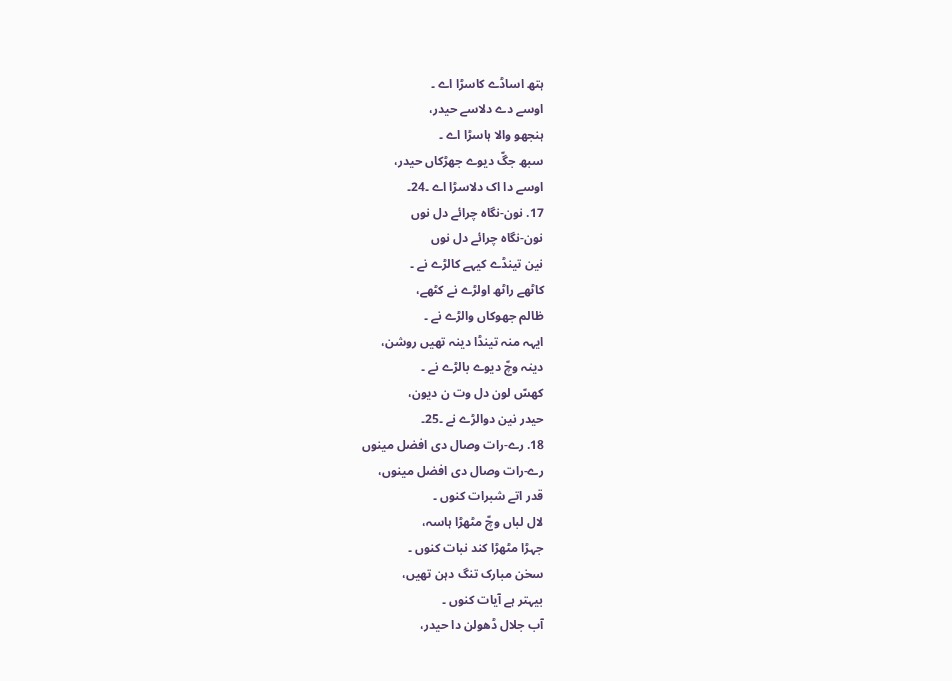ہتھ اساڈے کاسڑا اے ۔
اوسے دے دلاسے حیدر،
ہنجھو والا ہاسڑا اے ۔
سبھ جگّ دیوے جھڑکاں حیدر،
اوسے دا اک دلاسڑا اے ۔24۔
17. نون-نگاہ چرائے دل نوں
نون-نگاہ چرائے دل نوں
نین تینڈے کیہے کالڑے نے ۔
کاٹھے راٹھ اولڑے نے کٹھے،
ظالم جھوکاں والڑے نے ۔
ایہہ منہ تینڈا دینہ تھیں روشن،
دینہ وچّ دیوے بالڑے نے ۔
کھسّ لون دل وت ن دیون،
حیدر نین دوالڑے نے ۔25۔
18. رے-رات وصال دی افضل مینوں
رے-رات وصال دی افضل مینوں،
قدر اتے شبرات کنوں ۔
لال لباں وچّ مٹھڑا ہاسہ،
جہڑا مٹھڑا کند نبات کنوں ۔
سخن مبارک تنگ دہن تھیں،
بیہتر ہے آیات کنوں ۔
آب جلال ڈھولن دا حیدر،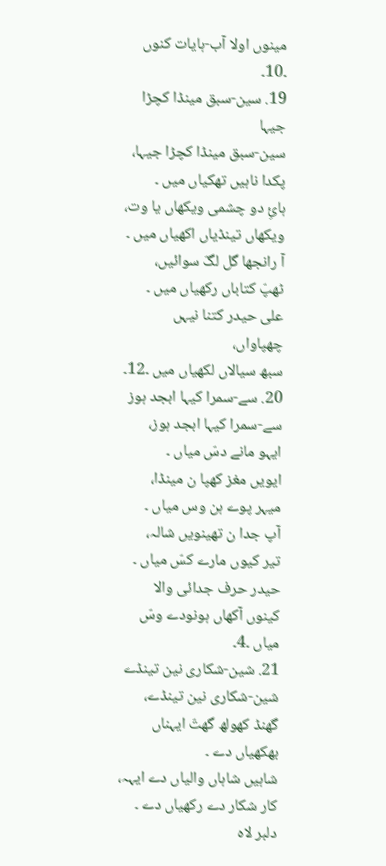مینوں اولا آب-ہایات کنوں ۔10۔
19. سین-سبق مینڈا کچڑا جیہا
سین-سبق مینڈا کچڑا جیہا،
پکدا ناہیں تھکیاں میں ۔
ہائِ دو چشمی ویکھاں یا وت،
ویکھاں تینڈیاں اکھیاں میں ۔
آ رانجھا گل لگّ سوائیں،
ٹھپّ کتاباں رکھیاں میں ۔
علی حیدر کتنا نیہں چھپاواں،
سبھ سیالاں لکھیاں میں ۔12۔
20. سے-سمرا کیہا ابجد ہوز
سے-سمرا کیہا ابجد ہوز،
ایہو مانے دسّ میاں ۔
ایویں مغز کھپا ن مینڈا،
میہر پوے ہن وس میاں ۔
آپ جدا ن تھینویں شالہ،
تیر کیوں مارے کسّ میاں ۔
حیدر حرف جدائی والا
کینوں آکھاں ہونودے وسّ میاں ۔4۔
21. شین-شکاری نین تینڈے
شین-شکاری نین تینڈے،
گھنڈ کھولھ گھتّ ایہناں بھکھیاں دے ۔
شاہیں شاہاں والیاں دے ایہہ،
کار شکار دے رکھیاں دے ۔
دلبر لاہ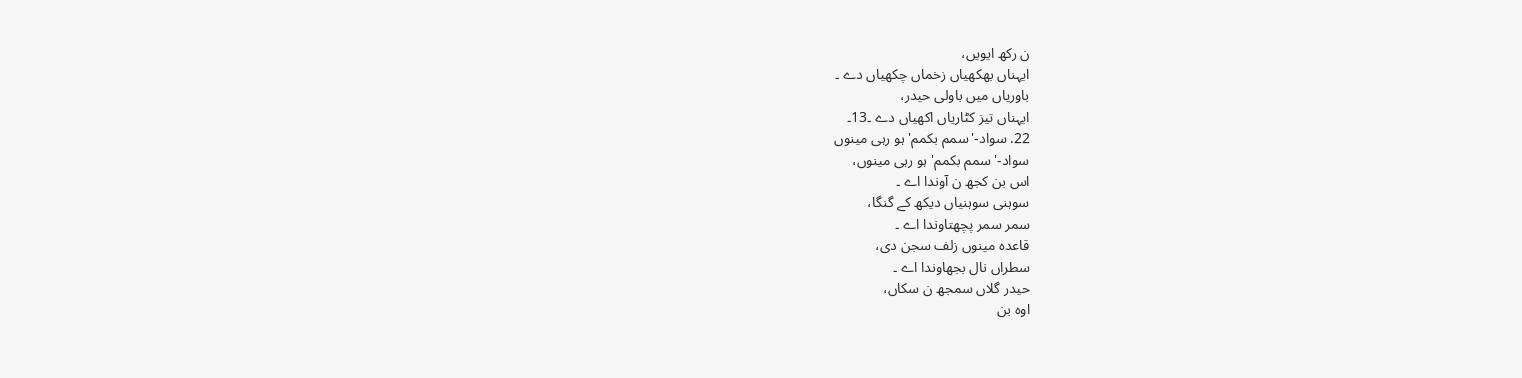ن رکھ ایویں،
ایہناں بھکھیاں زخماں چکھیاں دے ۔
باوریاں میں باولی حیدر،
ایہناں تیز کٹاریاں اکھیاں دے ۔13۔
22. سواد-'سمم بکمم' ہو رہی مینوں
سواد-'سمم بکمم' ہو رہی مینوں،
اس بن کجھ ن آوندا اے ۔
سوہنی سوہنیاں دیکھ کے گنگا،
سمر سمر پچھتاوندا اے ۔
قاعدہ مینوں زلف سجن دی،
سطراں نال بجھاوندا اے ۔
حیدر گلاں سمجھ ن سکاں،
اوہ بن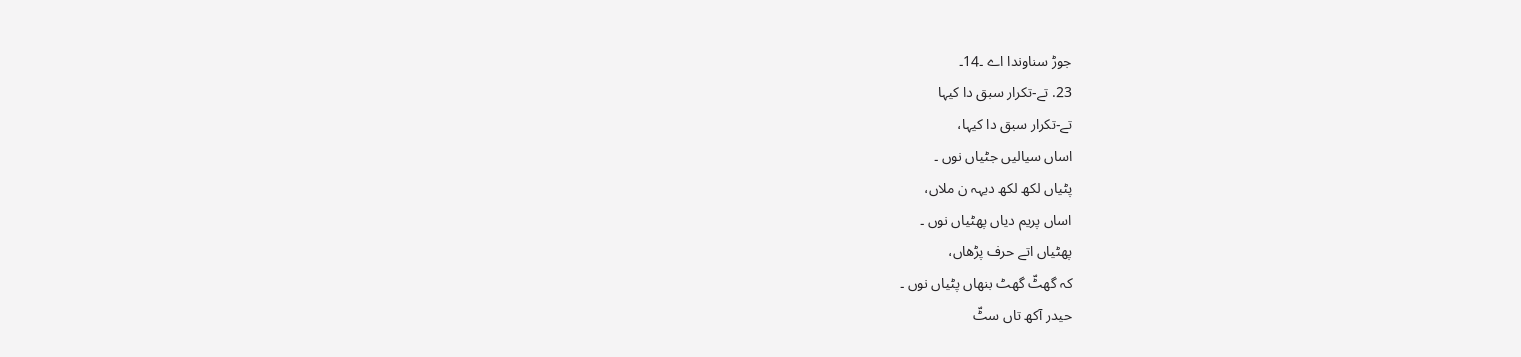جوڑ سناوندا اے ۔14۔
23. تے-تکرار سبق دا کیہا
تے-تکرار سبق دا کیہا،
اساں سیالیں جٹیاں نوں ۔
پٹیاں لکھ لکھ دیہہ ن ملاں،
اساں پریم دیاں پھٹیاں نوں ۔
پھٹیاں اتے حرف پڑھاں،
کہ گھٹّ گھٹ بنھاں پٹیاں نوں ۔
حیدر آکھ تاں سٹّ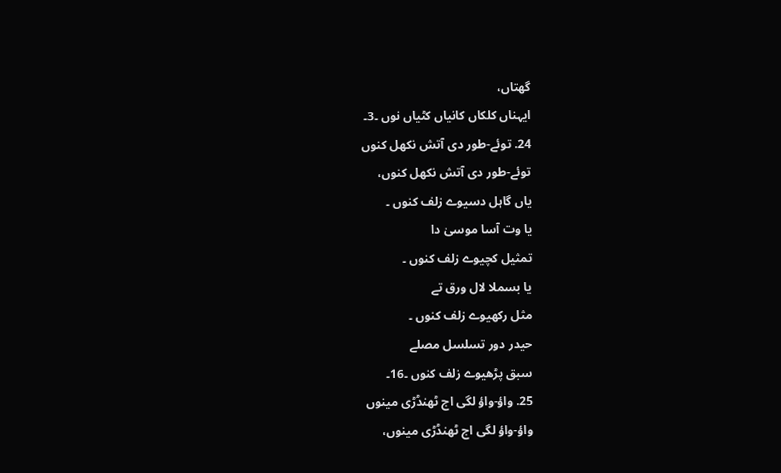گھتاں،
ایہناں کلکاں کانیاں کٹیاں نوں ۔3۔
24. توئے-طور دی آتش نکھل کنوں
توئے-طور دی آتش نکھل کنوں،
یاں گاہل دسیوے زلف کنوں ۔
یا وت آسا موسیٰ دا
تمثیل کچیوے زلف کنوں ۔
یا بسملا لال ورق تے
مثل رکھیوے زلف کنوں ۔
حیدر دور تسلسل مصلے
سبق پڑھیوے زلف کنوں ۔16۔
25. واؤ-واؤ لگی اج ٹھنڈڑی مینوں
واؤ-واؤ لگی اج ٹھنڈڑی مینوں،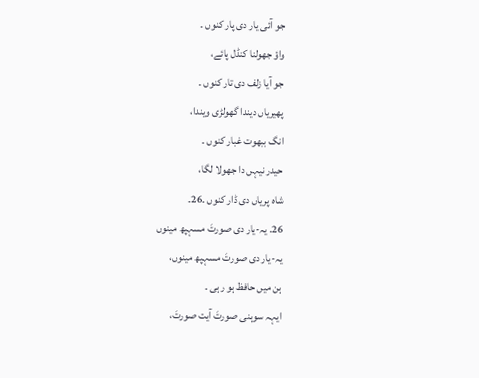جو آئی یار دی پار کنوں ۔
واؤ جھولنا کنڈل پائے،
جو آیا زلف دی تار کنوں ۔
پھیریاں دیندا گھولڑی ویندا،
انگ ببھوت غبار کنوں ۔
حیدر نیہں دا جھولا لگا،
شاہ پریاں دی ڈار کنوں ۔26۔
26. یہ-یار دی صورتَ مسہپھ مینوں
یہ-یار دی صورتَ مسہپھ مینوں،
ہن میں حافظ ہو رہی ۔
ایہہ سوہنی صورتَ آیت صورتَ،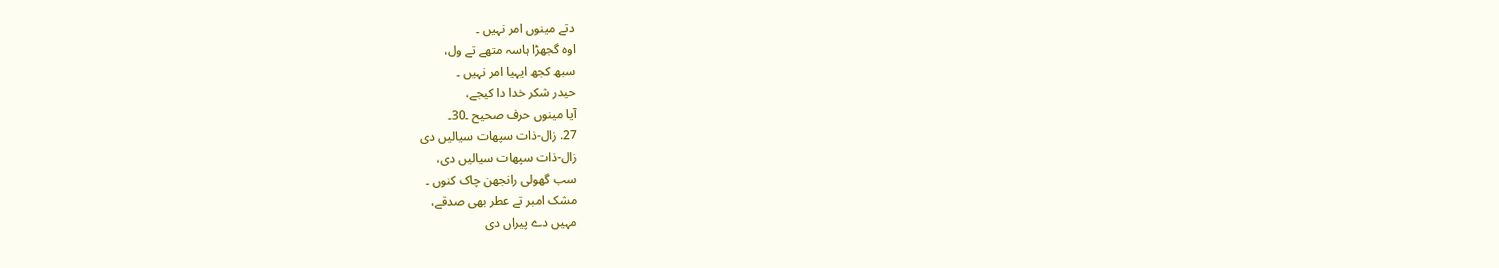دتے مینوں امر نہیں ۔
اوہ گجھڑا ہاسہ متھے تے ول،
سبھ کجھ ایہیا امر نہیں ۔
حیدر شکر خدا دا کیجے،
آیا مینوں حرف صحیح ۔30۔
27. زال-ذات سپھات سیالیں دی
زال-ذات سپھات سیالیں دی،
سب گھولی رانجھن چاک کنوں ۔
مشک امبر تے عطر بھی صدقے،
مہیں دے پیراں دی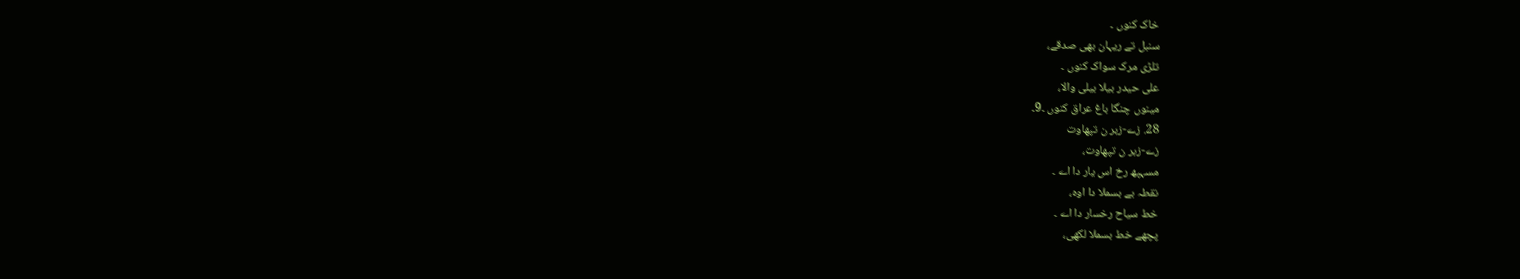خاک کنوں ۔
سنبل تے ریہان بھی صدقے،
تلڑی مرک سواک کنوں ۔
علی حیدر بیلا بیلی والا،
مینوں چنگا باغ عراق کنوں ۔9۔
28. زے-زبر ن تپھاوت
زے-زبر ن تپھاوت،
مسہپھ رخ اس یار دا اے ۔
نقطہ بے بسملا دا اوہ،
خط سیاح رخسار دا اے ۔
پچھے خط بسملا لکھی،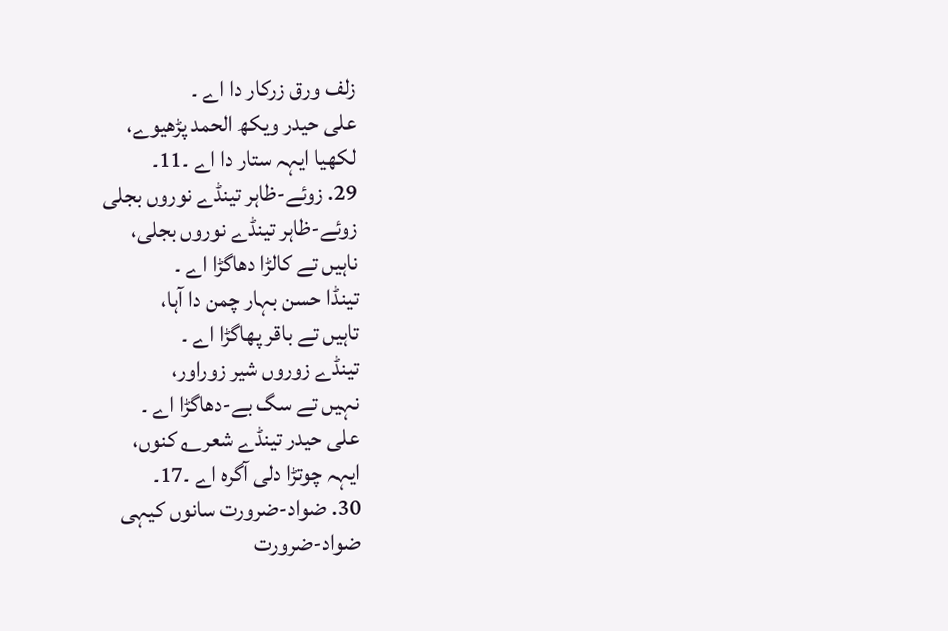زلف ورق زرکار دا اے ۔
علی حیدر ویکھ الحمد پڑھیوے،
لکھیا ایہہ ستار دا اے ۔11۔
29. زوئے-ظاہر تینڈے نوروں بجلی
زوئے-ظاہر تینڈے نوروں بجلی،
ناہیں تے کالڑا دھاگڑا اے ۔
تینڈا حسن بہار چمن دا آہا،
تاہیں تے باقر پھاگڑا اے ۔
تینڈے زوروں شیر زوراور،
نہیں تے سگ بے-دھاگڑا اے ۔
علی حیدر تینڈے شعر؎ کنوں،
ایہہ چوتڑا دلی آگرہ اے ۔17۔
30. ضواد-ضرورت سانوں کیہی
ضواد-ضرورت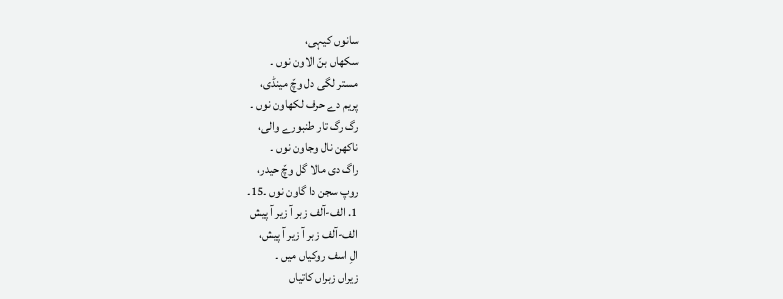سانوں کیہی،
سکھاں بنّ الاون نوں ۔
مستر لگی دل وچّ مینڈی،
پریم دے حرف لکھاون نوں ۔
رگ رگ تار طنبورے والی،
ناکھن نال وجاون نوں ۔
راگ دی مالا گل وچّ حیدر،
روپ سجن دا گاون نوں ۔15۔
1. الف-آلف زبر آ زیر آ پیش
الف-آلف زبر آ زیر آ پیش،
الِ اسف روکیاں میں ۔
زیراں زبراں کاتیاں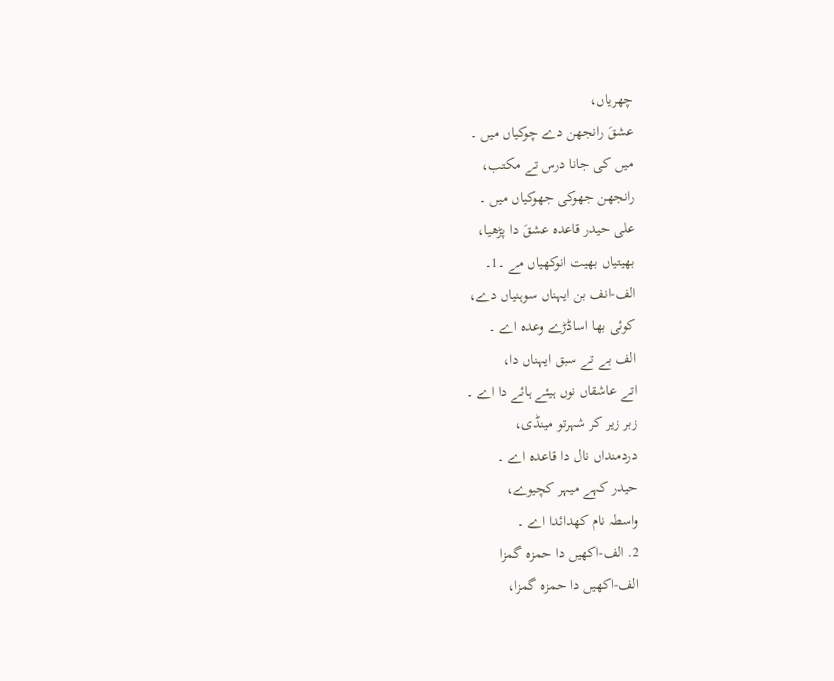چھریاں،
عشقَ رانجھن دے چوکیاں میں ۔
میں کی جانا درس تے مکتب،
رانجھن جھوکی جھوکیاں میں ۔
علی حیدر قاعدہ عشقَ دا پڑھیا،
بھیتیاں بھیت انوکھیاں مے ۔1۔
الف-انف بن ایہناں سوہنیاں دے،
کوئی بھا اساڈڑے وعدہ اے ۔
الف بے تے سبق ایہناں دا،
اتے عاشقاں نوں ہیئے ہائے دا اے ۔
زبر زیر کر شہرتو مینڈی،
دردمنداں نال دا قاعدہ اے ۔
حیدر کہے میہر کچیوے،
واسطہ نام کھدائدا اے ۔
2. الف-اکھیں دا حمزہ گمزا
الف-اکھیں دا حمزہ گمزا،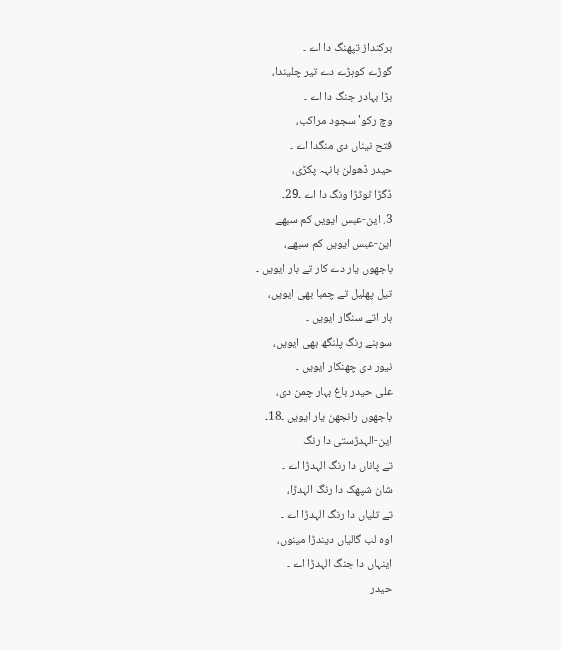برکنداز تپھنگ دا اے ۔
گوڑے کوہڑے دے تیر چلیندا،
بڑا بہادر جنگ دا اے ۔
وچ رکو' سجود مراکب،
فتح نیناں دی منگدا اے ۔
حیدر ڈھولن بانہہ پکڑی،
ڈگڑا ٹوٹڑا ونگ دا اے ۔29۔
3. این-عبس ایویں کم سبھے
این-عبس ایویں کم سبھے،
باجھوں یار دے کار تے بار ایویں ۔
تیل پھلیل تے چمبا بھی ایویں،
ہار اتے سنگار ایویں ۔
سوہنے رنگ پلنگھ بھی ایویں،
نیور دی چھنکار ایویں ۔
علی حیدر باغ بہار چمن دی،
باجھوں رانجھن یار ایویں ۔18۔
این-الہدڑستی دا رنگ
تے پاناں دا رنگ الہدڑا اے ۔
شان شپھک دا رنگ الہدڑا،
تے تلیاں دا رنگ الہدڑا اے ۔
اوہ لب گالیاں دیندڑا مینوں،
اینہاں دا جنگ الہدڑا اے ۔
حیدر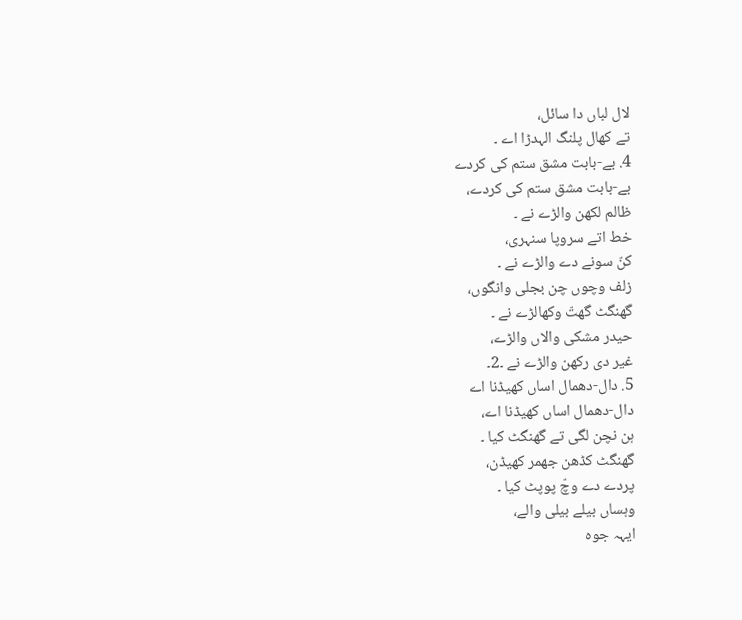لال لباں دا سائل،
تے کھال پلنگ الہدڑا اے ۔
4. بے-بابت مشق ستم کی کردے
بے-بابت مشق ستم کی کردے،
ظالم لکھن والڑے نے ۔
خط اتے سروپا سنہری،
کنّ سونے دے والڑے نے ۔
زلف وچوں چن بجلی وانگوں،
گھنگٹ گھتّ وکھالڑے نے ۔
حیدر مشکی والاں والڑے،
غیر دی رکھن والڑے نے ۔2۔
5. دال-دھمال اساں کھیڈنا اے
دال-دھمال اساں کھیڈنا اے،
ہن نچن لگی تے گھنگٹ کیا ۔
گھنگٹ کڈھن جھمر کھیڈن،
پردے دے وچّ پوپٹ کیا ۔
وہساں بیلے بیلی والے،
ایہہ جوہ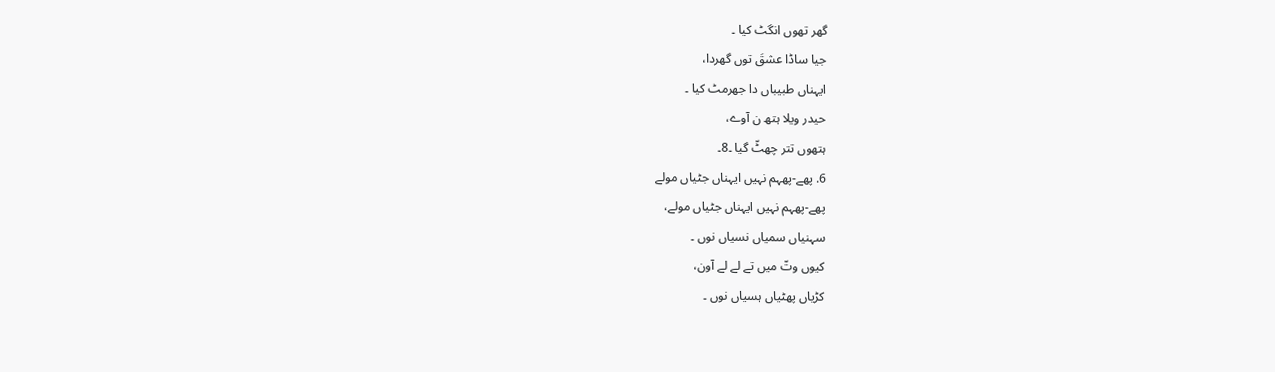گھر تھوں انگٹ کیا ۔
جیا ساڈا عشقَ توں گھردا،
ایہناں طبیباں دا جھرمٹ کیا ۔
حیدر ویلا ہتھ ن آوے،
ہتھوں تتر چھٹّ گیا ۔8۔
6. پھے-پھہم نہیں ایہناں جٹیاں مولے
پھے-پھہم نہیں ایہناں جٹیاں مولے،
سہنیاں سمیاں نسیاں نوں ۔
کیوں وتّ میں تے لے لے آون،
کڑیاں پھٹیاں ہسیاں نوں ۔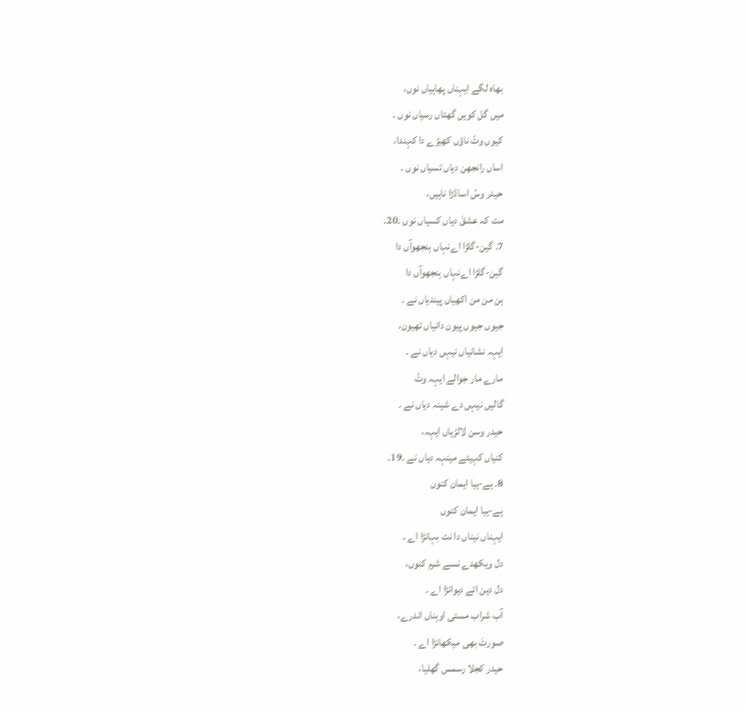بھاہ لگے ایہناں پھاہیاں نوں،
میں گل کویں گھتاں رسیاں نوں ۔
کیوں وتّ ناؤں کھیڑے دا کہندا،
اساں رانجھن دیاں تسیاں نوں ۔
حیدر وسّ اساڈڑا ناہیں،
مت کہ عشقَ دیاں کسیاں نوں ۔20۔
7. گین-گلڑا اےنہاں ہنجھوآں دا
گین-گلڑا اےنہاں ہنجھوآں دا
ہن من من اکھیاں پیندیاں نے ۔
جیوں جیوں پیون دانیاں تھیون،
ایہہ نشانیاں نیہں دیاں نے ۔
مارے مار جوالے ایہہ وتّ
گالیں نیہں دے شینہ دیاں نے ۔
حیدر وسن لالڑیاں ایہہ،
کنیاں کہیئے مینہہ دیاں نے ۔19۔
8. ہے-ہیا ایمان کنوں
ہے-ہیا ایمان کنوں
ایہناں نیناں دا نت بہانڑا اے ۔
دل ویکھدے نسے شرم کنوں،
دل دین اتے دیوانڑا اے ۔
آب شراب مستی اوہناں اندرے،
صورتَ بھی میکھانڑا اے ۔
حیدر کجلا رسمس گھلیا،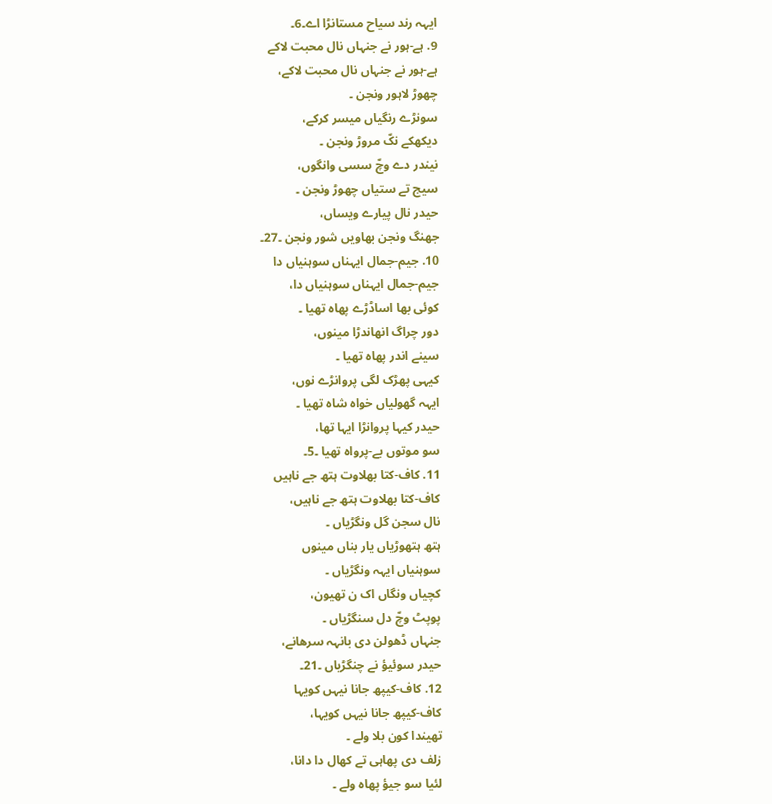ایہہ رند سیاح مستانڑا اے۔6۔
9. ہے-ہور نے جنہاں نال محبت لاکے
ہے-ہور نے جنہاں نال محبت لاکے،
چھوڑ لاہور ونجن ۔
سونڑے رنگیاں میسر کرکے،
دیکھکے نکّ مروڑ ونجن ۔
نیندر دے وچّ سسی وانگوں،
سیج تے ستیاں چھوڑ ونجن ۔
حیدر نال پیارے ویساں،
جھنگ ونجن بھاویں شور ونجن ۔27۔
10. جیم-جمال ایہناں سوہنیاں دا
جیم-جمال ایہناں سوہنیاں دا،
کوئی بھا اساڈڑے پھاہ تھیا ۔
دور چراگ انھاندڑا مینوں،
سینے اندر پھاہ تھیا ۔
کیہی پھڑک لگی پروانڑے نوں،
ایہہ گھولیاں خواہ شاہ تھیا ۔
حیدر کیہا پروانڑا ایہا تھا،
سو موتوں بے-پرواہ تھیا ۔5۔
11. کاف-کتا بھلاوت ہتھ جے ناہیں
کاف-کتا بھلاوت ہتھ جے ناہیں،
نال سجن گل ونگڑیاں ۔
ہتھ ہتھوڑیاں یار بناں مینوں
سوہنیاں ایہہ ونگڑیاں ۔
کچیاں ونگاں اک ن تھیون،
پوپٹ وچّ دل سنگڑیاں ۔
جنہاں ڈھولن دی بانہہ سرھانے،
حیدر سوئیؤ نے چنگڑیاں ۔21۔
12. کاف-کیپھ جانا نیہں کویہا
کاف-کیپھ جانا نیہں کویہا،
تھیندا کون بلا ولے ۔
زلف دی پھاہی تے کھال دا دانا،
لئیا سو جیؤ پھاہ ولے ۔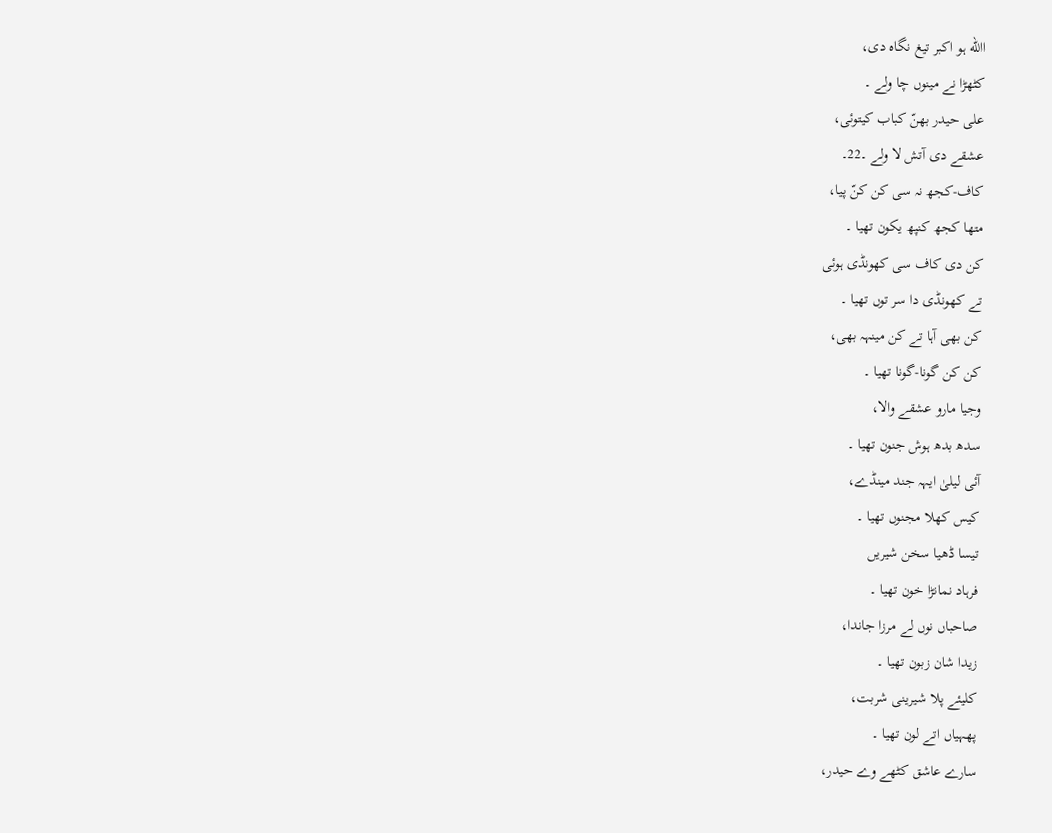االله ہو اکبر تیغ نگاہ دی،
کٹھڑا نے مینوں چا ولے ۔
علی حیدر بھنّ کباب کیتوئی،
عشقے دی آتش لا ولے ۔22۔
کاف-کجھ نہ سی کن کنّ پیا،
متھا کجھ کنپھ یکون تھیا ۔
کن دی کاف سی کھونڈی ہوئی
تے کھونڈی دا سر توں تھیا ۔
کن بھی آہا تے کن مینہہ بھی،
کن کن گونا-گونا تھیا ۔
وجیا مارو عشقے والا،
سدھ بدھ ہوش جنون تھیا ۔
آئی لیلیٰ ایہہ جند مینڈے،
کیس کھلا مجنوں تھیا ۔
تیسا ڈھیا سخن شیریں
فرہاد نمانڑا خون تھیا ۔
صاحباں نوں لے مرزا جاندا،
زیدا شان زبون تھیا ۔
کلیئے پلا شیرینی شربت،
پھہیاں اتے لون تھیا ۔
سارے عاشق کٹھے وے حیدر،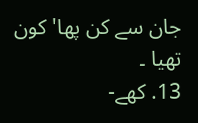جان سے کن پھا' کون تھیا ۔
13. کھے-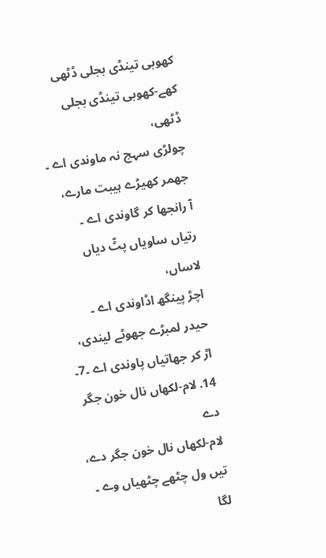کھوبی تینڈی بجلی ڈٹھی
کھے-کھوبی تینڈی بجلی ڈٹھی،
چولڑی سہج نہ ماوندی اے ۔
جھمر کھیڑے ہیبت مارے،
آ رانجھا کر گاوندی اے ۔
رتیاں ساویاں پٹّ دیاں لاساں،
اچڑ پینگھ اڈاوندی اے ۔
حیدر لمبڑے جھوٹے لیندی،
اڑ کر جھاتیاں پاوندی اے ۔7۔
14. لام-لکھاں نال خون جگر دے
لام-لکھاں نال خون جگر دے،
تیں ول چٹھے چٹھیاں وے ۔
لگا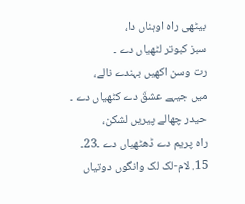بیٹھی راہ اوہناں دا،
سبز کبوتر لٹھیاں دے ۔
رت وسن اکھیں بہندے نالے،
میں جیہے عشقَ دے کٹھیاں دے ۔
حیدر چھالے پیریں لشکن،
راہ پریم دے ڈھٹھیاں دے ۔23۔
15. لام-لک لک وانگوں دوتیاں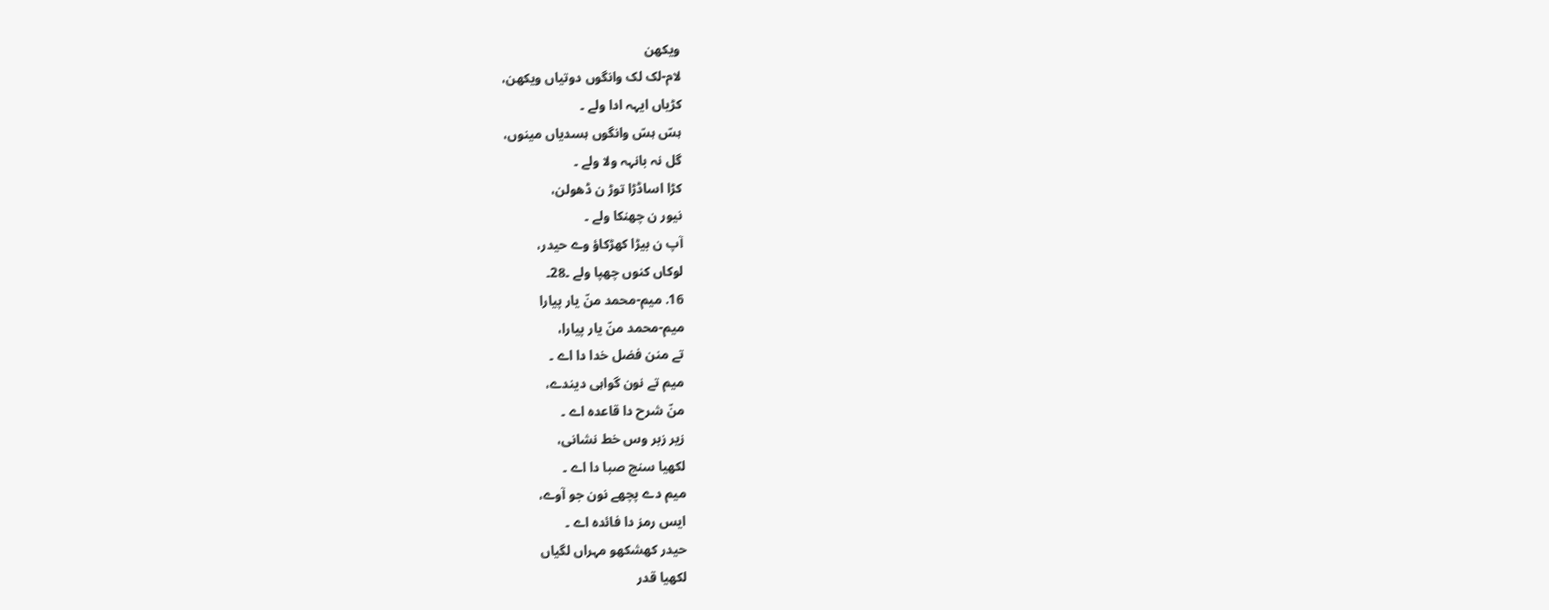ویکھن
لام-لک لک وانگوں دوتیاں ویکھن،
کڑیاں ایہہ ادا ولے ۔
ہسّ ہسّ وانگوں ہسدیاں مینوں،
گل نہ بانہہ ولا ولے ۔
کڑا اساڈڑا توڑ ن ڈھولن،
نیور ن چھنکا ولے ۔
آپ ن بیڑا کھڑکاؤ وے حیدر،
لوکاں کنوں چھپا ولے ۔28۔
16. میم-محمد منّ یار پیارا
میم-محمد منّ یار پیارا،
تے منن فضل خدا دا اے ۔
میم تے نون گواہی دیندے،
منّ شرح دا قاعدہ اے ۔
زیر زبر وس خط نشانی،
لکھیا سنج صبا دا اے ۔
میم دے پچھے نون جو آوے،
ایس رمز دا فائدہ اے ۔
حیدر کھشکھو مہراں لگیاں
لکھیا قدر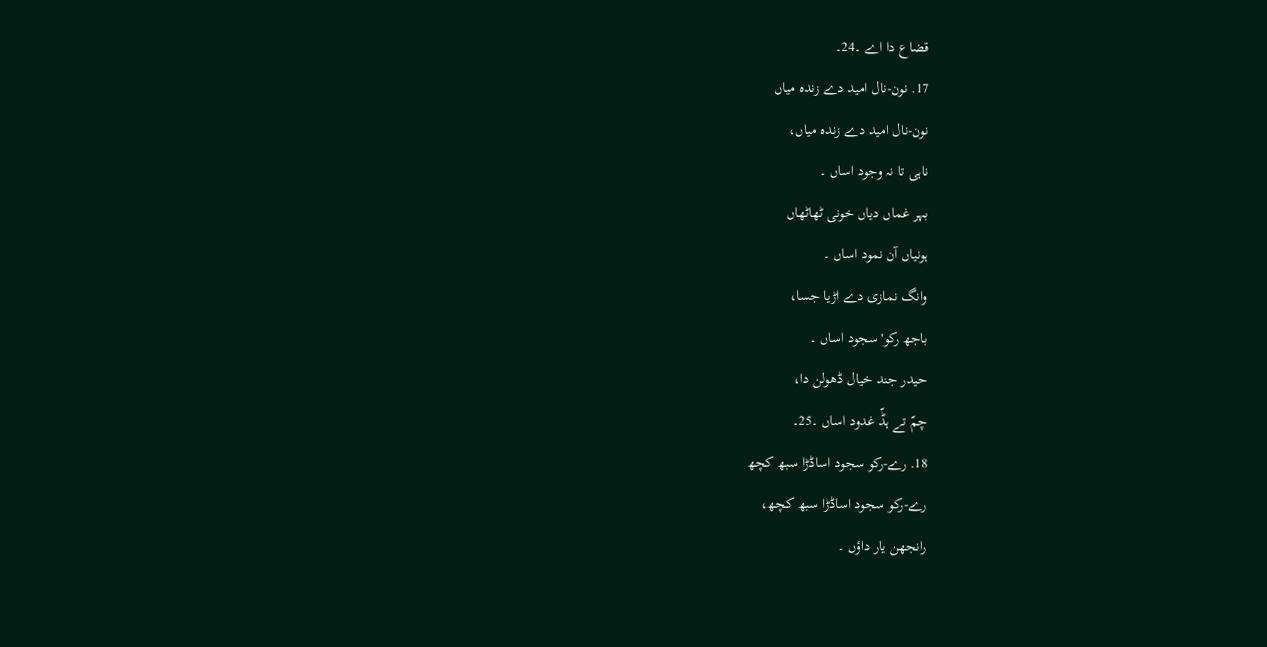قضاع دا اے ۔24۔
17. نون-نال امید دے زندہ میاں
نون-نال امید دے زندہ میاں،
ناہی تا نہ وجود اساں ۔
بہر غماں دیاں خونی ٹھاٹھاں
ہونیاں آن نمود اساں ۔
وانگ نمازی دے اڑیا جسا،
باجھ رکو' سجود اساں ۔
حیدر جند خیال ڈھولن دا،
چمّ تے ہڈّ غدود اساں ۔25۔
18. رے-رکو سجود اساڈڑا سبھ کچھ
رے-رکو سجود اساڈڑا سبھ کچھ،
رانجھن یار داؤں ۔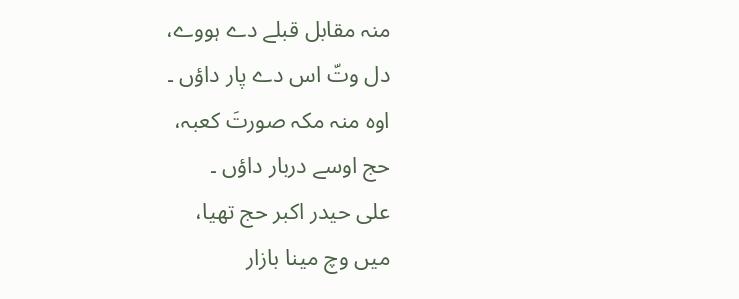منہ مقابل قبلے دے ہووے،
دل وتّ اس دے پار داؤں ۔
اوہ منہ مکہ صورتَ کعبہ،
حج اوسے دربار داؤں ۔
علی حیدر اکبر حج تھیا،
میں وچ مینا بازار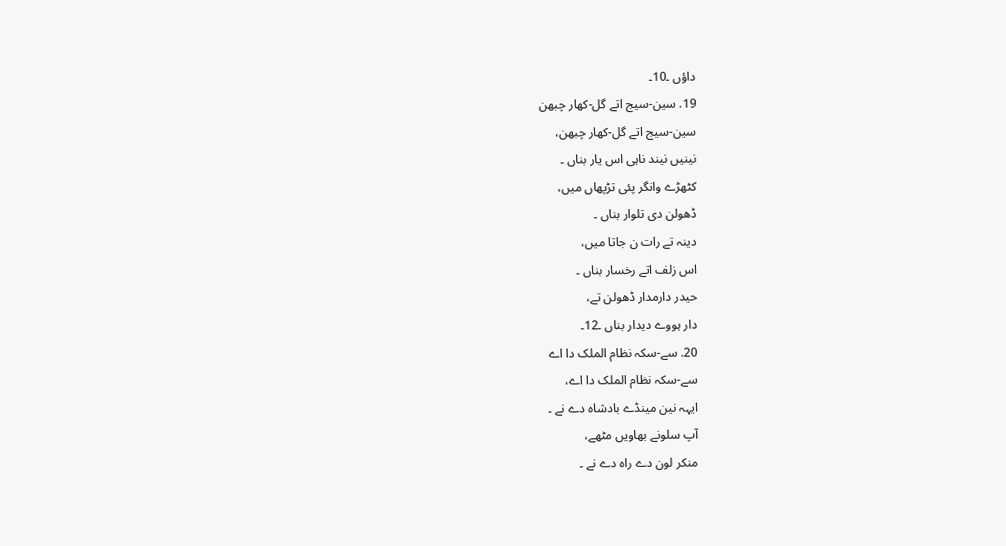داؤں ۔10۔
19. سین-سیج اتے گل-کھار چبھن
سین-سیج اتے گل-کھار چبھن،
نینیں نیند ناہی اس یار بناں ۔
کٹھڑے وانگر پئی تڑپھاں میں،
ڈھولن دی تلوار بناں ۔
دینہ تے رات ن جاتا میں،
اس زلف اتے رخسار بناں ۔
حیدر دارمدار ڈھولن تے،
دار ہووے دیدار بناں ۔12۔
20. سے-سکہ نظام الملک دا اے
سے-سکہ نظام الملک دا اے،
ایہہ نین مینڈے بادشاہ دے نے ۔
آپ سلونے بھاویں مٹھے،
منکر لون دے راہ دے نے ۔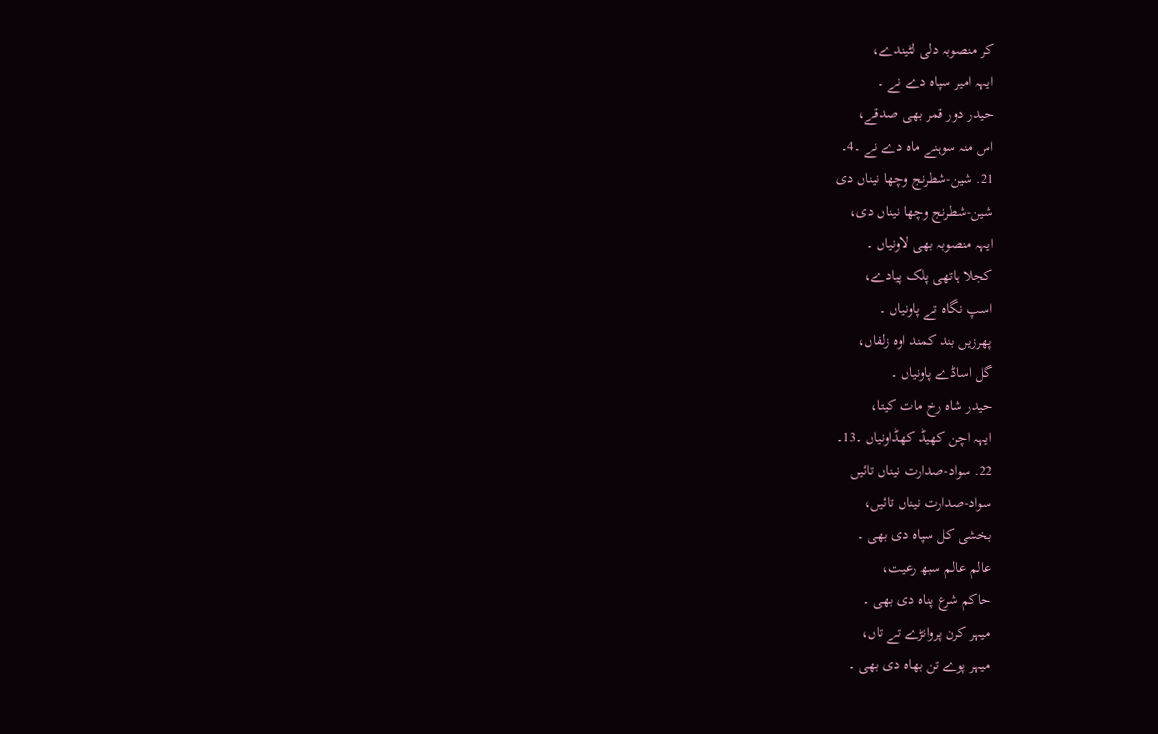کر منصوبہ دلی لٹیندے،
ایہہ امیر سپاہ دے نے ۔
حیدر دور قمر بھی صدقے،
اس منہ سوہنے ماہ دے نے ۔4۔
21. شین-شطرنج وچھا نیناں دی
شین-شطرنج وچھا نیناں دی،
ایہہ منصوبہ بھی لاونیاں ۔
کجلا ہاتھی پلک پیادے،
اسپ نگاہ تے پاونیاں ۔
پھرزیں بند کمند اوہ زلفاں،
گل اساڈے پاونیاں ۔
حیدر شاہ رخ مات کیتا،
ایہہ اچن کھیڈ کھڈاونیاں ۔13۔
22. سواد-صدارت نیناں تائیں
سواد-صدارت نیناں تائیں،
بخشی کل سپاہ دی بھی ۔
عالم عالم سبھ رعیت،
حاکم شرع پناہ دی بھی ۔
میہر کرن پروانڑے تے تاں،
میہر پوے تن بھاہ دی بھی ۔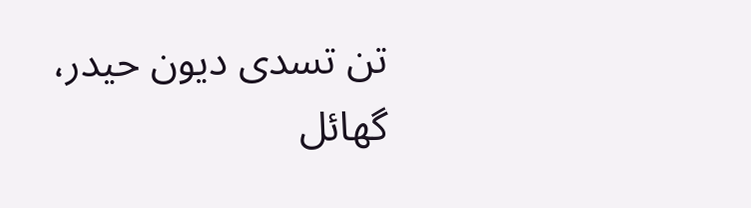تن تسدی دیون حیدر،
گھائل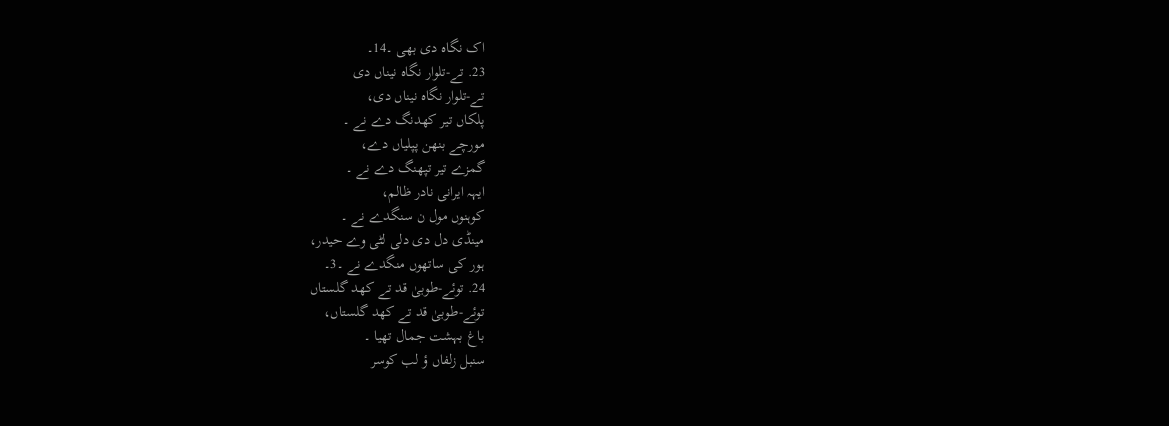اک نگاہ دی بھی ۔14۔
23. تے-تلوار نگاہ نیناں دی
تے-تلوار نگاہ نیناں دی،
پلکاں تیر کھدنگ دے نے ۔
مورچے بنھن پپلیاں دے،
گمزے تیر تپھنگ دے نے ۔
ایہہ ایرانی نادر ظالم،
کوہنوں مول ن سنگدے نے ۔
مینڈی دل دی دلی لٹی وے حیدر،
ہور کی ساتھوں منگدے نے ۔3۔
24. توئے-طوبیٰ قد تے کھد گلستاں
توئے-طوبیٰ قد تے کھد گلستاں،
باغ بہشت جمال تھیا ۔
سنبل زلفاں ؤ لب کوسر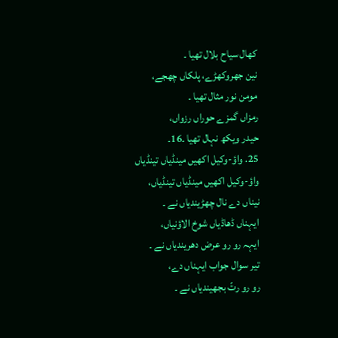کھال سیاح بلال تھیا ۔
نین جھروکھڑے، پلکاں چھجے،
مومن نور مثال تھیا ۔
رمزاں گمزے حوراں رزواں،
حیدر ویکھ نہال تھیا ۔16۔
25. واؤ-وکیل اکھیں مینڈیاں تینڈیاں
واؤ-وکیل اکھیں مینڈیاں تینڈیاں،
نیناں دے نال چھڑیندیاں نے ۔
ایہناں ڈھاڈیاں شوخ الاؤنیاں،
ایہہ رو رو عرض دھریندیاں نے ۔
تیر سوال جواب ایہناں دے،
رو رو رتّ بجھیندیاں نے ۔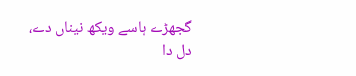گجھڑے ہاسے ویکھ نیناں دے،
دل دا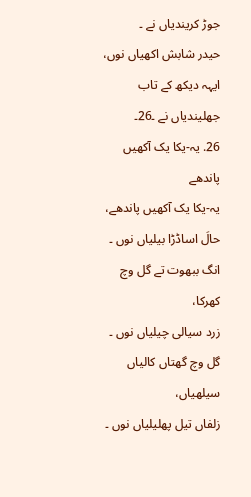جوڑ کریندیاں نے ۔
حیدر شابش اکھیاں نوں،
ایہہ دیکھ کے تاب جھلیندیاں نے ۔26۔
26. یہ-یکا یک آکھیں پاندھے
یہ-یکا یک آکھیں پاندھے،
حالَ اساڈڑا بیلیاں نوں ۔
انگ ببھوت تے گل وچ کھرکا،
زرد سیالی چیلیاں نوں ۔
گل وچ گھتاں کالیاں سیلھیاں،
زلفاں تیل پھلیلیاں نوں ۔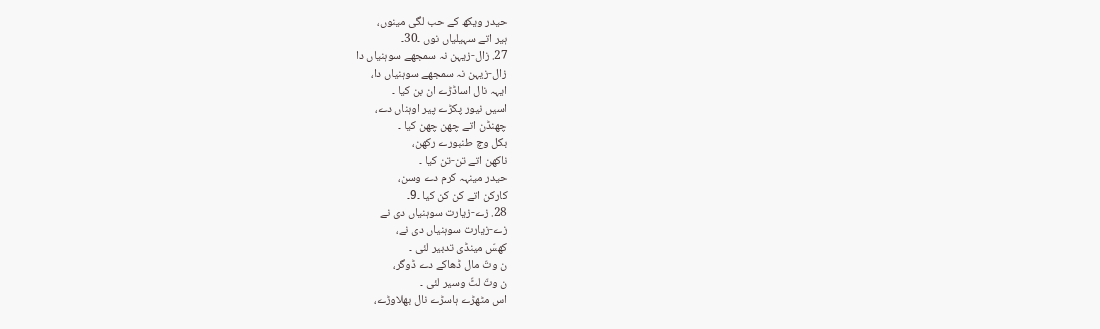حیدر ویکھ کے حب لگی مینوں،
ہیر اتے سہیلیاں نوں ۔30۔
27. زال-زیہن نہ سمجھے سوہنیاں دا
زال-زیہن نہ سمجھے سوہنیاں دا،
ایہہ نال اساڈڑے ان بن کیا ۔
اسیں نیور پکڑے پیر اوہناں دے،
چھنڈن اتے چھن چھن کیا ۔
بکل وچ طنبورے رکھن،
ناکھن اتے تن-تن کیا ۔
حیدر مینہہ کرم دے وسن،
کارکن اتے کن کن کیا ۔9۔
28. زے-زیارت سوہنیاں دی نے
زے-زیارت سوہنیاں دی نے،
کھسّ مینڈی تدبیر لئی ۔
ن وتّ مال ڈھاکے دے ڈوگر،
ن وتّ لٹّ وسیر لئی ۔
اس مٹھڑے ہاسڑے نال بھلاوڑے،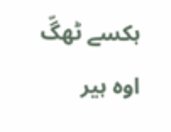ہکسے ٹھگّ اوہ ہیر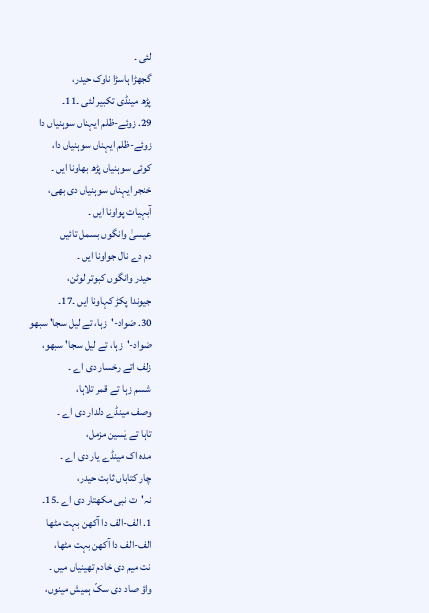لئی ۔
گجھڑا ہاسڑا ناوک حیدر،
پڑھ مینڈی تکبیر لئی ۔11۔
29. زوئے-ظلم ایہناں سوہنیاں دا
زوئے-ظلم ایہناں سوہنیاں دا،
کوئی سوہنیاں پڑھ بھاونا ایں ۔
خنجر ایہناں سوہنیاں دی بھی،
آبہیات پواونا ایں ۔
عیسیٰ وانگوں بسمل تائیں
دم دے نال جواونا ایں ۔
حیدر وانگوں کبوتر لوٹن،
جیوندا پکڑ کہاونا ایں ۔17۔
30. ضواد-'زہا، تے لیل سجا' سبھو
ضواد-'زہا، تے لیل سجا' سبھو،
زلف اتے رخسار دی اے ۔
شسم زہا تے قمر تلاہا،
وصف مینڈے دلدار دی اے ۔
تاہا تے یٰسین مزمل،
مدہ اک مینڈے یار دی اے ۔
چار کتاباں ثابت حیدر،
نہ'ت نبی مکھتار دی اے ۔15۔
1. الف-الف دا آکھن بہت مٹھا
الف-الف دا آکھن بہت مٹھا،
نت میم دی خادم تھینیاں میں ۔
واؤ صاد دی سکّ ہمیش مینوں،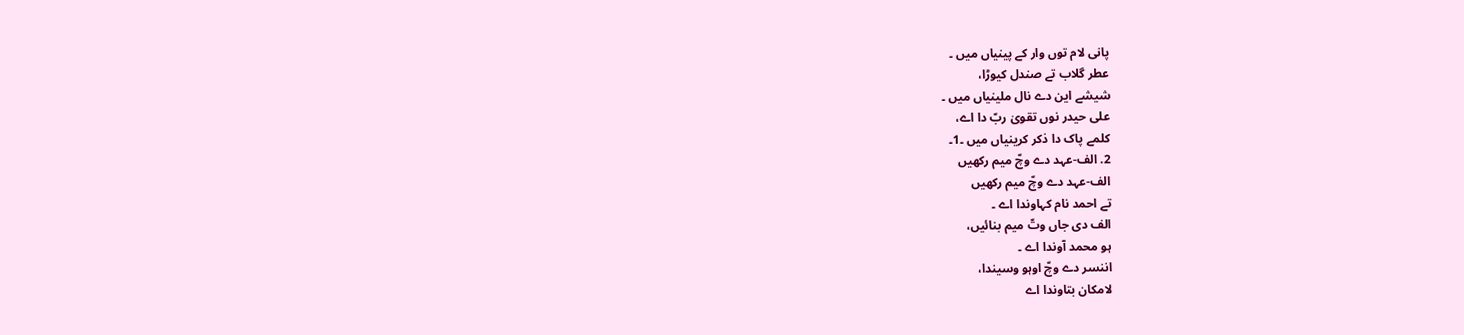پانی لام توں وار کے پینیاں میں ۔
عطر گلاب تے صندل کیوڑا،
شیشے این دے نال ملینیاں میں ۔
علی حیدر نوں تقویٰ ربّ دا اے،
کلمے پاک دا ذکر کرینیاں میں ۔1۔
2. الف-عہد دے وچّ میم رکھیں
الف-عہد دے وچّ میم رکھیں
تے احمد نام کہاوندا اے ۔
الف دی جاں وتّ میم بنائیں،
ہو محمد آوندا اے ۔
اننسر دے وچّ اوہو وسیندا،
لامکان بتاوندا اے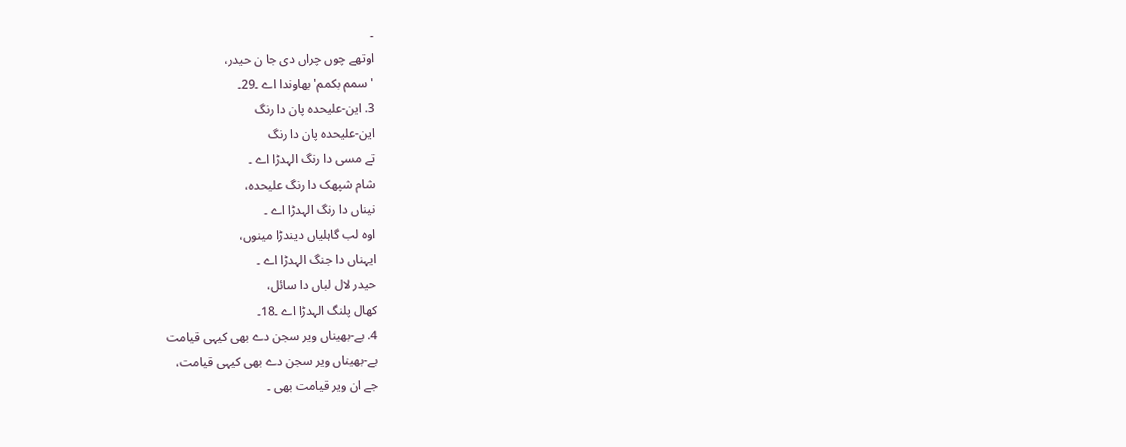۔
اوتھے چوں چراں دی جا ن حیدر،
'سمم بکمم' بھاوندا اے ۔29۔
3. این-علیحدہ پان دا رنگ
این-علیحدہ پان دا رنگ
تے مسی دا رنگ الہدڑا اے ۔
شام شپھک دا رنگ علیحدہ،
نیناں دا رنگ الہدڑا اے ۔
اوہ لب گاہلیاں دیندڑا مینوں،
ایہناں دا جنگ الہدڑا اے ۔
حیدر لال لباں دا سائل،
کھال پلنگ الہدڑا اے ۔18۔
4. بے-بھیناں ویر سجن دے بھی کیہی قیامت
بے-بھیناں ویر سجن دے بھی کیہی قیامت،
جے ان ویر قیامت بھی ۔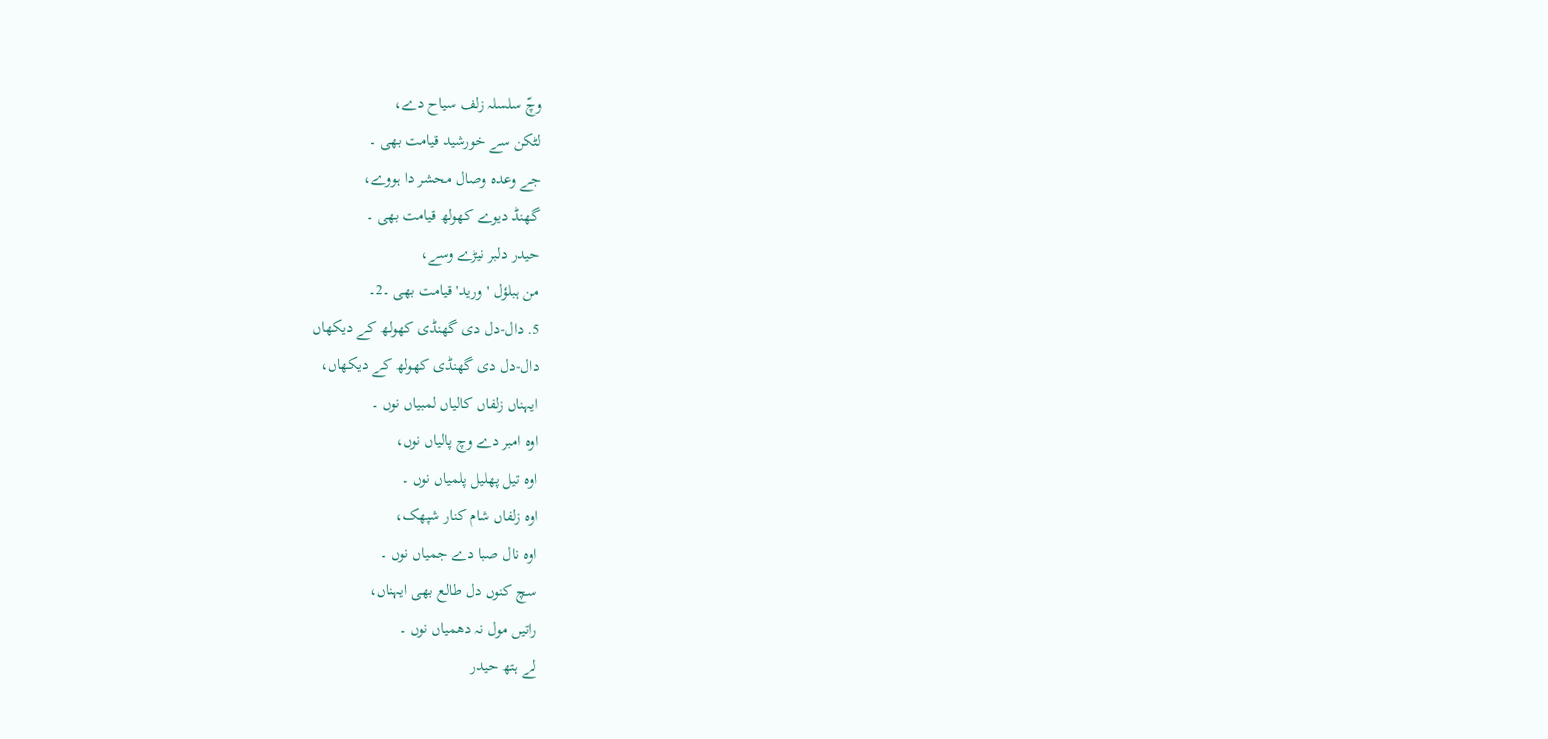وچّ سلسلہ زلف سیاح دے،
لٹکن سے خورشید قیامت بھی ۔
جے وعدہ وصال محشر دا ہووے،
گھنڈ دیوے کھولھ قیامت بھی ۔
حیدر دلبر نیڑے وسے،
من ہبلؤل 'ورید' قیامت بھی ۔2۔
5. دال-دل دی گھنڈی کھولھ کے دیکھاں
دال-دل دی گھنڈی کھولھ کے دیکھاں،
ایہناں زلفاں کالیاں لمبیاں نوں ۔
اوہ امبر دے وچ پالیاں نوں،
اوہ تیل پھلیل پلمیاں نوں ۔
اوہ زلفاں شام کنار شپھک،
اوہ نال صبا دے جمیاں نوں ۔
سچ کنوں دل طالع بھی ایہناں،
راتیں مول نہ دھمیاں نوں ۔
لے ہتھ حیدر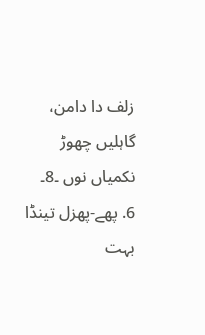زلف دا دامن،
گاہلیں چھوڑ نکمیاں نوں ۔8۔
6. پھے-پھزل تینڈا بہت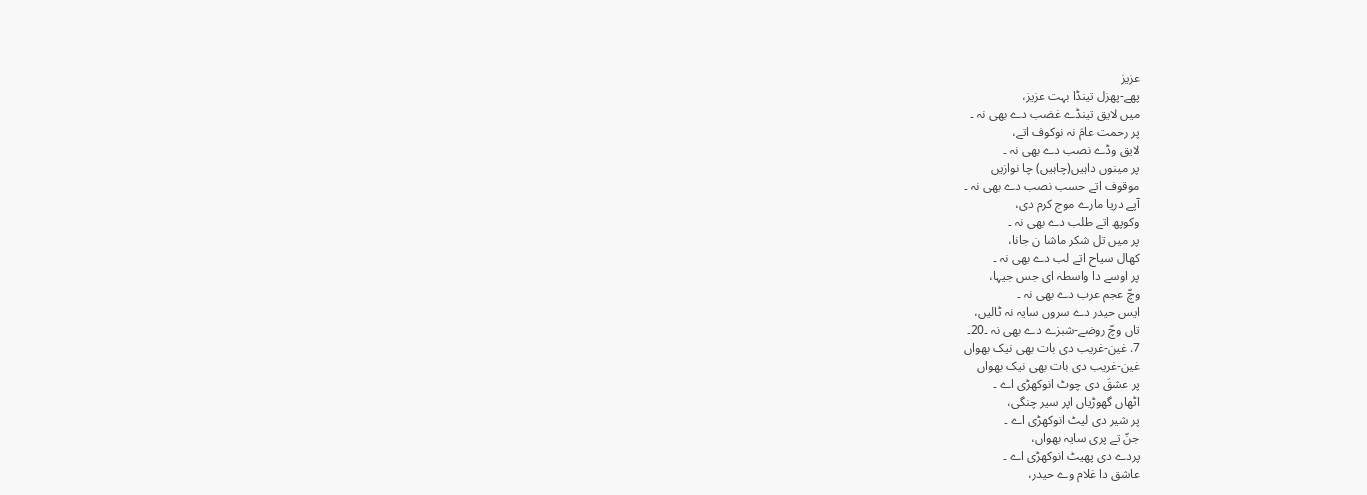عزیز
پھے-پھزل تینڈا بہت عزیز،
میں لایق تینڈے غضب دے بھی نہ ۔
پر رحمت عامَ نہ نوکوف اتے،
لایق وڈے نصب دے بھی نہ ۔
پر مینوں داہیں(چاہیں) چا نوازیں
موقوف اتے حسب نصب دے بھی نہ ۔
آپے دریا مارے موج کرم دی،
وکوپھ اتے طلب دے بھی نہ ۔
پر میں تل شکر ماشا ن جانا،
کھال سیاح اتے لب دے بھی نہ ۔
پر اوسے دا واسطہ ای جس جیہا،
وچّ عجم عرب دے بھی نہ ۔
ایس حیدر دے سروں سایہ نہ ٹالیں،
تاں وچّ روضے-شبزے دے بھی نہ ۔20۔
7. غین-غریب دی بات بھی نیک بھواں
غین-غریب دی بات بھی نیک بھواں
پر عشقَ دی چوٹ انوکھڑی اے ۔
اٹھاں گھوڑیاں اپر سیر چنگی،
پر شیر دی لیٹ انوکھڑی اے ۔
جنّ تے پری سایہ بھواں،
پردے دی پھیٹ انوکھڑی اے ۔
عاشق دا غلام وے حیدر،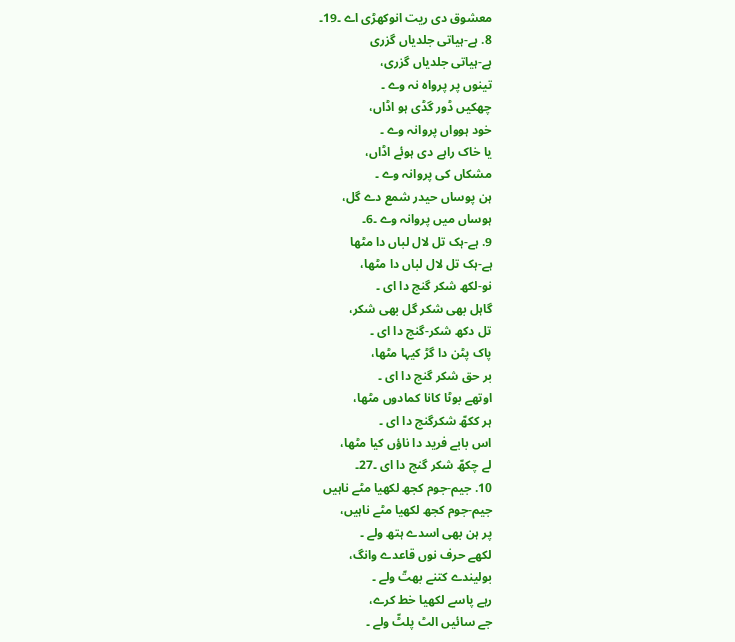معشوق دی ریت انوکھڑی اے ۔19۔
8. ہے-ہیاتی جلدیاں گزری
ہے-ہیاتی جلدیاں گزری،
تینوں پر پرواہ نہ وے ۔
چھکیں ڈور گڈی ہو اڈاں،
خود ہوواں پروانہ وے ۔
یا خاک راہے دی ہوئے اڈاں،
مشکاں کی پروانہ وے ۔
ہن پوساں حیدر شمع دے گل،
ہوساں میں پروانہ وے ۔6۔
9. ہے-ہک تل لال لباں دا مٹھا
ہے-ہک تل لال لباں دا مٹھا،
نو-لکھ شکر گنج دا ای ۔
گاہل بھی شکر گل بھی شکر،
تل دکھ شکر-گنج دا ای ۔
پاک پٹن دا گڑ کیہا مٹھا،
بر حق شکر گنج دا ای ۔
اوتھے بوٹا کانا کمادوں مٹھا،
ہر ککھّ شکرگنج دا ای ۔
اس بابے فرید دا ناؤں کیا مٹھا،
لے چکھّ شکر گنج دا ای ۔27۔
10. جیم-جوم کجھ لکھیا مٹے ناہیں
جیم-جوم کجھ لکھیا مٹے ناہیں،
پر ہن بھی اسدے ہتھ ولے ۔
لکھے حرف نوں قاعدے وانگ،
بولیندے کتنے بھتّ ولے ۔
رہے پاسے لکھیا خط کرے،
جے سائیں الٹ پلٹّ ولے ۔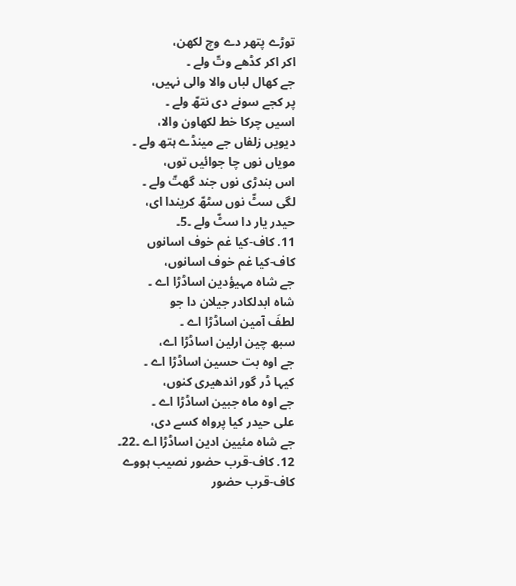توڑے پتھر دے وچ لکھن،
اکر اکر کڈھے وتّ ولے ۔
جے کھال لباں والا والی نہیں،
پر کجے سونے دی نتھّ ولے ۔
اسیں چرکا خط لکھاون والا،
دیویں زلفاں جے مینڈے ہتھ ولے ۔
مویاں نوں چا جوائیں توں،
اس بندڑی نوں جند گھتّ ولے ۔
لگی سٹّ نوں سٹھّ کریندا ای،
حیدر یار دا سٹّ ولے ۔5۔
11. کاف-کیا غم خوف اسانوں
کاف-کیا غم خوف اسانوں،
جے شاہ مہیؤدین اساڈڑا اے ۔
شاہ ابدلکادر جیلان دا جو
لطفَ آمین اساڈڑا اے ۔
سبھ چین ارلین اساڈڑا اے،
جے اوہ بت حسین اساڈڑا اے ۔
کیہا ڈر گور اندھیری کنوں،
جے اوہ ماہ جبین اساڈڑا اے ۔
علی حیدر کیا پرواہ کسے دی،
جے شاہ مئیین ادین اساڈڑا اے ۔22۔
12. کاف-قرب حضور نصیب ہووے
کاف-قرب حضور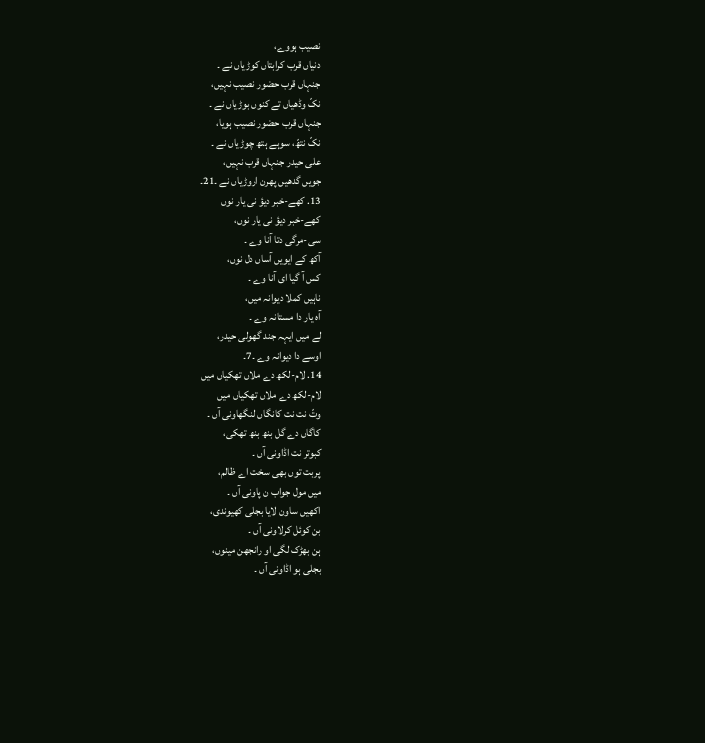نصیب ہووے،
دنیاں قرب کرابتاں کوڑیاں نے ۔
جنہاں قرب حضور نصیب نہیں،
نکّ وڈھیاں تے کنوں بوڑیاں نے ۔
جنہاں قرب حضور نصیب ہویا،
نکّ نتھّ، سوہے ہتھ چوڑیاں نے ۔
علی حیدر جنہاں قرب نہیں،
جویں گدھیں پھرن اروڑیاں نے ۔21۔
13. کھے-خبر دیؤ نی یار نوں
کھے-خبر دیؤ نی یار نوں،
سی-مرگی دتا آنا وے ۔
آکھ کے ایویں آساں دل نوں،
کس آ گیا ای آنا وے ۔
ناہیں کملا دیوانہ میں،
آہ یار دا مستانہ وے ۔
لے میں ایہہ جند گھولی حیدر،
اوسے دا دیوانہ وے ۔7۔
14. لام-لکھ دے ملاں تھکیاں میں
لام-لکھ دے ملاں تھکیاں میں
وتّ نت نت کانگاں لنگھاونی آں ۔
کاگاں دے گل بنھ بنھ تھکی،
کبوتر نت اڈاونی آں ۔
پربت توں بھی سخت اے ظالم،
میں مول جواب ن پاونی آں ۔
اکھیں ساون لایا بجلی کھیوندی،
بن کوئل کرلاونی آں ۔
ہن بھڑک لگی او رانجھن مینوں،
بجلی ہو اڈاونی آں ۔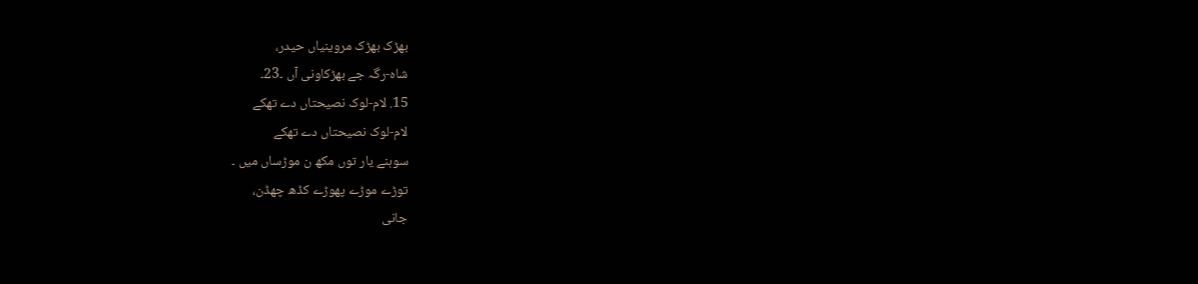بھڑک بھڑک مروینیاں حیدر،
شاہ-رگہ جے بھڑکاونی آں ۔23۔
15. لام-لوک نصیحتاں دے تھکے
لام-لوک نصیحتاں دے تھکے
سوہنے یار توں مکھ ن موڑساں میں ۔
توڑے موڑے پھوڑے کڈھ چھڈن،
جانی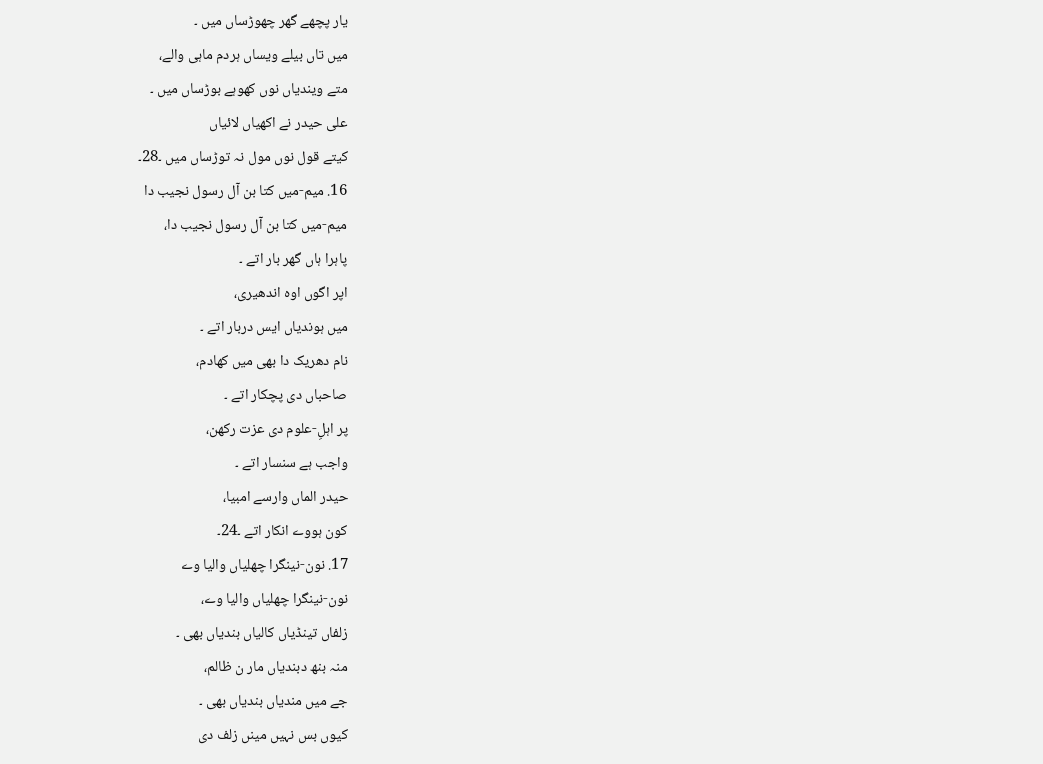یار پچھے گھر چھوڑساں میں ۔
میں تاں بیلے ویساں ہردم ماہی والے،
متے ویندیاں نوں کھوہے بوڑساں میں ۔
علی حیدر نے اکھیاں لائیاں
کیتے قول نوں مول نہ توڑساں میں ۔28۔
16. میم-میں کتا بن آل رسول نجیب دا
میم-میں کتا بن آل رسول نجیب دا،
پاہرا ہاں گھر بار اتے ۔
اپر اگوں اوہ اندھیری،
میں ہوندیاں ایس دربار اتے ۔
نام دھریک دا بھی میں کھادم،
صاحباں دی پچکار اتے ۔
پر اہلِ-علوم دی عزت رکھن،
واجب ہے سنسار اتے ۔
حیدر الماں وارسے امبیا،
کون ہووے انکار اتے ۔24۔
17. نون-نینگرا چھلیاں والیا وے
نون-نینگرا چھلیاں والیا وے،
زلفاں تینڈیاں کالیاں بندیاں بھی ۔
منہ بنھ دبندیاں مار ن ظالم،
جے میں مندیاں بندیاں بھی ۔
کیوں بس نہیں مینں زلف دی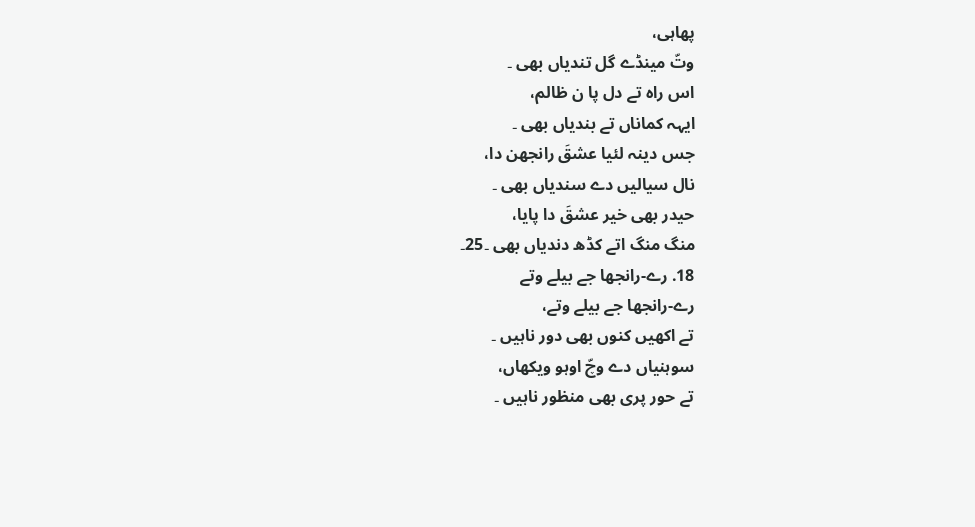پھاہی،
وتّ مینڈے گل تندیاں بھی ۔
اس راہ تے دل پا ن ظالم،
ایہہ کماناں تے بندیاں بھی ۔
جس دینہ لئیا عشقَ رانجھن دا،
نال سیالیں دے سندیاں بھی ۔
حیدر بھی خیر عشقَ دا پایا،
منگ منگ اتے کڈھ دندیاں بھی ۔25۔
18. رے-رانجھا جے بیلے وتے
رے-رانجھا جے بیلے وتے،
تے اکھیں کنوں بھی دور ناہیں ۔
سوہنیاں دے وچّ اوہو ویکھاں،
تے حور پری بھی منظور ناہیں ۔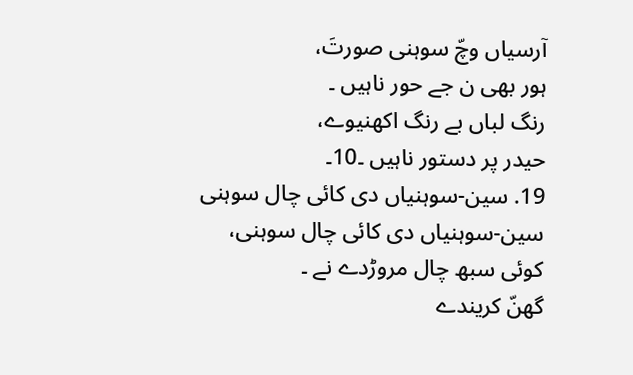آرسیاں وچّ سوہنی صورتَ،
ہور بھی ن جے حور ناہیں ۔
رنگ لباں بے رنگ اکھنیوے،
حیدر پر دستور ناہیں ۔10۔
19. سین-سوہنیاں دی کائی چال سوہنی
سین-سوہنیاں دی کائی چال سوہنی،
کوئی سبھ چال مروڑدے نے ۔
گھنّ کریندے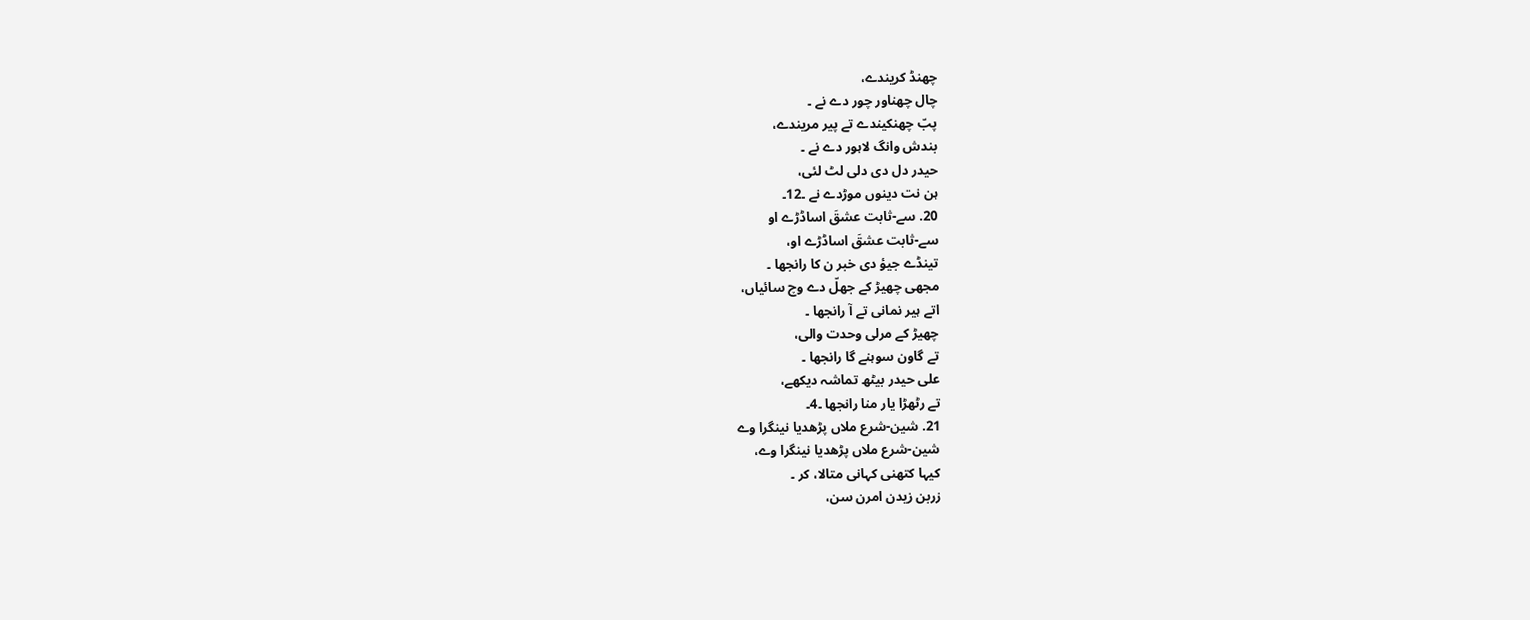چھنڈ کریندے،
چال چھناور چور دے نے ۔
پبّ چھنکیندے تے پیر مریندے،
بندش وانگ لاہور دے نے ۔
حیدر دل دی دلی لٹ لئی،
ہن نت دینوں موڑدے نے ۔12۔
20. سے-ثابت عشقَ اساڈڑے او
سے-ثابت عشقَ اساڈڑے او،
تینڈے جیؤ دی خبر ن کا رانجھا ۔
مجھی چھیڑ کے جھلّ دے وچ سائیاں،
اتے ہیر نمانی تے آ رانجھا ۔
چھیڑ کے مرلی وحدت والی،
تے گاون سوہنے گا رانجھا ۔
علی حیدر بیٹھ تماشہ دیکھے،
تے رٹھڑا یار منا رانجھا ۔4۔
21. شین-شرع ملاں پڑھدیا نینگرا وے
شین-شرع ملاں پڑھدیا نینگرا وے،
کیہا کتھنی کہانی متالا، کر ۔
زربن زیدن امرن سن،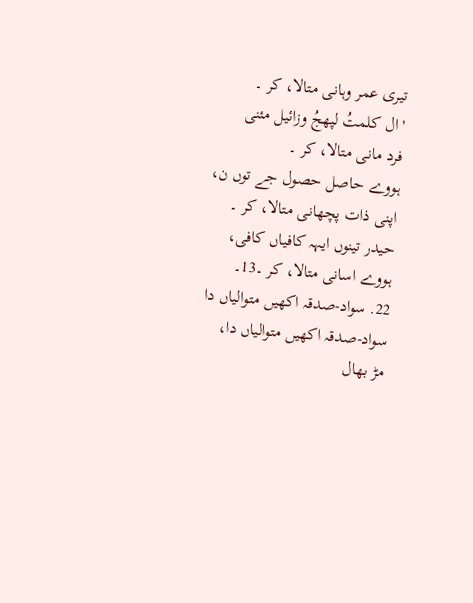تیری عمر وہانی متالا، کر ۔
'ال کلمتُ لپھجُ وزائیل مئنی
فرد مانی متالا، کر ۔
ہووے حاصل حصول جے توں ن،
اپنی ذات پچھانی متالا، کر ۔
حیدر تینوں ایہہ کافیاں کافی،
ہووے اسانی متالا، کر ۔13۔
22. سواد-صدقہ اکھیں متوالیاں دا
سواد-صدقہ اکھیں متوالیاں دا،
مڑ بھال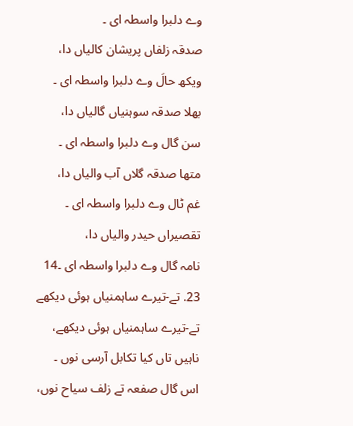وے دلبرا واسطہ ای ۔
صدقہ زلفاں پریشان کالیاں دا،
ویکھ حالَ وے دلبرا واسطہ ای ۔
بھلا صدقہ سوہنیاں گالیاں دا،
سن گال وے دلبرا واسطہ ای ۔
متھا صدقہ گلاں آب والیاں دا،
غم ٹال وے دلبرا واسطہ ای ۔
تقصیراں حیدر والیاں دا،
نامہ گال وے دلبرا واسطہ ای ۔14
23. تے-تیرے ساہمنیاں ہوئی دیکھے
تے-تیرے ساہمنیاں ہوئی دیکھے،
ناہیں تاں کیا تکابل آرسی نوں ۔
اس گال صفعہ تے زلف سیاح نوں،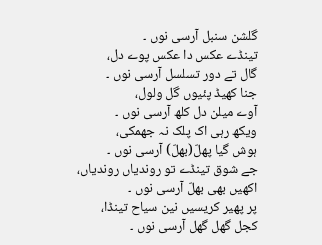گلشن سنبل آرسی نوں ۔
تینڈے عکس دا عکس پوے دل،
گال تے دور تسلسل آرسی نوں ۔
جنا کھیڈ پئیوں گل ولول،
آوے میلن دل کلھ آرسی نوں ۔
ویکھ رہی اک پلک نہ جھمکی،
ہوش گیا پھلّ(بھلّ) آرسی نوں ۔
جے شوق تینڈے تو روندیاں روندیاں،
اکھیں بھی بھلّ آرسی نوں ۔
پر پھیر کریسیں نین سیاح تینڈا،
کجل گھل گھل آرسی نوں ۔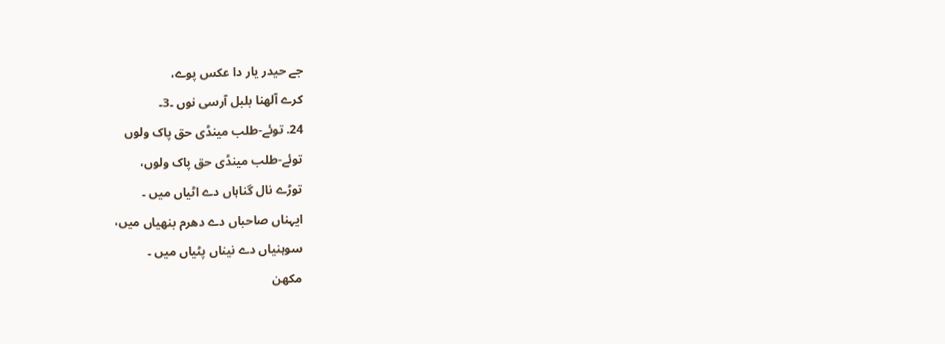جے حیدر یار دا عکس پوے،
کرے آلھنا بلبل آرسی نوں ۔3۔
24. توئے-طلب مینڈی حق پاک ولوں
توئے-طلب مینڈی حق پاک ولوں،
توڑے نال گناہاں دے اٹیاں میں ۔
ایہناں صاحباں دے دھرم بنھیاں میں،
سوہنیاں دے نیناں پٹیاں میں ۔
مکھن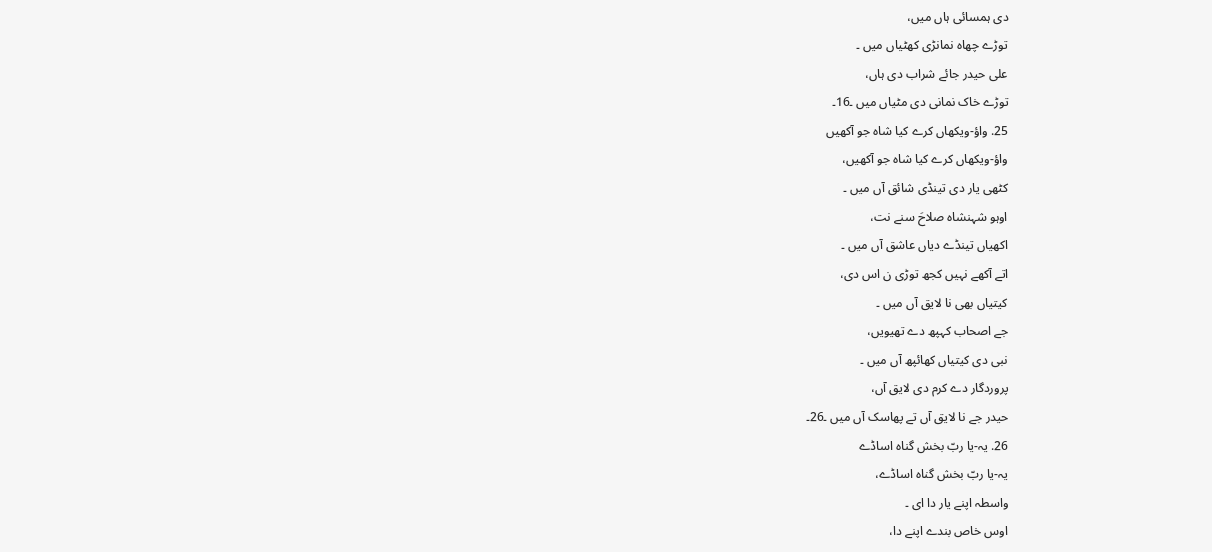دی ہمسائی ہاں میں،
توڑے چھاہ نمانڑی کھٹیاں میں ۔
علی حیدر جائے شراب دی ہاں،
توڑے خاک نمانی دی مٹیاں میں ۔16۔
25. واؤ-ویکھاں کرے کیا شاہ جو آکھیں
واؤ-ویکھاں کرے کیا شاہ جو آکھیں،
کٹھی یار دی تینڈی شائق آں میں ۔
اوہو شہنشاہ صلاحَ سنے نت،
اکھیاں تینڈے دیاں عاشق آں میں ۔
اتے آکھے نہیں کجھ توڑی ن اس دی،
کیتیاں بھی نا لایق آں میں ۔
جے اصحاب کہپھ دے تھیویں،
نبی دی کیتیاں کھائپھ آں میں ۔
پروردگار دے کرم دی لایق آں،
حیدر جے نا لایق آں تے پھاسک آں میں ۔26۔
26. یہ-یا ربّ بخش گناہ اساڈے
یہ-یا ربّ بخش گناہ اساڈے،
واسطہ اپنے یار دا ای ۔
اوس خاص بندے اپنے دا،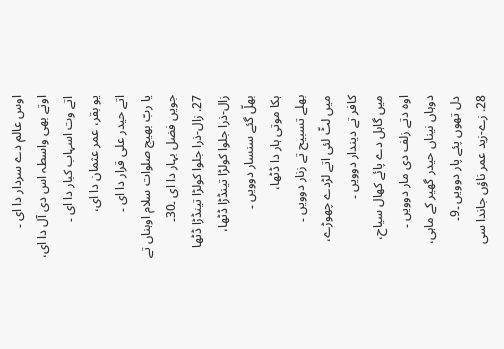اوس عالم دے سردار دا ای ۔
اوتے بھی واسطہ اس دی آل دا ای،
اتے وت اسہاب کبار دا ای ۔
یو بقر، عمر عثمان دا ای،
اتے حیدر علی قرار دا ای ۔
یا ربّ بھیج صلوات سلام اوہناں تے
جویں فضل بہار دا ای ۔30۔
27. زال-ذرا جلوا کولڑا تینڈڑا ڈٹھا
زال-ذرا جلوا کولڑا تینڈڑا ڈٹھا،
بھلّ گئے سنسار دوویں ۔
ہکا موتی ہار دا ڈٹھا،
بھلے تسبیح تے زنار دوویں ۔
میں لٹّ لئی اتے لڑدے چھوڑے،
کافر تے دیندار دوویں ۔
میں گاہل دے پائے کھال سیاح،
اوہ دتے زلف دی مار دوویں ۔
دوہاں نیناں حیدر گھیر کے ماہی،
دل تھوں پئے پار دوویں ۔9۔
28. زے-زید عمر ناؤں جاندا سی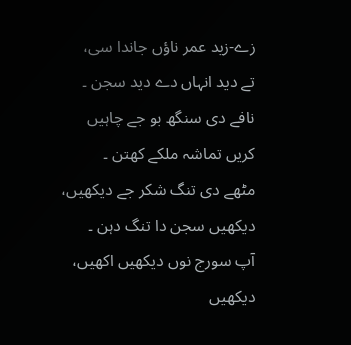زے-زید عمر ناؤں جاندا سی،
تے دید انہاں دے دید سجن ۔
نافے دی سنگھ بو جے چاہیں
کریں تماشہ ملکے کھتن ۔
مٹھے دی تنگ شکر جے دیکھیں،
دیکھیں سجن دا تنگ دہن ۔
آپ سورج نوں دیکھیں اکھیں،
دیکھیں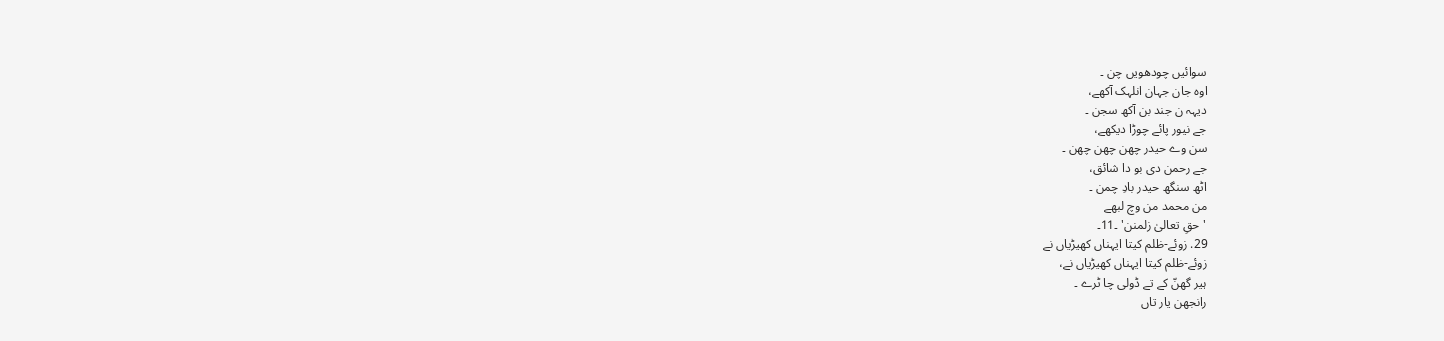سوائیں چودھویں چن ۔
اوہ جان جہان انلہک آکھے،
دیہہ ن جند بن آکھ سجن ۔
جے نیور پائے چوڑا دیکھے،
سن وے حیدر چھن چھن چھن ۔
جے رحمن دی بو دا شائق،
اٹھ سنگھ حیدر بادِ چمن ۔
من محمد من وچ لبھے
'حقِ تعالیٰ زلمنن' ۔11۔
29. زوئے-ظلم کیتا ایہناں کھیڑیاں نے
زوئے-ظلم کیتا ایہناں کھیڑیاں نے،
ہیر گھنّ کے تے ڈولی چا ٹرے ۔
رانجھن یار تاں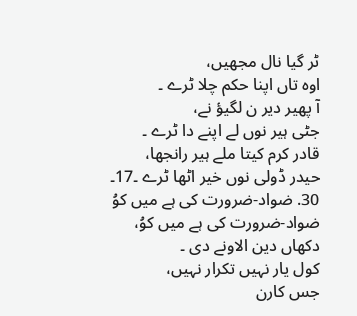ٹر گیا نال مجھیں،
اوہ تاں اپنا حکم چلا ٹرے ۔
آ پھیر دیر ن لگیؤ نے،
جٹی ہیر نوں لے اپنے دا ٹرے ۔
قادر کرم کیتا ملے ہیر رانجھا،
حیدر ڈولی نوں خیر اٹھا ٹرے ۔17۔
30. ضواد-ضرورت کی ہے میں کوُ
ضواد-ضرورت کی ہے میں کوُ،
دکھاں دین الاونے دی ۔
کول یار نہیں تکرار نہیں،
جس کارن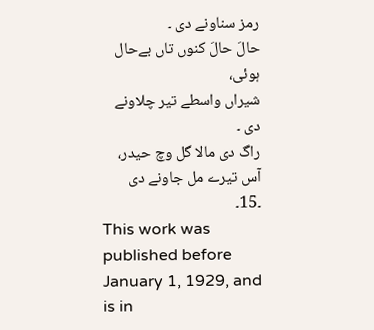رمز سناونے دی ۔
حالَ حالَ کنوں تاں بےحال ہوئی،
شیراں واسطے تیر چلاونے دی ۔
راگ دی مالا گل وچ حیدر،
آس تیرے مل جاونے دی ۔15۔
This work was published before January 1, 1929, and is in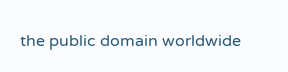the public domain worldwide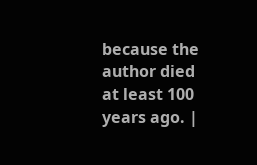because the author died at least 100 years ago. |